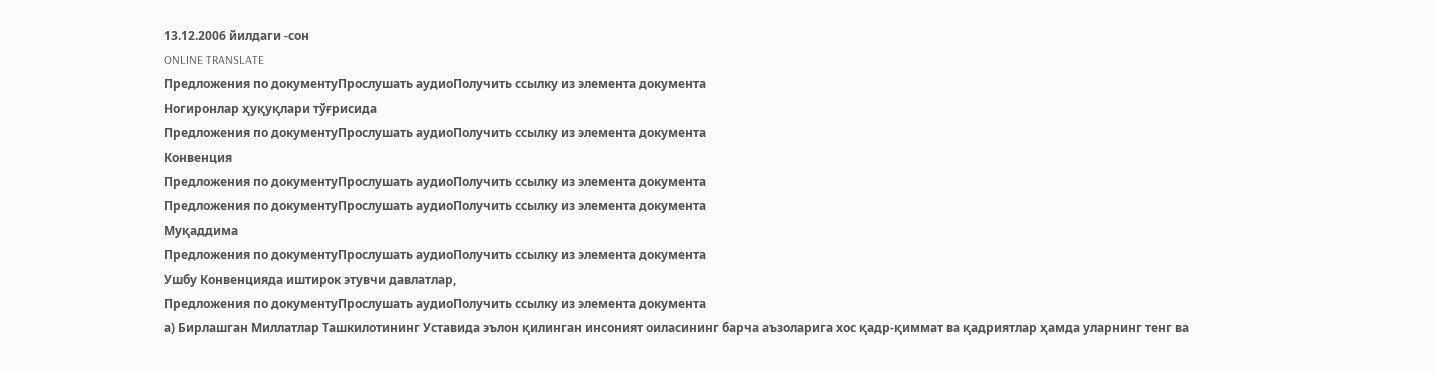13.12.2006 йилдаги -сон
ONLINE TRANSLATE
Предложения по документуПрослушать аудиоПолучить ссылку из элемента документа
Ногиронлар ҳуқуқлари тўғрисида
Предложения по документуПрослушать аудиоПолучить ссылку из элемента документа
Конвенция
Предложения по документуПрослушать аудиоПолучить ссылку из элемента документа
Предложения по документуПрослушать аудиоПолучить ссылку из элемента документа
Муқаддима
Предложения по документуПрослушать аудиоПолучить ссылку из элемента документа
Ушбу Конвенцияда иштирок этувчи давлатлар,
Предложения по документуПрослушать аудиоПолучить ссылку из элемента документа
а) Бирлашган Миллатлар Ташкилотининг Уставида эълон қилинган инсоният оиласининг барча аъзоларига хос қадр-қиммат ва қадриятлар ҳамда уларнинг тенг ва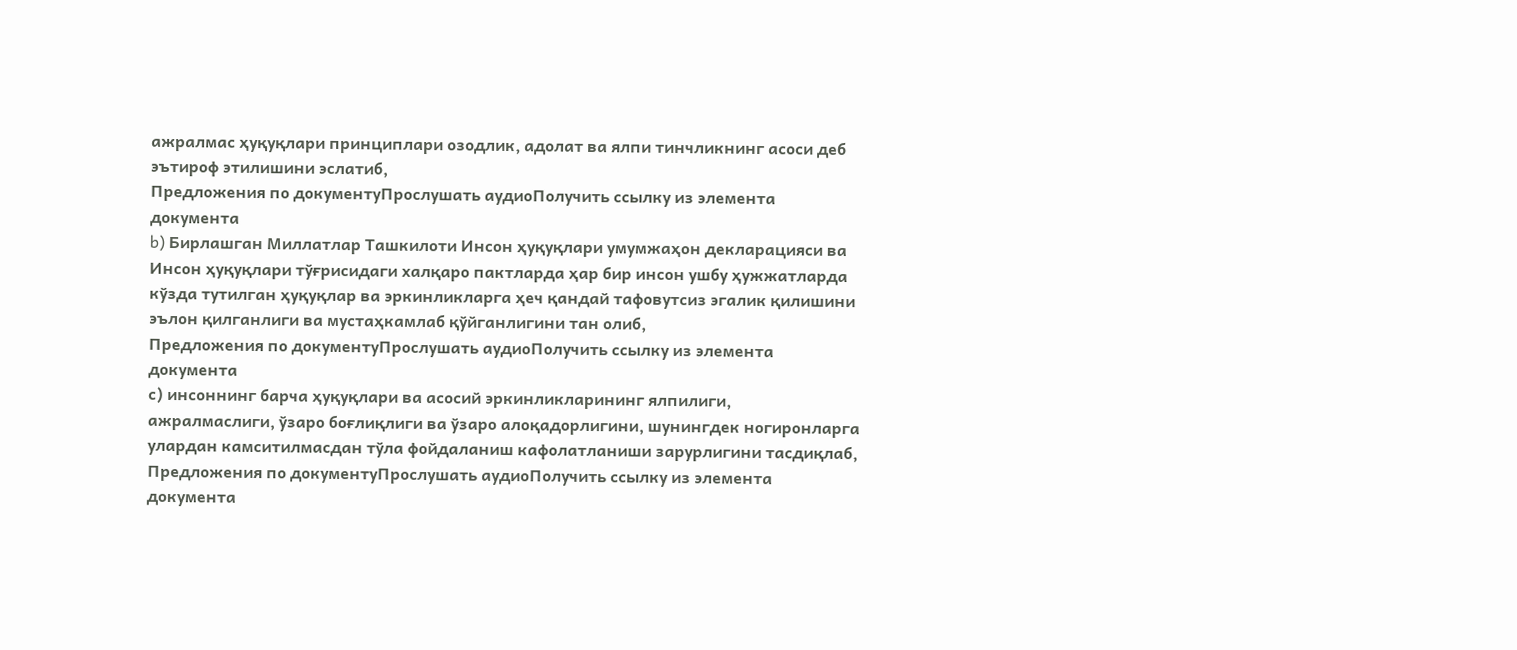ажралмас ҳуқуқлари принциплари озодлик, адолат ва ялпи тинчликнинг асоси деб эътироф этилишини эслатиб,
Предложения по документуПрослушать аудиоПолучить ссылку из элемента документа
b) Бирлашган Миллатлар Ташкилоти Инсон ҳуқуқлари умумжаҳон декларацияси ва Инсон ҳуқуқлари тўғрисидаги халқаро пактларда ҳар бир инсон ушбу ҳужжатларда кўзда тутилган ҳуқуқлар ва эркинликларга ҳеч қандай тафовутсиз эгалик қилишини эълон қилганлиги ва мустаҳкамлаб қўйганлигини тан олиб,
Предложения по документуПрослушать аудиоПолучить ссылку из элемента документа
с) инсоннинг барча ҳуқуқлари ва асосий эркинликларининг ялпилиги, ажралмаслиги, ўзаро боғлиқлиги ва ўзаро алоқадорлигини, шунингдек ногиронларга улардан камситилмасдан тўла фойдаланиш кафолатланиши зарурлигини тасдиқлаб,
Предложения по документуПрослушать аудиоПолучить ссылку из элемента документа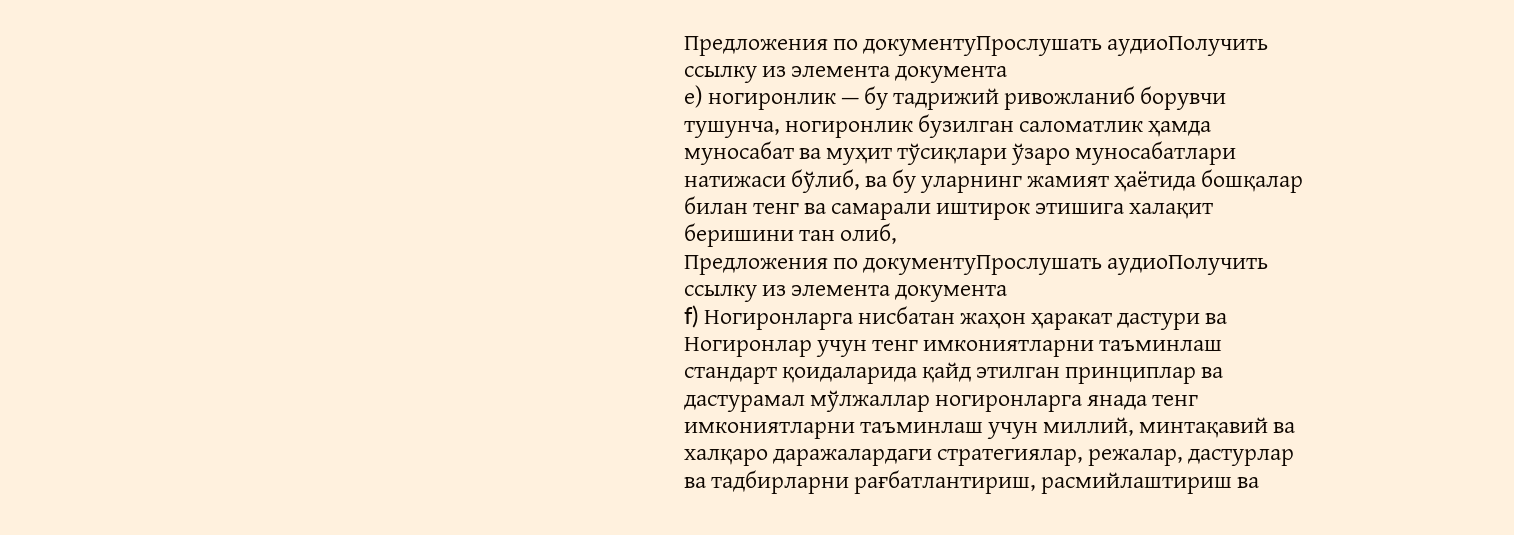Предложения по документуПрослушать аудиоПолучить ссылку из элемента документа
е) ногиронлик — бу тадрижий ривожланиб борувчи тушунча, ногиронлик бузилган саломатлик ҳамда муносабат ва муҳит тўсиқлари ўзаро муносабатлари натижаси бўлиб, ва бу уларнинг жамият ҳаётида бошқалар билан тенг ва самарали иштирок этишига халақит беришини тан олиб,
Предложения по документуПрослушать аудиоПолучить ссылку из элемента документа
f) Ногиронларга нисбатан жаҳон ҳаракат дастури ва Ногиронлар учун тенг имкониятларни таъминлаш стандарт қоидаларида қайд этилган принциплар ва дастурамал мўлжаллар ногиронларга янада тенг имкониятларни таъминлаш учун миллий, минтақавий ва халқаро даражалардаги стратегиялар, режалар, дастурлар ва тадбирларни рағбатлантириш, расмийлаштириш ва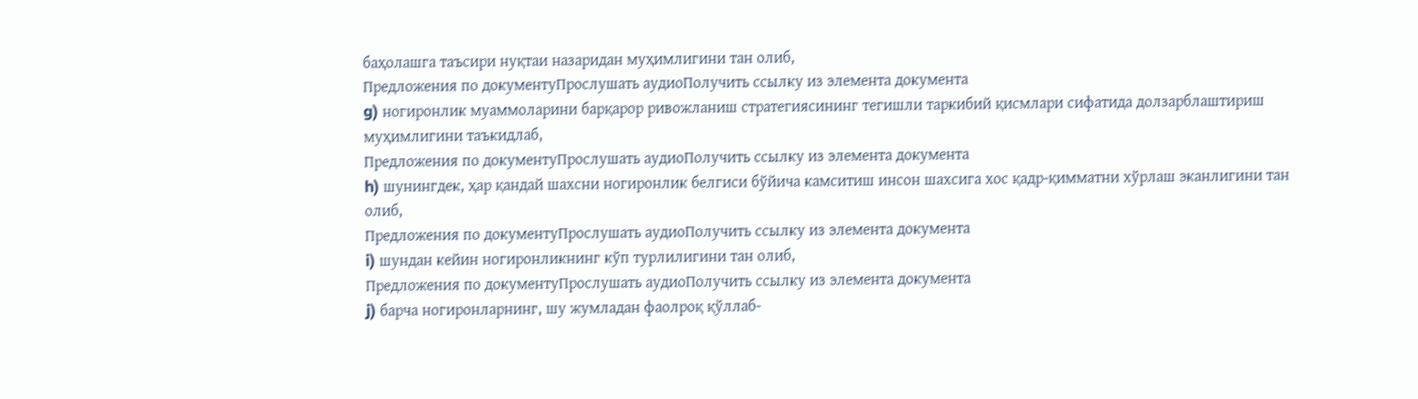баҳолашга таъсири нуқтаи назаридан муҳимлигини тан олиб,
Предложения по документуПрослушать аудиоПолучить ссылку из элемента документа
g) ногиронлик муаммоларини барқарор ривожланиш стратегиясининг тегишли таркибий қисмлари сифатида долзарблаштириш муҳимлигини таъкидлаб,
Предложения по документуПрослушать аудиоПолучить ссылку из элемента документа
h) шунингдек, ҳар қандай шахсни ногиронлик белгиси бўйича камситиш инсон шахсига хос қадр-қимматни хўрлаш эканлигини тан олиб,
Предложения по документуПрослушать аудиоПолучить ссылку из элемента документа
i) шундан кейин ногиронликнинг кўп турлилигини тан олиб,
Предложения по документуПрослушать аудиоПолучить ссылку из элемента документа
j) барча ногиронларнинг, шу жумладан фаолроқ қўллаб-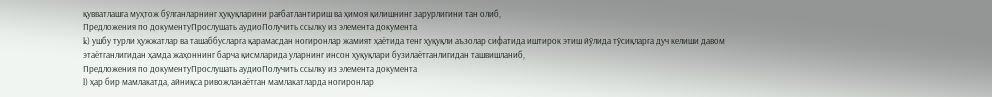қувватлашга муҳтож бўлганларнинг ҳуқуқларини рағбатлантириш ва ҳимоя қилишнинг зарурлигини тан олиб,
Предложения по документуПрослушать аудиоПолучить ссылку из элемента документа
k) ушбу турли ҳужжатлар ва ташаббусларга қарамасдан ногиронлар жамият ҳаётида тенг ҳуқуқли аъзолар сифатида иштирок этиш йўлида тўсиқларга дуч келиши давом этаётганлигидан ҳамда жаҳоннинг барча қисмларида уларнинг инсон ҳуқуқлари бузилаётганлигидан ташвишланиб,
Предложения по документуПрослушать аудиоПолучить ссылку из элемента документа
l) ҳар бир мамлакатда, айниқса ривожланаётган мамлакатларда ногиронлар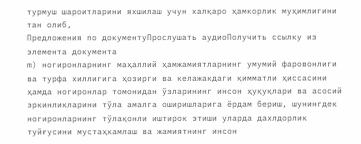турмуш шароитларини яхшилаш учун халқаро ҳамкорлик муҳимлигини тан олиб,
Предложения по документуПрослушать аудиоПолучить ссылку из элемента документа
m) ногиронларнинг маҳаллий ҳамжамиятларнинг умумий фаровонлиги ва турфа хиллигига ҳозирги ва келажакдаги қимматли ҳиссасини ҳамда ногиронлар томонидан ўзларининг инсон ҳуқуқлари ва асосий эркинликларини тўла амалга оширишларига ёрдам бериш, шунингдек ногиронларнинг тўлақонли иштирок этиши уларда дахлдорлик туйғусини мустаҳкамлаш ва жамиятнинг инсон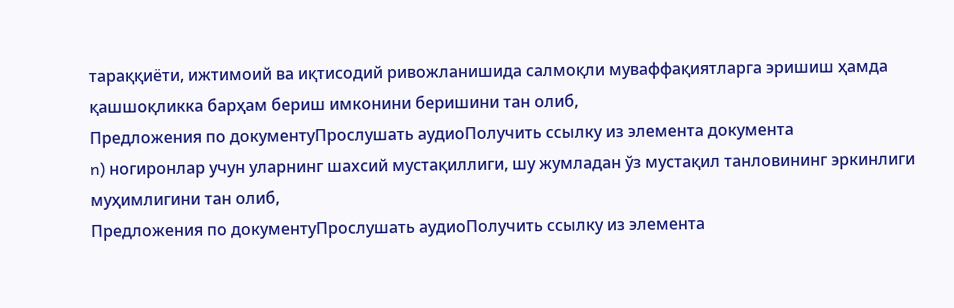тараққиёти, ижтимоий ва иқтисодий ривожланишида салмоқли муваффақиятларга эришиш ҳамда қашшоқликка барҳам бериш имконини беришини тан олиб,
Предложения по документуПрослушать аудиоПолучить ссылку из элемента документа
n) ногиронлар учун уларнинг шахсий мустақиллиги, шу жумладан ўз мустақил танловининг эркинлиги муҳимлигини тан олиб,
Предложения по документуПрослушать аудиоПолучить ссылку из элемента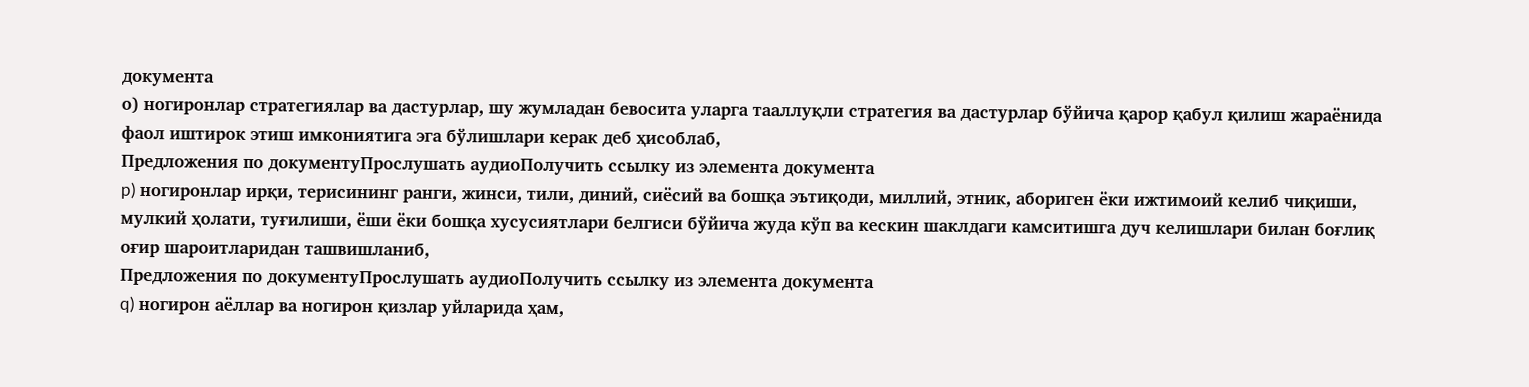документа
о) ногиронлар стратегиялар ва дастурлар, шу жумладан бевосита уларга тааллуқли стратегия ва дастурлар бўйича қарор қабул қилиш жараёнида фаол иштирок этиш имкониятига эга бўлишлари керак деб ҳисоблаб,
Предложения по документуПрослушать аудиоПолучить ссылку из элемента документа
p) ногиронлар ирқи, терисининг ранги, жинси, тили, диний, сиёсий ва бошқа эътиқоди, миллий, этник, абориген ёки ижтимоий келиб чиқиши, мулкий ҳолати, туғилиши, ёши ёки бошқа хусусиятлари белгиси бўйича жуда кўп ва кескин шаклдаги камситишга дуч келишлари билан боғлиқ оғир шароитларидан ташвишланиб,
Предложения по документуПрослушать аудиоПолучить ссылку из элемента документа
q) ногирон аёллар ва ногирон қизлар уйларида ҳам,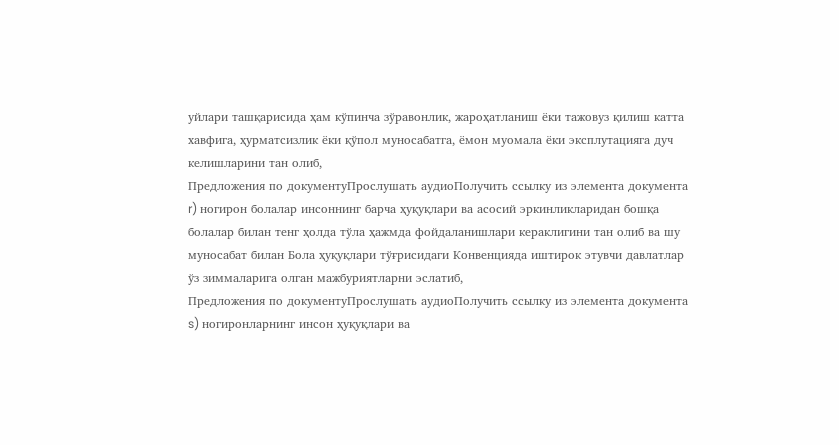уйлари ташқарисида ҳам кўпинча зўравонлик, жароҳатланиш ёки тажовуз қилиш катта хавфига, ҳурматсизлик ёки қўпол муносабатга, ёмон муомала ёки эксплутацияга дуч келишларини тан олиб,
Предложения по документуПрослушать аудиоПолучить ссылку из элемента документа
r) ногирон болалар инсоннинг барча ҳуқуқлари ва асосий эркинликларидан бошқа болалар билан тенг ҳолда тўла ҳажмда фойдаланишлари кераклигини тан олиб ва шу муносабат билан Бола ҳуқуқлари тўғрисидаги Конвенцияда иштирок этувчи давлатлар ўз зиммаларига олган мажбуриятларни эслатиб,
Предложения по документуПрослушать аудиоПолучить ссылку из элемента документа
s) ногиронларнинг инсон ҳуқуқлари ва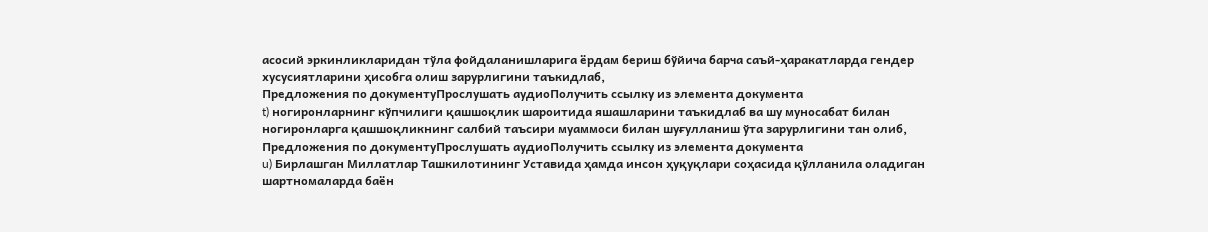асосий эркинликларидан тўла фойдаланишларига ёрдам бериш бўйича барча саъй-ҳаракатларда гендер хусусиятларини ҳисобга олиш зарурлигини таъкидлаб,
Предложения по документуПрослушать аудиоПолучить ссылку из элемента документа
t) ногиронларнинг кўпчилиги қашшоқлик шароитида яшашларини таъкидлаб ва шу муносабат билан ногиронларга қашшоқликнинг салбий таъсири муаммоси билан шуғулланиш ўта зарурлигини тан олиб,
Предложения по документуПрослушать аудиоПолучить ссылку из элемента документа
u) Бирлашган Миллатлар Ташкилотининг Уставида ҳамда инсон ҳуқуқлари соҳасида қўлланила оладиган шартномаларда баён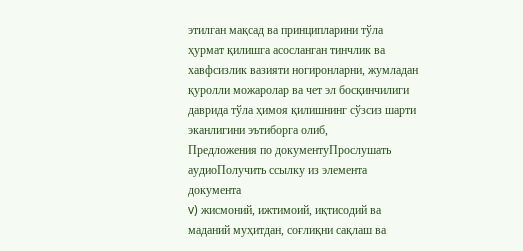этилган мақсад ва принципларини тўла ҳурмат қилишга асосланган тинчлик ва хавфсизлик вазияти ногиронларни, жумладан қуролли можаролар ва чет эл босқинчилиги даврида тўла ҳимоя қилишнинг сўзсиз шарти эканлигини эътиборга олиб,
Предложения по документуПрослушать аудиоПолучить ссылку из элемента документа
v) жисмоний, ижтимоий, иқтисодий ва маданий муҳитдан, соғлиқни сақлаш ва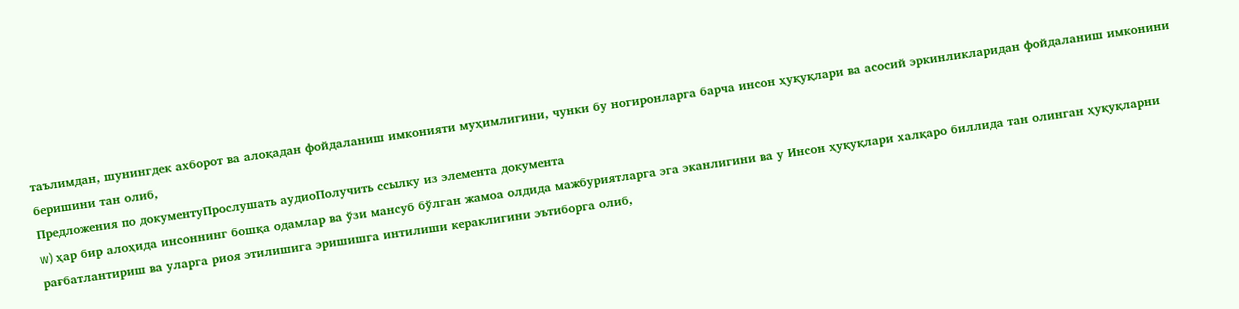таълимдан, шунингдек ахборот ва алоқадан фойдаланиш имконияти муҳимлигини, чунки бу ногиронларга барча инсон ҳуқуқлари ва асосий эркинликларидан фойдаланиш имконини беришини тан олиб,
Предложения по документуПрослушать аудиоПолучить ссылку из элемента документа
w) ҳар бир алоҳида инсоннинг бошқа одамлар ва ўзи мансуб бўлган жамоа олдида мажбуриятларга эга эканлигини ва у Инсон ҳуқуқлари халқаро биллида тан олинган ҳуқуқларни рағбатлантириш ва уларга риоя этилишига эришишга интилиши кераклигини эътиборга олиб,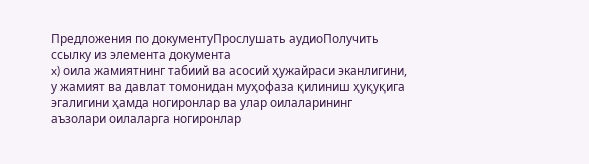Предложения по документуПрослушать аудиоПолучить ссылку из элемента документа
x) оила жамиятнинг табиий ва асосий ҳужайраси эканлигини, у жамият ва давлат томонидан муҳофаза қилиниш ҳуқуқига эгалигини ҳамда ногиронлар ва улар оилаларининг аъзолари оилаларга ногиронлар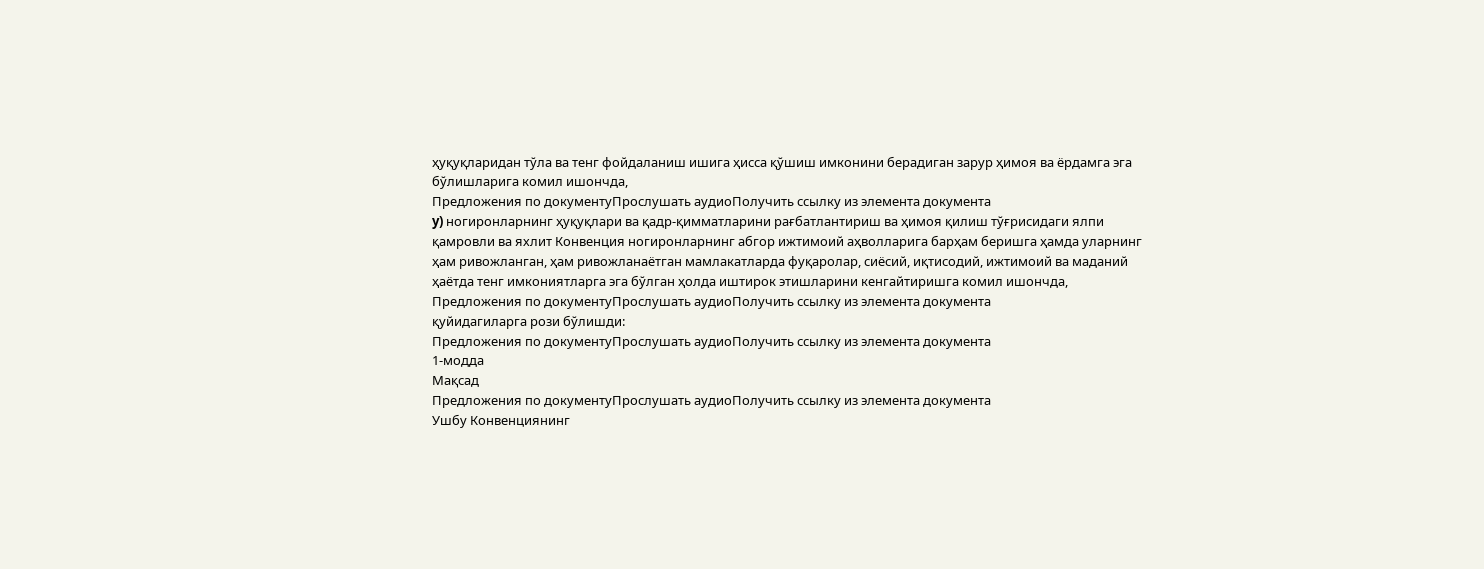ҳуқуқларидан тўла ва тенг фойдаланиш ишига ҳисса қўшиш имконини берадиган зарур ҳимоя ва ёрдамга эга бўлишларига комил ишончда,
Предложения по документуПрослушать аудиоПолучить ссылку из элемента документа
y) ногиронларнинг ҳуқуқлари ва қадр-қимматларини рағбатлантириш ва ҳимоя қилиш тўғрисидаги ялпи қамровли ва яхлит Конвенция ногиронларнинг абгор ижтимоий аҳволларига барҳам беришга ҳамда уларнинг ҳам ривожланган, ҳам ривожланаётган мамлакатларда фуқаролар, сиёсий, иқтисодий, ижтимоий ва маданий ҳаётда тенг имкониятларга эга бўлган ҳолда иштирок этишларини кенгайтиришга комил ишончда,
Предложения по документуПрослушать аудиоПолучить ссылку из элемента документа
қуйидагиларга рози бўлишди:
Предложения по документуПрослушать аудиоПолучить ссылку из элемента документа
1-модда
Мақсад
Предложения по документуПрослушать аудиоПолучить ссылку из элемента документа
Ушбу Конвенциянинг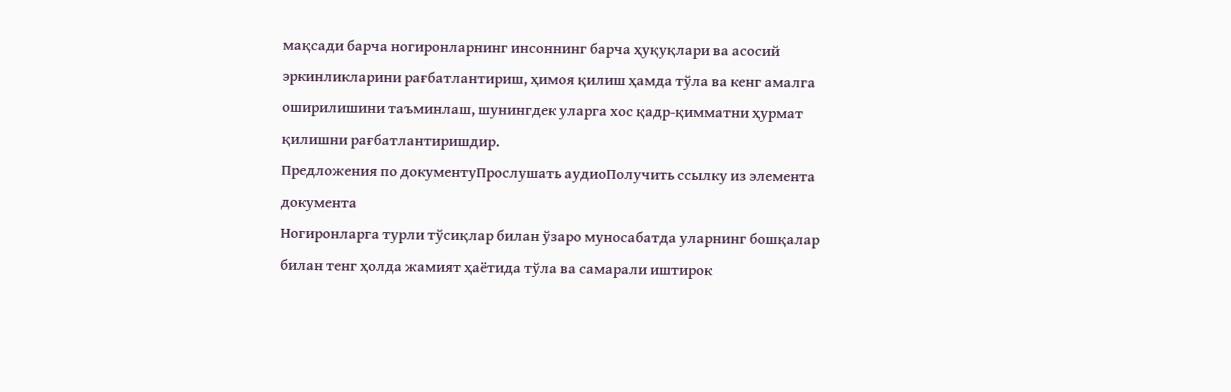мақсади барча ногиронларнинг инсоннинг барча ҳуқуқлари ва асосий эркинликларини рағбатлантириш, ҳимоя қилиш ҳамда тўла ва кенг амалга оширилишини таъминлаш, шунингдек уларга хос қадр-қимматни ҳурмат қилишни рағбатлантиришдир.
Предложения по документуПрослушать аудиоПолучить ссылку из элемента документа
Ногиронларга турли тўсиқлар билан ўзаро муносабатда уларнинг бошқалар билан тенг ҳолда жамият ҳаётида тўла ва самарали иштирок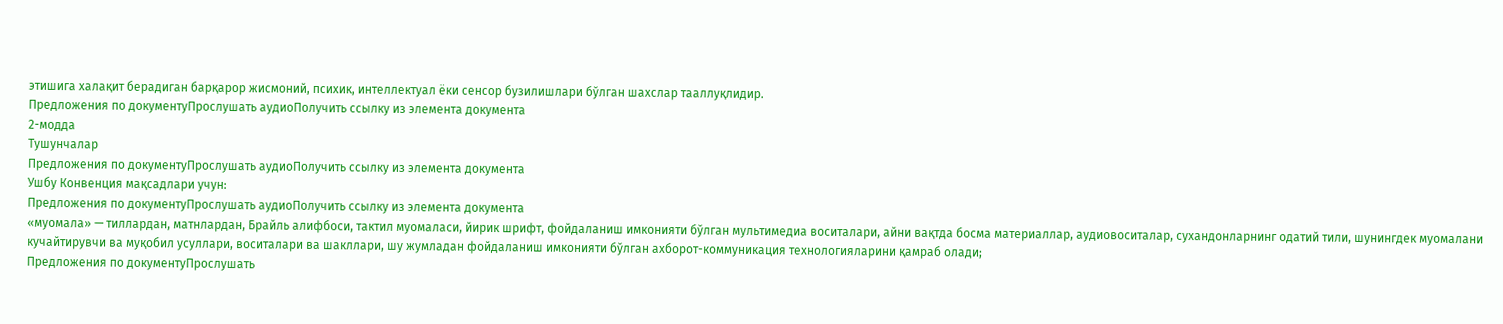этишига халақит берадиган барқарор жисмоний, психик, интеллектуал ёки сенсор бузилишлари бўлган шахслар тааллуқлидир.
Предложения по документуПрослушать аудиоПолучить ссылку из элемента документа
2-модда
Тушунчалар
Предложения по документуПрослушать аудиоПолучить ссылку из элемента документа
Ушбу Конвенция мақсадлари учун:
Предложения по документуПрослушать аудиоПолучить ссылку из элемента документа
«муомала» — тиллардан, матнлардан, Брайль алифбоси, тактил муомаласи, йирик шрифт, фойдаланиш имконияти бўлган мультимедиа воситалари, айни вақтда босма материаллар, аудиовоситалар, сухандонларнинг одатий тили, шунингдек муомалани кучайтирувчи ва муқобил усуллари, воситалари ва шакллари, шу жумладан фойдаланиш имконияти бўлган ахборот-коммуникация технологияларини қамраб олади;
Предложения по документуПрослушать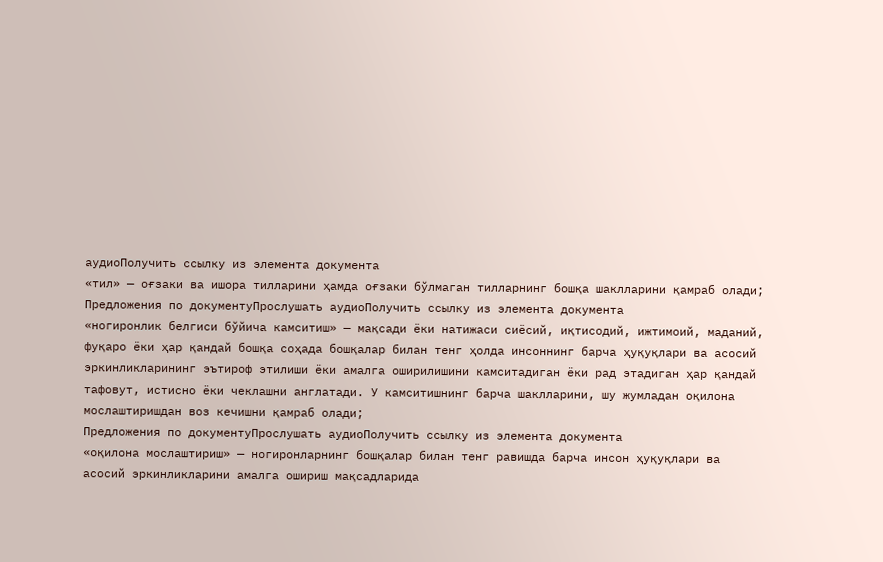аудиоПолучить ссылку из элемента документа
«тил» — оғзаки ва ишора тилларини ҳамда оғзаки бўлмаган тилларнинг бошқа шаклларини қамраб олади;
Предложения по документуПрослушать аудиоПолучить ссылку из элемента документа
«ногиронлик белгиси бўйича камситиш» — мақсади ёки натижаси сиёсий, иқтисодий, ижтимоий, маданий, фуқаро ёки ҳар қандай бошқа соҳада бошқалар билан тенг ҳолда инсоннинг барча ҳуқуқлари ва асосий эркинликларининг эътироф этилиши ёки амалга оширилишини камситадиган ёки рад этадиган ҳар қандай тафовут, истисно ёки чеклашни англатади. У камситишнинг барча шаклларини, шу жумладан оқилона мослаштиришдан воз кечишни қамраб олади;
Предложения по документуПрослушать аудиоПолучить ссылку из элемента документа
«оқилона мослаштириш» — ногиронларнинг бошқалар билан тенг равишда барча инсон ҳуқуқлари ва асосий эркинликларини амалга ошириш мақсадларида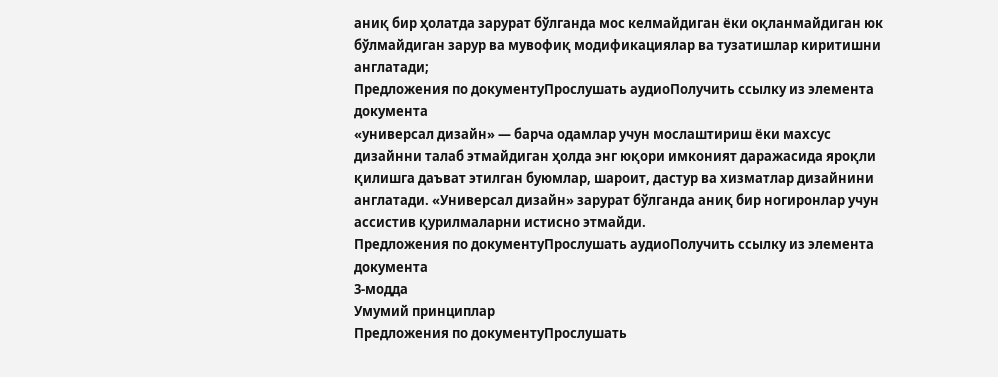аниқ бир ҳолатда зарурат бўлганда мос келмайдиган ёки оқланмайдиган юк бўлмайдиган зарур ва мувофиқ модификациялар ва тузатишлар киритишни англатади;
Предложения по документуПрослушать аудиоПолучить ссылку из элемента документа
«универсал дизайн» — барча одамлар учун мослаштириш ёки махсус дизайнни талаб этмайдиган ҳолда энг юқори имконият даражасида яроқли қилишга даъват этилган буюмлар, шароит, дастур ва хизматлар дизайнини англатади. «Универсал дизайн» зарурат бўлганда аниқ бир ногиронлар учун ассистив қурилмаларни истисно этмайди.
Предложения по документуПрослушать аудиоПолучить ссылку из элемента документа
3-модда
Умумий принциплар
Предложения по документуПрослушать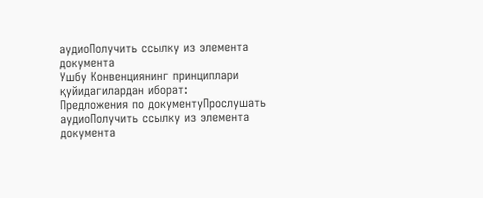аудиоПолучить ссылку из элемента документа
Ушбу Конвенциянинг принциплари қуйидагилардан иборат:
Предложения по документуПрослушать аудиоПолучить ссылку из элемента документа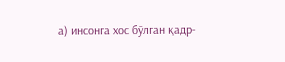а) инсонга хос бўлган қадр-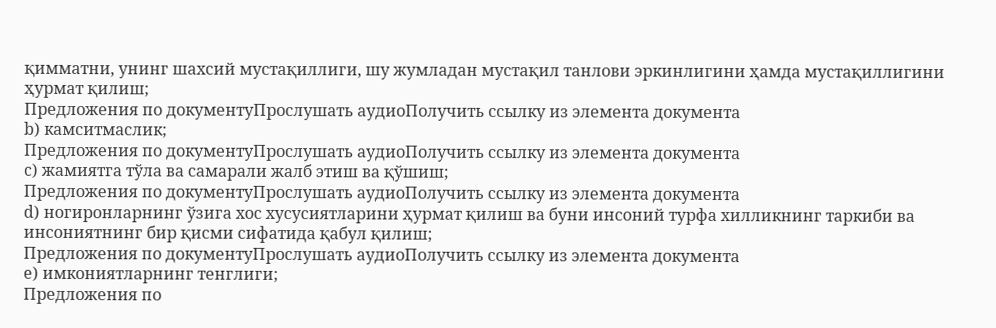қимматни, унинг шахсий мустақиллиги, шу жумладан мустақил танлови эркинлигини ҳамда мустақиллигини ҳурмат қилиш;
Предложения по документуПрослушать аудиоПолучить ссылку из элемента документа
b) камситмаслик;
Предложения по документуПрослушать аудиоПолучить ссылку из элемента документа
c) жамиятга тўла ва самарали жалб этиш ва қўшиш;
Предложения по документуПрослушать аудиоПолучить ссылку из элемента документа
d) ногиронларнинг ўзига хос хусусиятларини ҳурмат қилиш ва буни инсоний турфа хилликнинг таркиби ва инсониятнинг бир қисми сифатида қабул қилиш;
Предложения по документуПрослушать аудиоПолучить ссылку из элемента документа
e) имкониятларнинг тенглиги;
Предложения по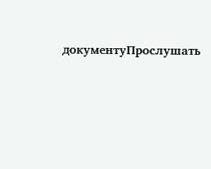документуПрослушать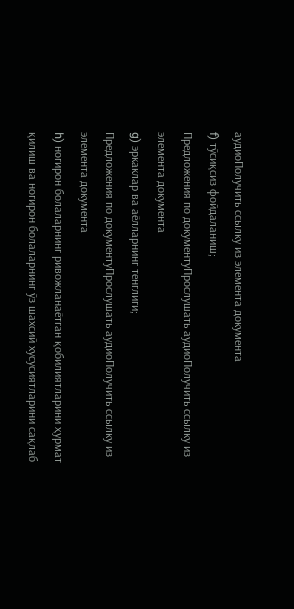аудиоПолучить ссылку из элемента документа
f) тўсиқсиз фойдаланиш;
Предложения по документуПрослушать аудиоПолучить ссылку из элемента документа
g) эркаклар ва аёлларнинг тенглиги;
Предложения по документуПрослушать аудиоПолучить ссылку из элемента документа
h) ногирон болаларнинг ривожланаётган қобилиятларини ҳурмат қилиш ва ногирон болаларнинг ўз шахсий хусусиятларини сақлаб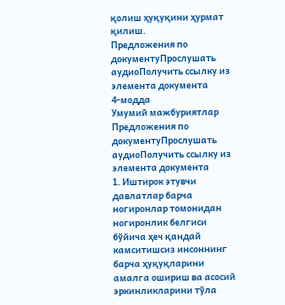қолиш ҳуқуқини ҳурмат қилиш.
Предложения по документуПрослушать аудиоПолучить ссылку из элемента документа
4-модда
Умумий мажбуриятлар
Предложения по документуПрослушать аудиоПолучить ссылку из элемента документа
1. Иштирок этувчи давлатлар барча ногиронлар томонидан ногиронлик белгиси бўйича ҳеч қандай камситишсиз инсоннинг барча ҳуқуқларини амалга ошириш ва асосий эркинликларини тўла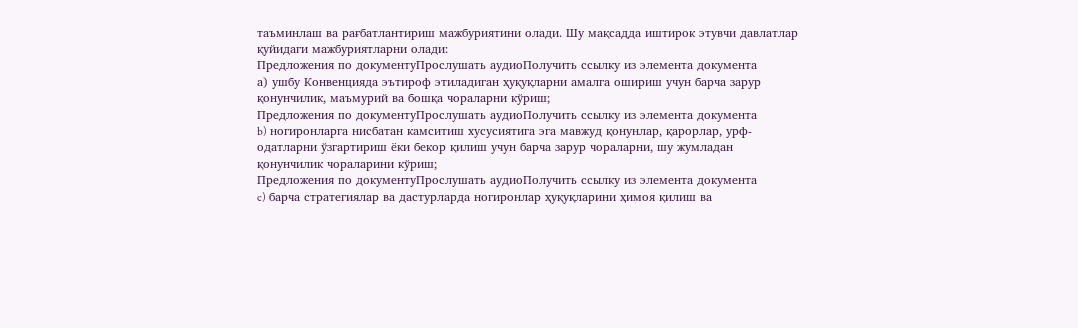таъминлаш ва рағбатлантириш мажбуриятини олади. Шу мақсадда иштирок этувчи давлатлар қуйидаги мажбуриятларни олади:
Предложения по документуПрослушать аудиоПолучить ссылку из элемента документа
а) ушбу Конвенцияда эътироф этиладиган ҳуқуқларни амалга ошириш учун барча зарур қонунчилик, маъмурий ва бошқа чораларни кўриш;
Предложения по документуПрослушать аудиоПолучить ссылку из элемента документа
b) ногиронларга нисбатан камситиш хусусиятига эга мавжуд қонунлар, қарорлар, урф-одатларни ўзгартириш ёки бекор қилиш учун барча зарур чораларни, шу жумладан қонунчилик чораларини кўриш;
Предложения по документуПрослушать аудиоПолучить ссылку из элемента документа
c) барча стратегиялар ва дастурларда ногиронлар ҳуқуқларини ҳимоя қилиш ва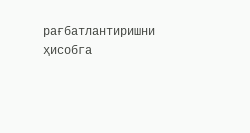рағбатлантиришни ҳисобга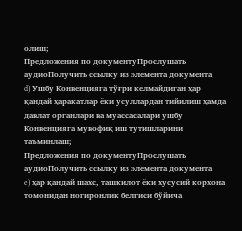олиш;
Предложения по документуПрослушать аудиоПолучить ссылку из элемента документа
d) Ушбу Конвенцияга тўғри келмайдиган ҳар қандай ҳаракатлар ёки усуллардан тийилиш ҳамда давлат органлари ва муассасалари ушбу Конвенцияга мувофиқ иш тутишларини таъминлаш;
Предложения по документуПрослушать аудиоПолучить ссылку из элемента документа
e) ҳар қандай шахс, ташкилот ёки хусусий корхона томонидан ногиронлик белгиси бўйича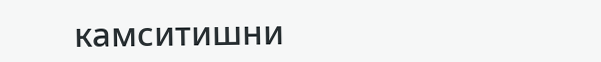камситишни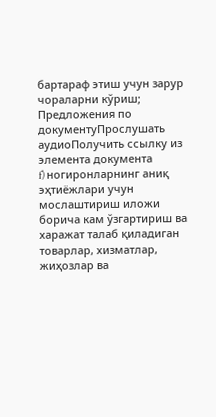бартараф этиш учун зарур чораларни кўриш;
Предложения по документуПрослушать аудиоПолучить ссылку из элемента документа
f) ногиронларнинг аниқ эҳтиёжлари учун мослаштириш иложи борича кам ўзгартириш ва харажат талаб қиладиган товарлар, хизматлар, жиҳозлар ва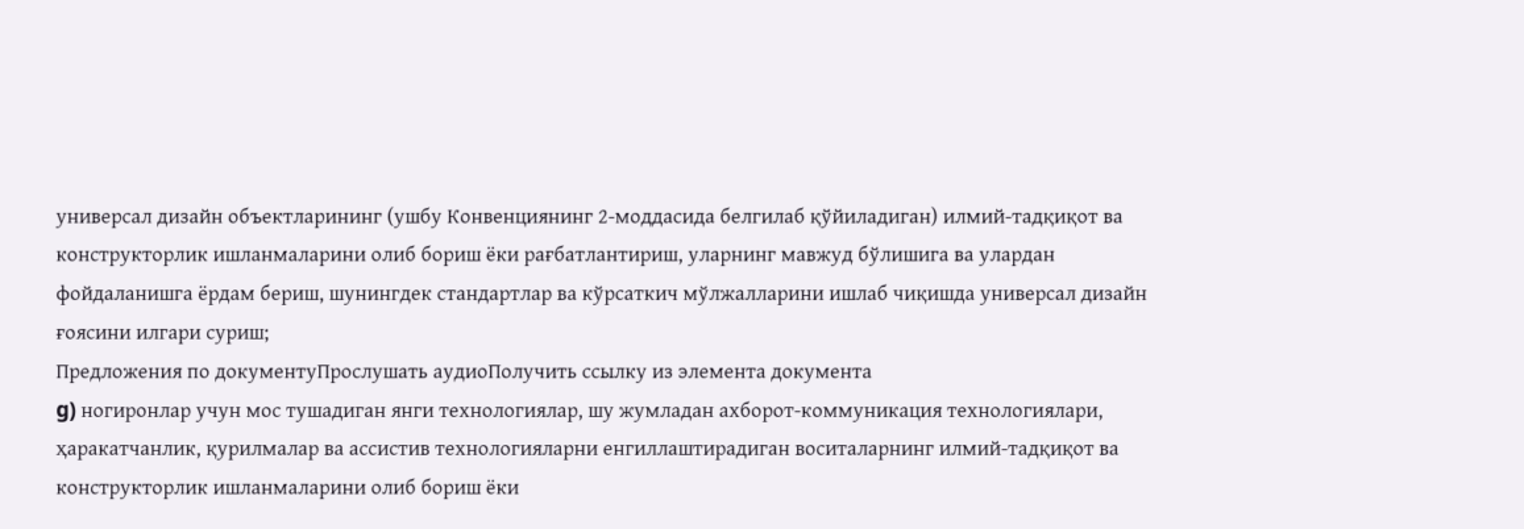универсал дизайн объектларининг (ушбу Конвенциянинг 2-моддасида белгилаб қўйиладиган) илмий-тадқиқот ва конструкторлик ишланмаларини олиб бориш ёки рағбатлантириш, уларнинг мавжуд бўлишига ва улардан фойдаланишга ёрдам бериш, шунингдек стандартлар ва кўрсаткич мўлжалларини ишлаб чиқишда универсал дизайн ғоясини илгари суриш;
Предложения по документуПрослушать аудиоПолучить ссылку из элемента документа
g) ногиронлар учун мос тушадиган янги технологиялар, шу жумладан ахборот-коммуникация технологиялари, ҳаракатчанлик, қурилмалар ва ассистив технологияларни енгиллаштирадиган воситаларнинг илмий-тадқиқот ва конструкторлик ишланмаларини олиб бориш ёки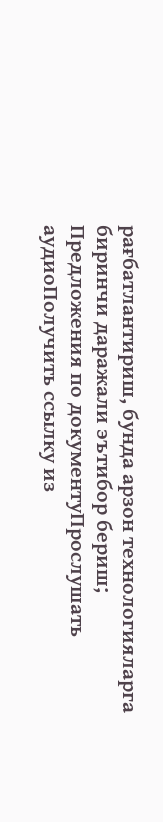рағбатлантириш, бунда арзон технологияларга биринчи даражали эътибор бериш;
Предложения по документуПрослушать аудиоПолучить ссылку из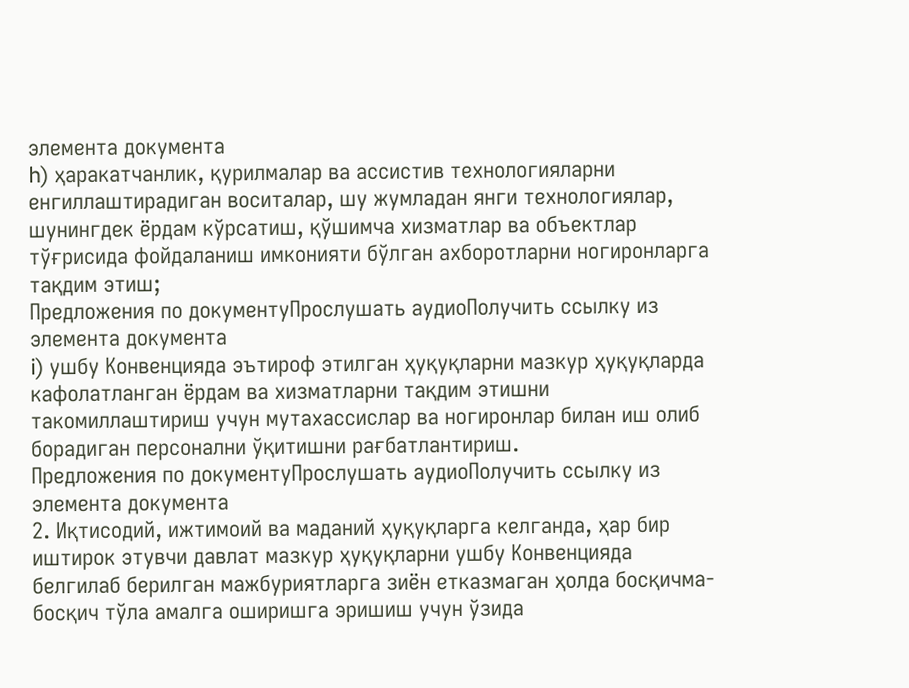элемента документа
h) ҳаракатчанлик, қурилмалар ва ассистив технологияларни енгиллаштирадиган воситалар, шу жумладан янги технологиялар, шунингдек ёрдам кўрсатиш, қўшимча хизматлар ва объектлар тўғрисида фойдаланиш имконияти бўлган ахборотларни ногиронларга тақдим этиш;
Предложения по документуПрослушать аудиоПолучить ссылку из элемента документа
i) ушбу Конвенцияда эътироф этилган ҳуқуқларни мазкур ҳуқуқларда кафолатланган ёрдам ва хизматларни тақдим этишни такомиллаштириш учун мутахассислар ва ногиронлар билан иш олиб борадиган персонални ўқитишни рағбатлантириш.
Предложения по документуПрослушать аудиоПолучить ссылку из элемента документа
2. Иқтисодий, ижтимоий ва маданий ҳуқуқларга келганда, ҳар бир иштирок этувчи давлат мазкур ҳуқуқларни ушбу Конвенцияда белгилаб берилган мажбуриятларга зиён етказмаган ҳолда босқичма-босқич тўла амалга оширишга эришиш учун ўзида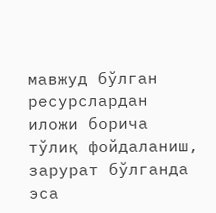мавжуд бўлган ресурслардан иложи борича тўлиқ фойдаланиш, зарурат бўлганда эса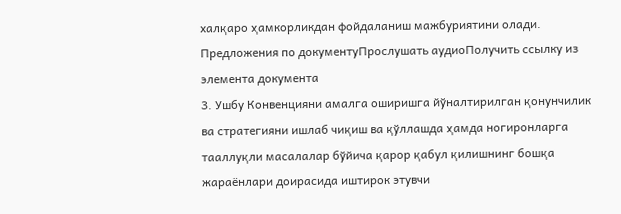халқаро ҳамкорликдан фойдаланиш мажбуриятини олади.
Предложения по документуПрослушать аудиоПолучить ссылку из элемента документа
3. Ушбу Конвенцияни амалга оширишга йўналтирилган қонунчилик ва стратегияни ишлаб чиқиш ва қўллашда ҳамда ногиронларга тааллуқли масалалар бўйича қарор қабул қилишнинг бошқа жараёнлари доирасида иштирок этувчи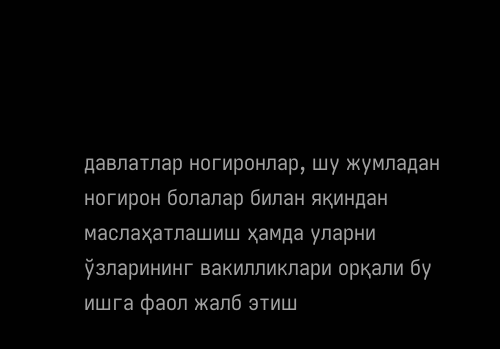давлатлар ногиронлар, шу жумладан ногирон болалар билан яқиндан маслаҳатлашиш ҳамда уларни ўзларининг вакилликлари орқали бу ишга фаол жалб этиш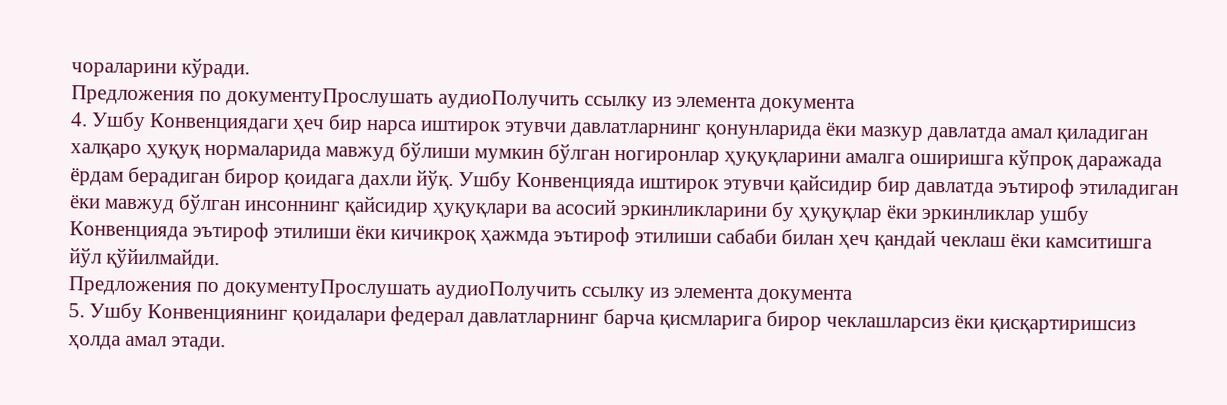чораларини кўради.
Предложения по документуПрослушать аудиоПолучить ссылку из элемента документа
4. Ушбу Конвенциядаги ҳеч бир нарса иштирок этувчи давлатларнинг қонунларида ёки мазкур давлатда амал қиладиган халқаро ҳуқуқ нормаларида мавжуд бўлиши мумкин бўлган ногиронлар ҳуқуқларини амалга оширишга кўпроқ даражада ёрдам берадиган бирор қоидага дахли йўқ. Ушбу Конвенцияда иштирок этувчи қайсидир бир давлатда эътироф этиладиган ёки мавжуд бўлган инсоннинг қайсидир ҳуқуқлари ва асосий эркинликларини бу ҳуқуқлар ёки эркинликлар ушбу Конвенцияда эътироф этилиши ёки кичикроқ ҳажмда эътироф этилиши сабаби билан ҳеч қандай чеклаш ёки камситишга йўл қўйилмайди.
Предложения по документуПрослушать аудиоПолучить ссылку из элемента документа
5. Ушбу Конвенциянинг қоидалари федерал давлатларнинг барча қисмларига бирор чеклашларсиз ёки қисқартиришсиз ҳолда амал этади.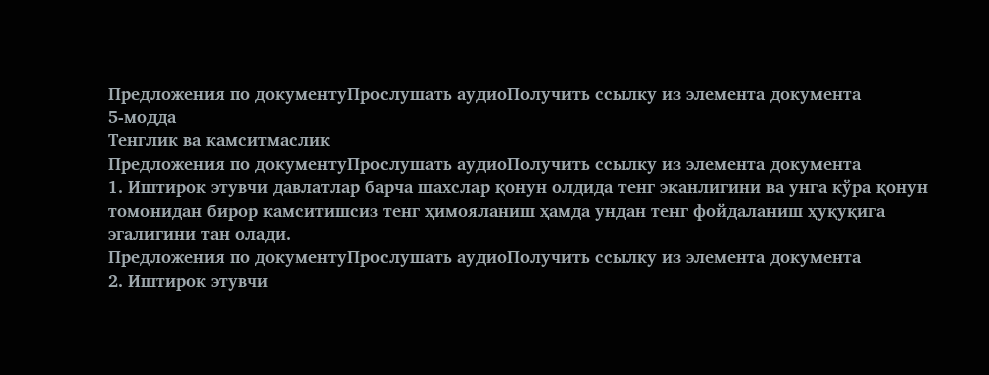Предложения по документуПрослушать аудиоПолучить ссылку из элемента документа
5-модда
Тенглик ва камситмаслик
Предложения по документуПрослушать аудиоПолучить ссылку из элемента документа
1. Иштирок этувчи давлатлар барча шахслар қонун олдида тенг эканлигини ва унга кўра қонун томонидан бирор камситишсиз тенг ҳимояланиш ҳамда ундан тенг фойдаланиш ҳуқуқига эгалигини тан олади.
Предложения по документуПрослушать аудиоПолучить ссылку из элемента документа
2. Иштирок этувчи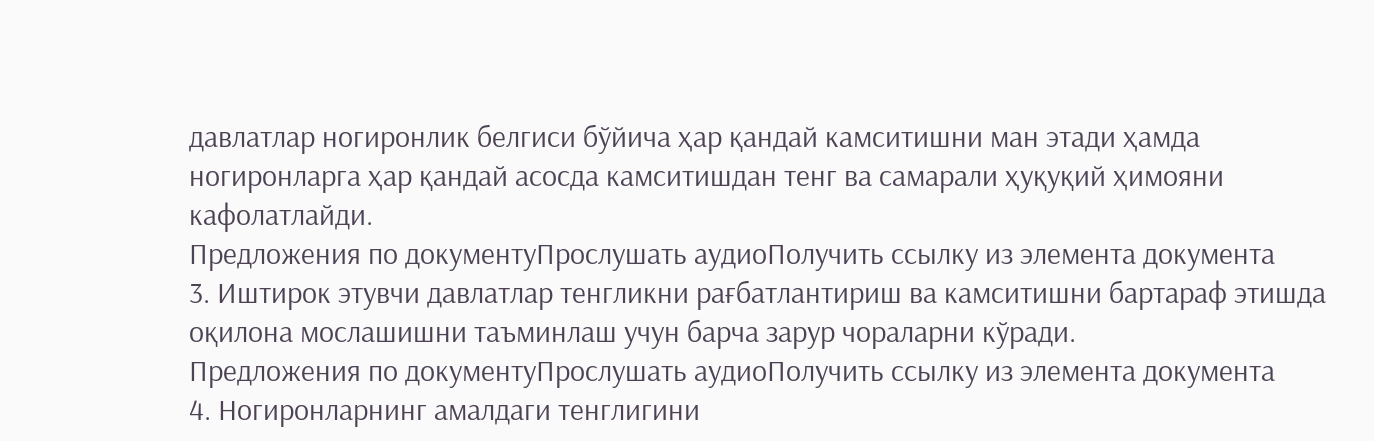давлатлар ногиронлик белгиси бўйича ҳар қандай камситишни ман этади ҳамда ногиронларга ҳар қандай асосда камситишдан тенг ва самарали ҳуқуқий ҳимояни кафолатлайди.
Предложения по документуПрослушать аудиоПолучить ссылку из элемента документа
3. Иштирок этувчи давлатлар тенгликни рағбатлантириш ва камситишни бартараф этишда оқилона мослашишни таъминлаш учун барча зарур чораларни кўради.
Предложения по документуПрослушать аудиоПолучить ссылку из элемента документа
4. Ногиронларнинг амалдаги тенглигини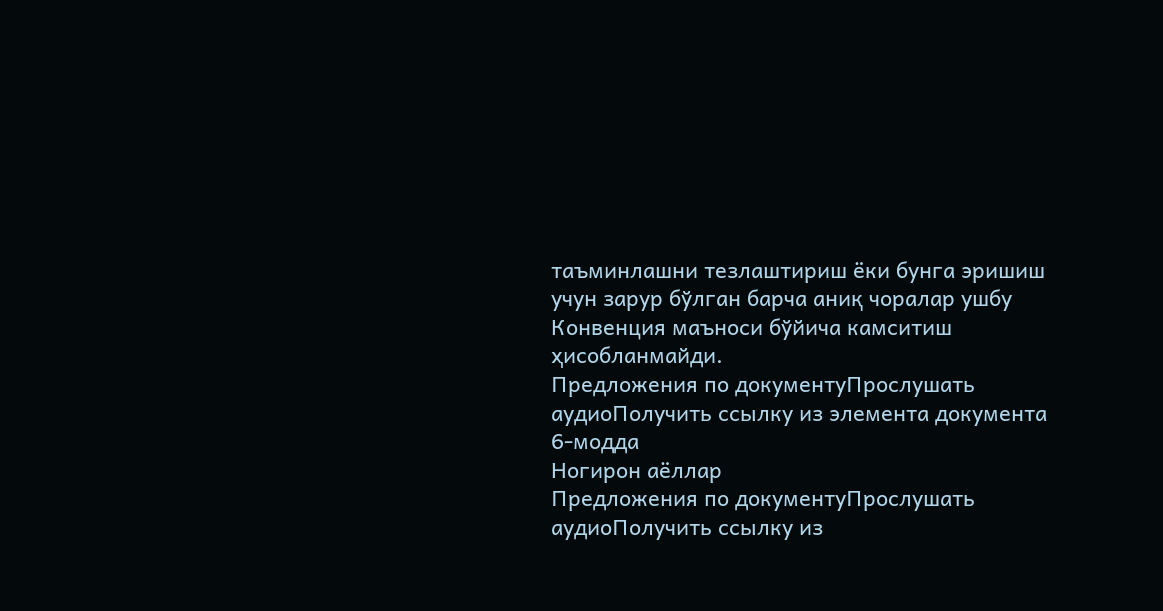таъминлашни тезлаштириш ёки бунга эришиш учун зарур бўлган барча аниқ чоралар ушбу Конвенция маъноси бўйича камситиш ҳисобланмайди.
Предложения по документуПрослушать аудиоПолучить ссылку из элемента документа
6-модда
Ногирон аёллар
Предложения по документуПрослушать аудиоПолучить ссылку из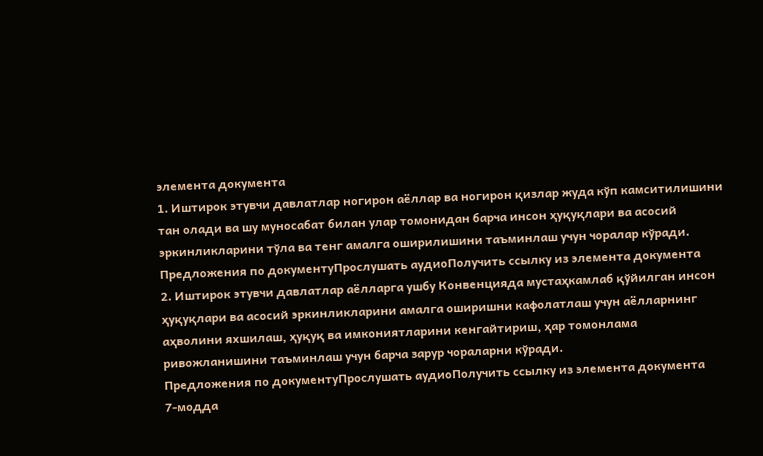элемента документа
1. Иштирок этувчи давлатлар ногирон аёллар ва ногирон қизлар жуда кўп камситилишини тан олади ва шу муносабат билан улар томонидан барча инсон ҳуқуқлари ва асосий эркинликларини тўла ва тенг амалга оширилишини таъминлаш учун чоралар кўради.
Предложения по документуПрослушать аудиоПолучить ссылку из элемента документа
2. Иштирок этувчи давлатлар аёлларга ушбу Конвенцияда мустаҳкамлаб қўйилган инсон ҳуқуқлари ва асосий эркинликларини амалга оширишни кафолатлаш учун аёлларнинг аҳволини яхшилаш, ҳуқуқ ва имкониятларини кенгайтириш, ҳар томонлама ривожланишини таъминлаш учун барча зарур чораларни кўради.
Предложения по документуПрослушать аудиоПолучить ссылку из элемента документа
7-модда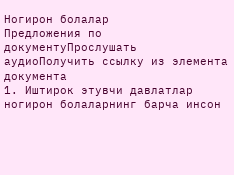Ногирон болалар
Предложения по документуПрослушать аудиоПолучить ссылку из элемента документа
1. Иштирок этувчи давлатлар ногирон болаларнинг барча инсон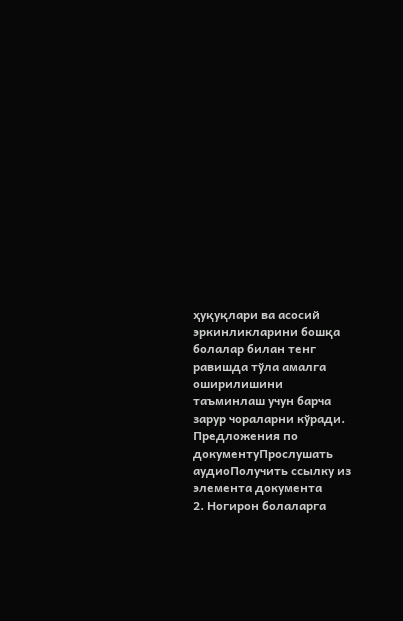ҳуқуқлари ва асосий эркинликларини бошқа болалар билан тенг равишда тўла амалга оширилишини таъминлаш учун барча зарур чораларни кўради.
Предложения по документуПрослушать аудиоПолучить ссылку из элемента документа
2. Ногирон болаларга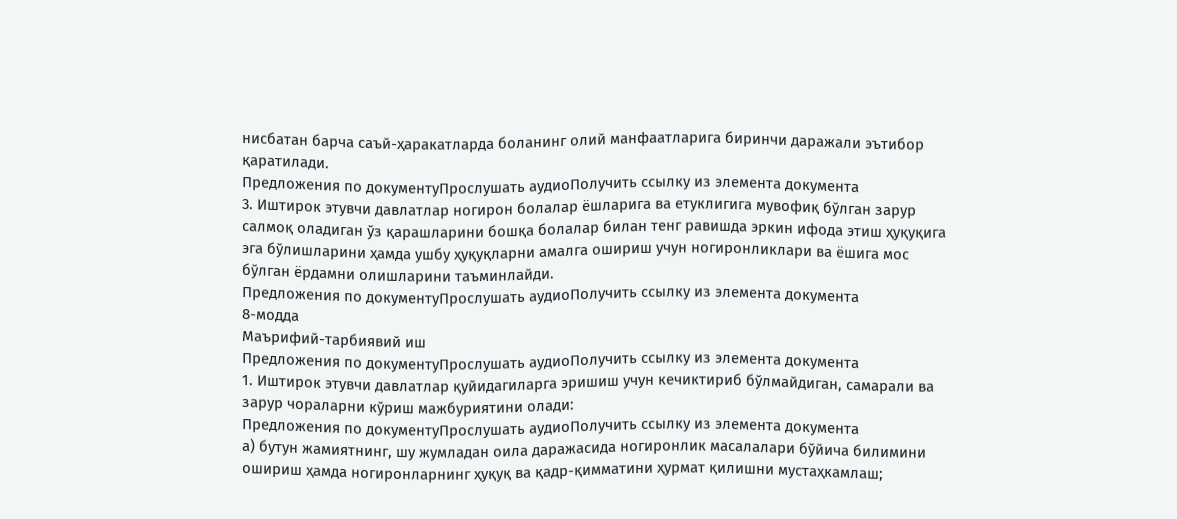нисбатан барча саъй-ҳаракатларда боланинг олий манфаатларига биринчи даражали эътибор қаратилади.
Предложения по документуПрослушать аудиоПолучить ссылку из элемента документа
3. Иштирок этувчи давлатлар ногирон болалар ёшларига ва етуклигига мувофиқ бўлган зарур салмоқ оладиган ўз қарашларини бошқа болалар билан тенг равишда эркин ифода этиш ҳуқуқига эга бўлишларини ҳамда ушбу ҳуқуқларни амалга ошириш учун ногиронликлари ва ёшига мос бўлган ёрдамни олишларини таъминлайди.
Предложения по документуПрослушать аудиоПолучить ссылку из элемента документа
8-модда
Маърифий-тарбиявий иш
Предложения по документуПрослушать аудиоПолучить ссылку из элемента документа
1. Иштирок этувчи давлатлар қуйидагиларга эришиш учун кечиктириб бўлмайдиган, самарали ва зарур чораларни кўриш мажбуриятини олади:
Предложения по документуПрослушать аудиоПолучить ссылку из элемента документа
а) бутун жамиятнинг, шу жумладан оила даражасида ногиронлик масалалари бўйича билимини ошириш ҳамда ногиронларнинг ҳуқуқ ва қадр-қимматини ҳурмат қилишни мустаҳкамлаш;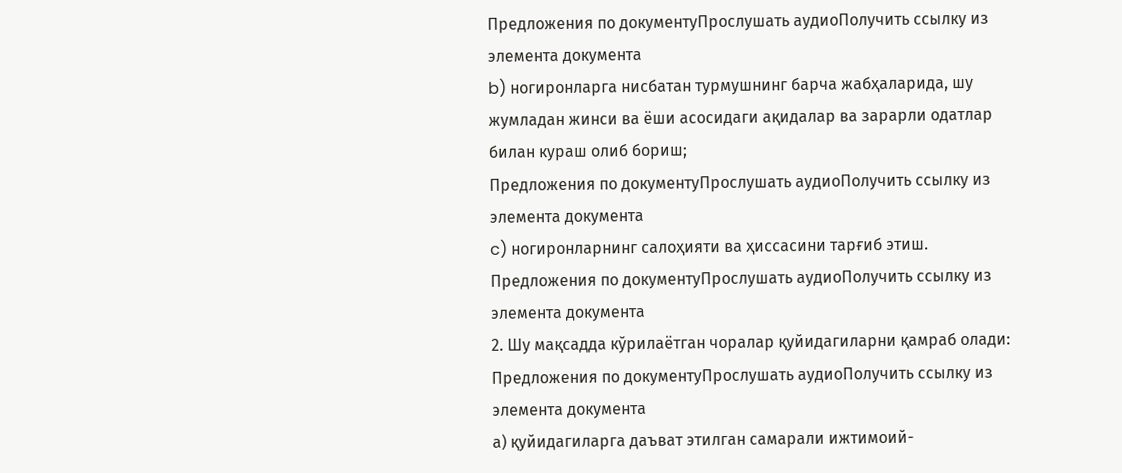Предложения по документуПрослушать аудиоПолучить ссылку из элемента документа
b) ногиронларга нисбатан турмушнинг барча жабҳаларида, шу жумладан жинси ва ёши асосидаги ақидалар ва зарарли одатлар билан кураш олиб бориш;
Предложения по документуПрослушать аудиоПолучить ссылку из элемента документа
c) ногиронларнинг салоҳияти ва ҳиссасини тарғиб этиш.
Предложения по документуПрослушать аудиоПолучить ссылку из элемента документа
2. Шу мақсадда кўрилаётган чоралар қуйидагиларни қамраб олади:
Предложения по документуПрослушать аудиоПолучить ссылку из элемента документа
а) қуйидагиларга даъват этилган самарали ижтимоий-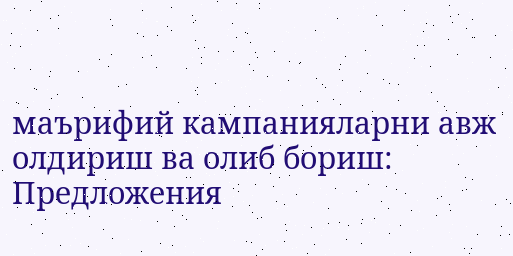маърифий кампанияларни авж олдириш ва олиб бориш:
Предложения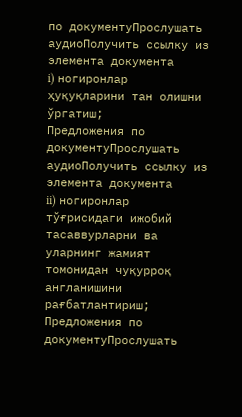по документуПрослушать аудиоПолучить ссылку из элемента документа
i) ногиронлар ҳуқуқларини тан олишни ўргатиш;
Предложения по документуПрослушать аудиоПолучить ссылку из элемента документа
ii) ногиронлар тўғрисидаги ижобий тасаввурларни ва уларнинг жамият томонидан чуқурроқ англанишини рағбатлантириш;
Предложения по документуПрослушать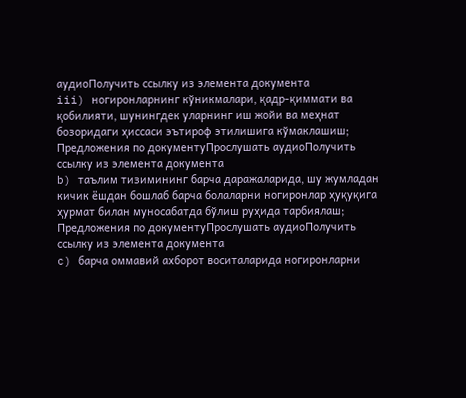аудиоПолучить ссылку из элемента документа
iii) ногиронларнинг кўникмалари, қадр-қиммати ва қобилияти, шунингдек уларнинг иш жойи ва меҳнат бозоридаги ҳиссаси эътироф этилишига кўмаклашиш;
Предложения по документуПрослушать аудиоПолучить ссылку из элемента документа
b) таълим тизимининг барча даражаларида, шу жумладан кичик ёшдан бошлаб барча болаларни ногиронлар ҳуқуқига ҳурмат билан муносабатда бўлиш руҳида тарбиялаш;
Предложения по документуПрослушать аудиоПолучить ссылку из элемента документа
c) барча оммавий ахборот воситаларида ногиронларни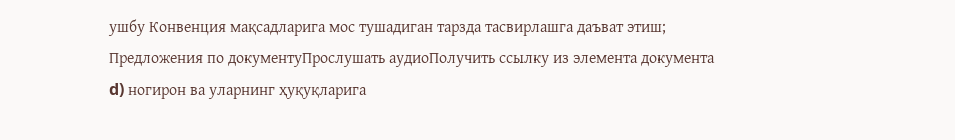ушбу Конвенция мақсадларига мос тушадиган тарзда тасвирлашга даъват этиш;
Предложения по документуПрослушать аудиоПолучить ссылку из элемента документа
d) ногирон ва уларнинг ҳуқуқларига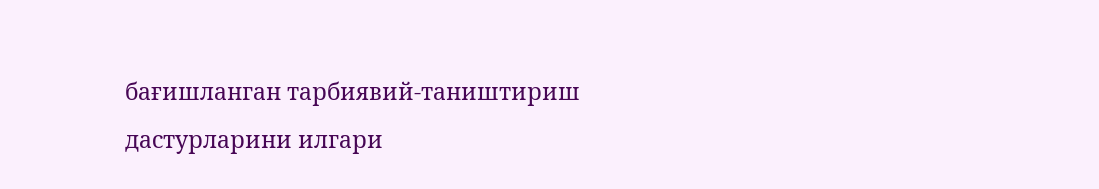бағишланган тарбиявий-таништириш дастурларини илгари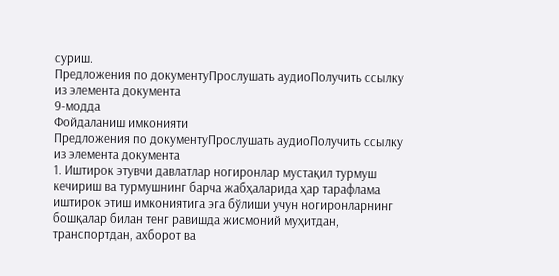суриш.
Предложения по документуПрослушать аудиоПолучить ссылку из элемента документа
9-модда
Фойдаланиш имконияти
Предложения по документуПрослушать аудиоПолучить ссылку из элемента документа
1. Иштирок этувчи давлатлар ногиронлар мустақил турмуш кечириш ва турмушнинг барча жабҳаларида ҳар тарафлама иштирок этиш имкониятига эга бўлиши учун ногиронларнинг бошқалар билан тенг равишда жисмоний муҳитдан, транспортдан, ахборот ва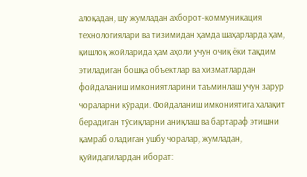алоқадан, шу жумладан ахборот-коммуникация технологиялари ва тизимидан ҳамда шаҳарларда ҳам, қишлоқ жойларида ҳам аҳоли учун очиқ ёки тақдим этиладиган бошқа объектлар ва хизматлардан фойдаланиш имкониятларини таъминлаш учун зарур чораларни кўради. Фойдаланиш имкониятига халақит берадиган тўсиқларни аниқлаш ва бартараф этишни қамраб оладиган ушбу чоралар, жумладан, қуйидагилардан иборат: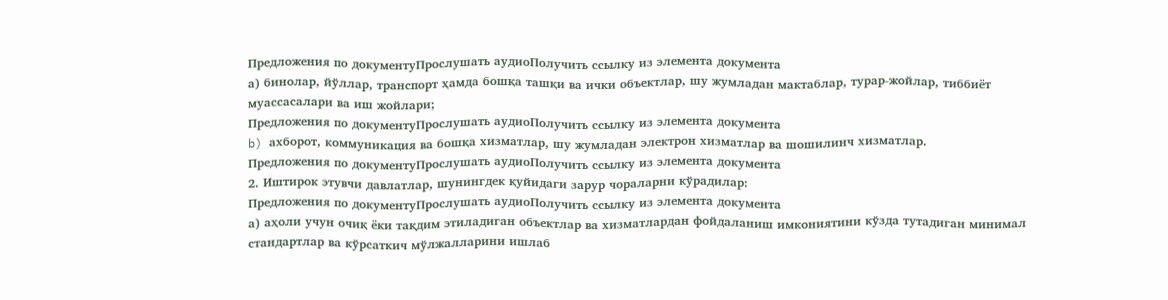Предложения по документуПрослушать аудиоПолучить ссылку из элемента документа
а) бинолар, йўллар, транспорт ҳамда бошқа ташқи ва ички объектлар, шу жумладан мактаблар, турар-жойлар, тиббиёт муассасалари ва иш жойлари;
Предложения по документуПрослушать аудиоПолучить ссылку из элемента документа
b) ахборот, коммуникация ва бошқа хизматлар, шу жумладан электрон хизматлар ва шошилинч хизматлар.
Предложения по документуПрослушать аудиоПолучить ссылку из элемента документа
2. Иштирок этувчи давлатлар, шунингдек қуйидаги зарур чораларни кўрадилар:
Предложения по документуПрослушать аудиоПолучить ссылку из элемента документа
а) аҳоли учун очиқ ёки тақдим этиладиган объектлар ва хизматлардан фойдаланиш имкониятини кўзда тутадиган минимал стандартлар ва кўрсаткич мўлжалларини ишлаб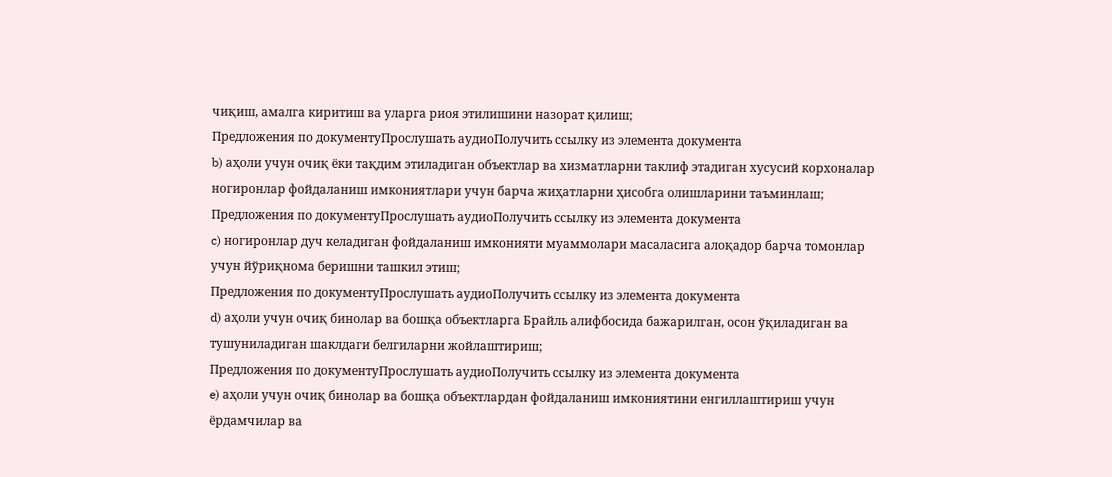чиқиш, амалга киритиш ва уларга риоя этилишини назорат қилиш;
Предложения по документуПрослушать аудиоПолучить ссылку из элемента документа
b) аҳоли учун очиқ ёки тақдим этиладиган объектлар ва хизматларни таклиф этадиган хусусий корхоналар ногиронлар фойдаланиш имкониятлари учун барча жиҳатларни ҳисобга олишларини таъминлаш;
Предложения по документуПрослушать аудиоПолучить ссылку из элемента документа
c) ногиронлар дуч келадиган фойдаланиш имконияти муаммолари масаласига алоқадор барча томонлар учун йўриқнома беришни ташкил этиш;
Предложения по документуПрослушать аудиоПолучить ссылку из элемента документа
d) аҳоли учун очиқ бинолар ва бошқа объектларга Брайль алифбосида бажарилган, осон ўқиладиган ва тушуниладиган шаклдаги белгиларни жойлаштириш;
Предложения по документуПрослушать аудиоПолучить ссылку из элемента документа
e) аҳоли учун очиқ бинолар ва бошқа объектлардан фойдаланиш имкониятини енгиллаштириш учун ёрдамчилар ва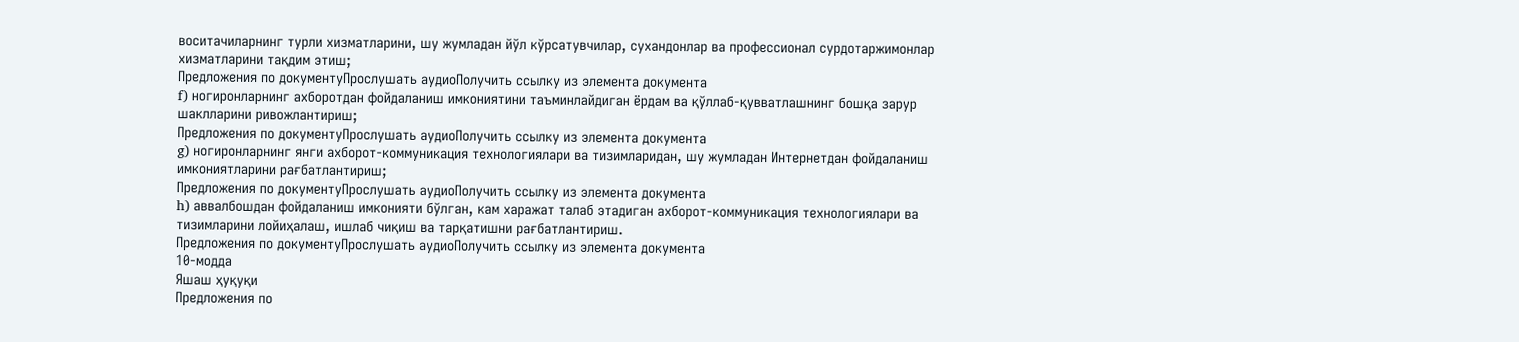воситачиларнинг турли хизматларини, шу жумладан йўл кўрсатувчилар, сухандонлар ва профессионал сурдотаржимонлар хизматларини тақдим этиш;
Предложения по документуПрослушать аудиоПолучить ссылку из элемента документа
f) ногиронларнинг ахборотдан фойдаланиш имкониятини таъминлайдиган ёрдам ва қўллаб-қувватлашнинг бошқа зарур шаклларини ривожлантириш;
Предложения по документуПрослушать аудиоПолучить ссылку из элемента документа
g) ногиронларнинг янги ахборот-коммуникация технологиялари ва тизимларидан, шу жумладан Интернетдан фойдаланиш имкониятларини рағбатлантириш;
Предложения по документуПрослушать аудиоПолучить ссылку из элемента документа
h) аввалбошдан фойдаланиш имконияти бўлган, кам харажат талаб этадиган ахборот-коммуникация технологиялари ва тизимларини лойиҳалаш, ишлаб чиқиш ва тарқатишни рағбатлантириш.
Предложения по документуПрослушать аудиоПолучить ссылку из элемента документа
10-модда
Яшаш ҳуқуқи
Предложения по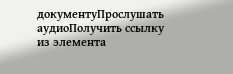документуПрослушать аудиоПолучить ссылку из элемента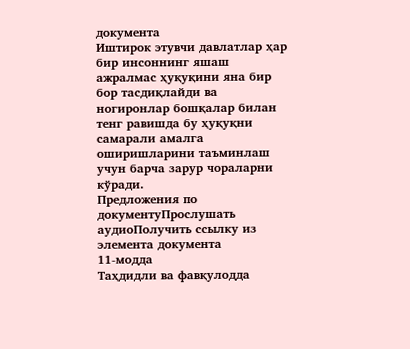документа
Иштирок этувчи давлатлар ҳар бир инсоннинг яшаш ажралмас ҳуқуқини яна бир бор тасдиқлайди ва ногиронлар бошқалар билан тенг равишда бу ҳуқуқни самарали амалга оширишларини таъминлаш учун барча зарур чораларни кўради.
Предложения по документуПрослушать аудиоПолучить ссылку из элемента документа
11-модда
Таҳдидли ва фавқулодда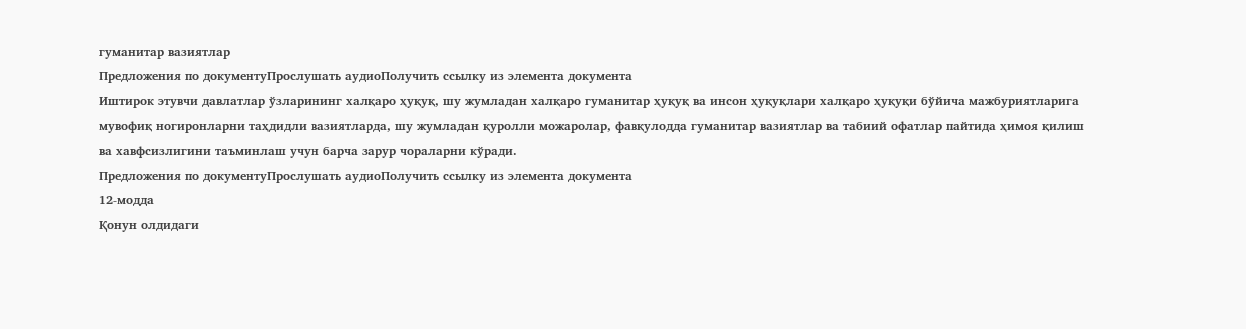гуманитар вазиятлар
Предложения по документуПрослушать аудиоПолучить ссылку из элемента документа
Иштирок этувчи давлатлар ўзларининг халқаро ҳуқуқ, шу жумладан халқаро гуманитар ҳуқуқ ва инсон ҳуқуқлари халқаро ҳуқуқи бўйича мажбуриятларига мувофиқ ногиронларни таҳдидли вазиятларда, шу жумладан қуролли можаролар, фавқулодда гуманитар вазиятлар ва табиий офатлар пайтида ҳимоя қилиш ва хавфсизлигини таъминлаш учун барча зарур чораларни кўради.
Предложения по документуПрослушать аудиоПолучить ссылку из элемента документа
12-модда
Қонун олдидаги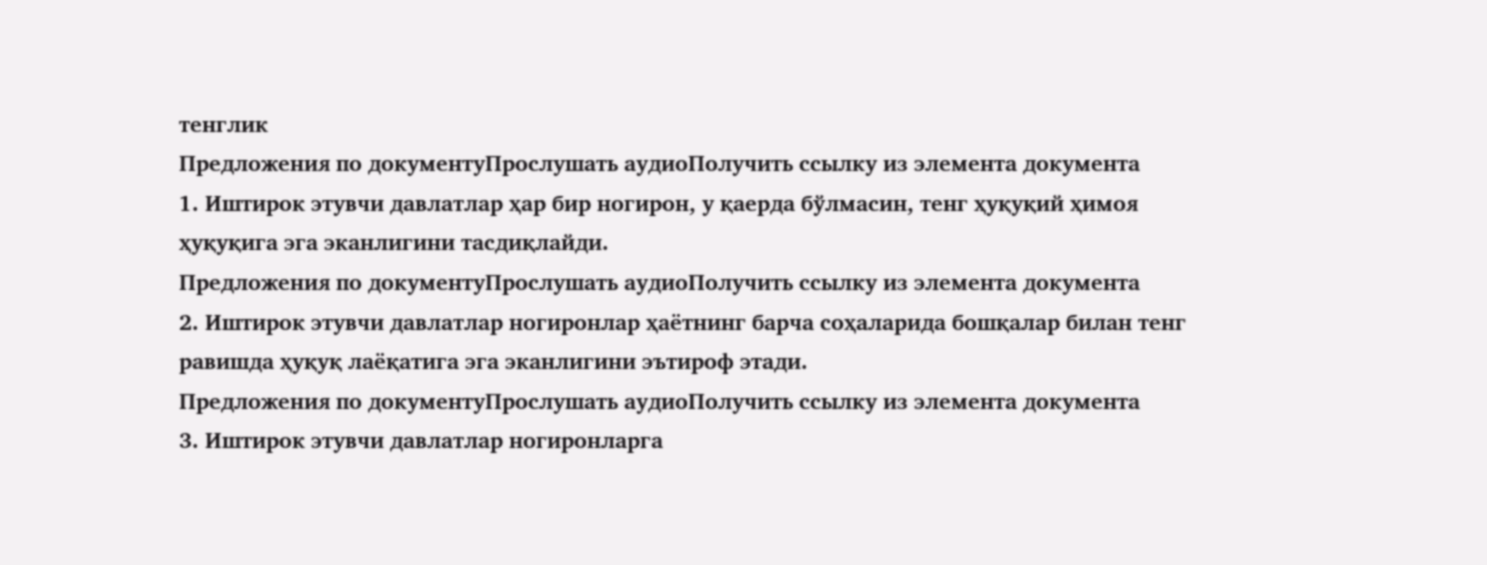тенглик
Предложения по документуПрослушать аудиоПолучить ссылку из элемента документа
1. Иштирок этувчи давлатлар ҳар бир ногирон, у қаерда бўлмасин, тенг ҳуқуқий ҳимоя ҳуқуқига эга эканлигини тасдиқлайди.
Предложения по документуПрослушать аудиоПолучить ссылку из элемента документа
2. Иштирок этувчи давлатлар ногиронлар ҳаётнинг барча соҳаларида бошқалар билан тенг равишда ҳуқуқ лаёқатига эга эканлигини эътироф этади.
Предложения по документуПрослушать аудиоПолучить ссылку из элемента документа
3. Иштирок этувчи давлатлар ногиронларга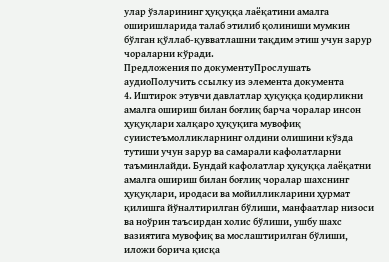улар ўзларининг ҳуқуққа лаёқатини амалга оширишларида талаб этилиб қолиниши мумкин бўлган қўллаб-қувватлашни тақдим этиш учун зарур чораларни кўради.
Предложения по документуПрослушать аудиоПолучить ссылку из элемента документа
4. Иштирок этувчи давлатлар ҳуқуққа қодирликни амалга ошириш билан боғлиқ барча чоралар инсон ҳуқуқлари халқаро ҳуқуқига мувофиқ суиистеъмолликларнинг олдини олишини кўзда тутиши учун зарур ва самарали кафолатларни таъминлайди. Бундай кафолатлар ҳуқуққа лаёқатни амалга ошириш билан боғлиқ чоралар шахснинг ҳуқуқлари, иродаси ва мойилликларини ҳурмат қилишга йўналтирилган бўлиши, манфаатлар низоси ва ноўрин таъсирдан холис бўлиши, ушбу шахс вазиятига мувофиқ ва мослаштирилган бўлиши, иложи борича қисқа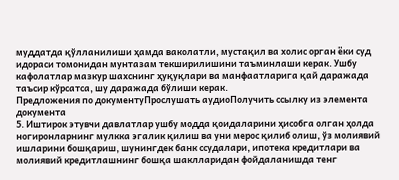муддатда қўлланилиши ҳамда ваколатли, мустақил ва холис орган ёки суд идораси томонидан мунтазам текширилишини таъминлаши керак. Ушбу кафолатлар мазкур шахснинг ҳуқуқлари ва манфаатларига қай даражада таъсир кўрсатса, шу даражада бўлиши керак.
Предложения по документуПрослушать аудиоПолучить ссылку из элемента документа
5. Иштирок этувчи давлатлар ушбу модда қоидаларини ҳисобга олган ҳолда ногиронларнинг мулкка эгалик қилиш ва уни мерос қилиб олиш, ўз молиявий ишларини бошқариш, шунингдек банк ссудалари, ипотека кредитлари ва молиявий кредитлашнинг бошқа шаклларидан фойдаланишда тенг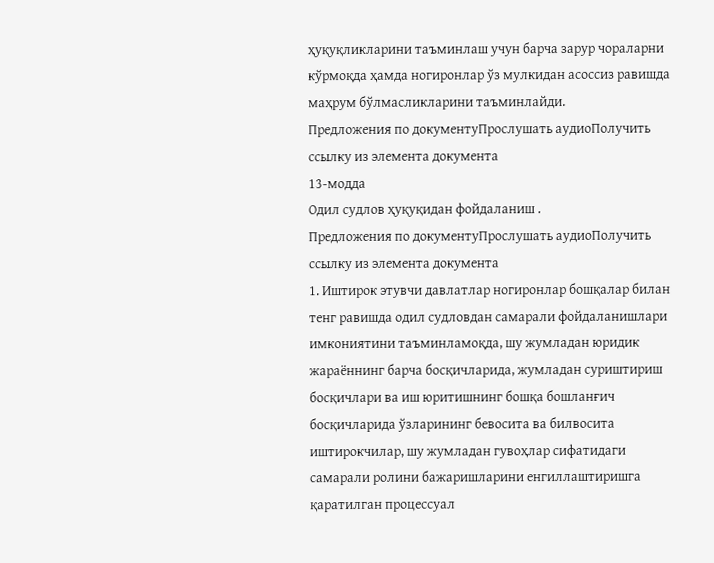ҳуқуқликларини таъминлаш учун барча зарур чораларни кўрмоқда ҳамда ногиронлар ўз мулкидан асоссиз равишда маҳрум бўлмасликларини таъминлайди.
Предложения по документуПрослушать аудиоПолучить ссылку из элемента документа
13-модда
Одил судлов ҳуқуқидан фойдаланиш .
Предложения по документуПрослушать аудиоПолучить ссылку из элемента документа
1. Иштирок этувчи давлатлар ногиронлар бошқалар билан тенг равишда одил судловдан самарали фойдаланишлари имкониятини таъминламоқда, шу жумладан юридик жараённинг барча босқичларида, жумладан суриштириш босқичлари ва иш юритишнинг бошқа бошланғич босқичларида ўзларининг бевосита ва билвосита иштирокчилар, шу жумладан гувоҳлар сифатидаги самарали ролини бажаришларини енгиллаштиришга қаратилган процессуал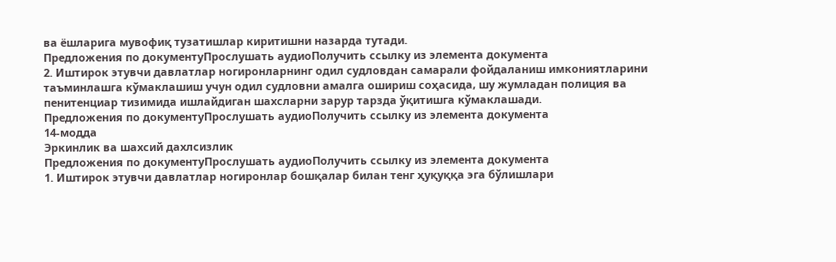ва ёшларига мувофиқ тузатишлар киритишни назарда тутади.
Предложения по документуПрослушать аудиоПолучить ссылку из элемента документа
2. Иштирок этувчи давлатлар ногиронларнинг одил судловдан самарали фойдаланиш имкониятларини таъминлашга кўмаклашиш учун одил судловни амалга ошириш соҳасида, шу жумладан полиция ва пенитенциар тизимида ишлайдиган шахсларни зарур тарзда ўқитишга кўмаклашади.
Предложения по документуПрослушать аудиоПолучить ссылку из элемента документа
14-модда
Эркинлик ва шахсий дахлсизлик
Предложения по документуПрослушать аудиоПолучить ссылку из элемента документа
1. Иштирок этувчи давлатлар ногиронлар бошқалар билан тенг ҳуқуққа эга бўлишлари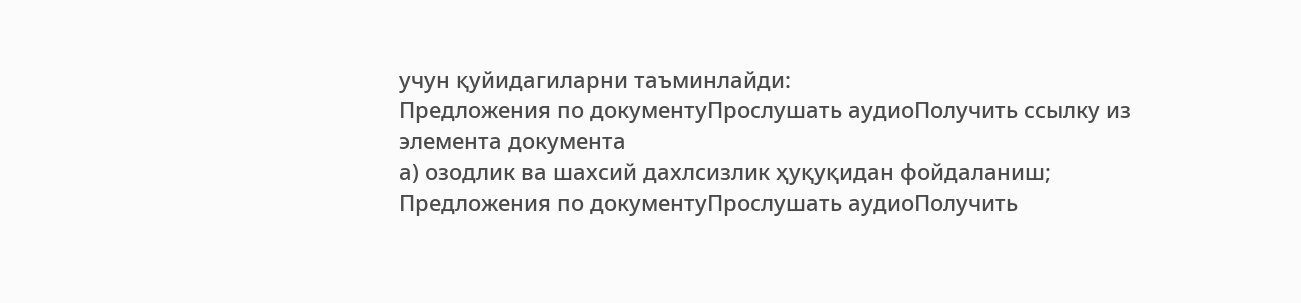учун қуйидагиларни таъминлайди:
Предложения по документуПрослушать аудиоПолучить ссылку из элемента документа
а) озодлик ва шахсий дахлсизлик ҳуқуқидан фойдаланиш;
Предложения по документуПрослушать аудиоПолучить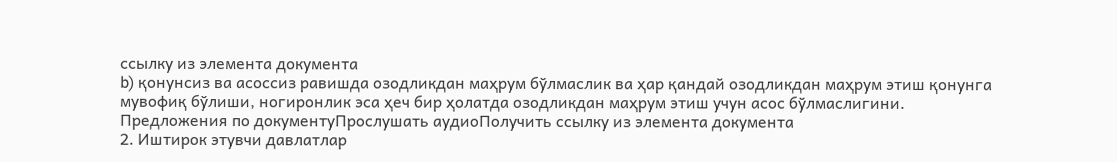ссылку из элемента документа
b) қонунсиз ва асоссиз равишда озодликдан маҳрум бўлмаслик ва ҳар қандай озодликдан маҳрум этиш қонунга мувофиқ бўлиши, ногиронлик эса ҳеч бир ҳолатда озодликдан маҳрум этиш учун асос бўлмаслигини.
Предложения по документуПрослушать аудиоПолучить ссылку из элемента документа
2. Иштирок этувчи давлатлар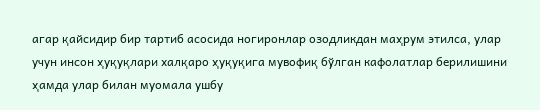агар қайсидир бир тартиб асосида ногиронлар озодликдан маҳрум этилса, улар учун инсон ҳуқуқлари халқаро ҳуқуқига мувофиқ бўлган кафолатлар берилишини ҳамда улар билан муомала ушбу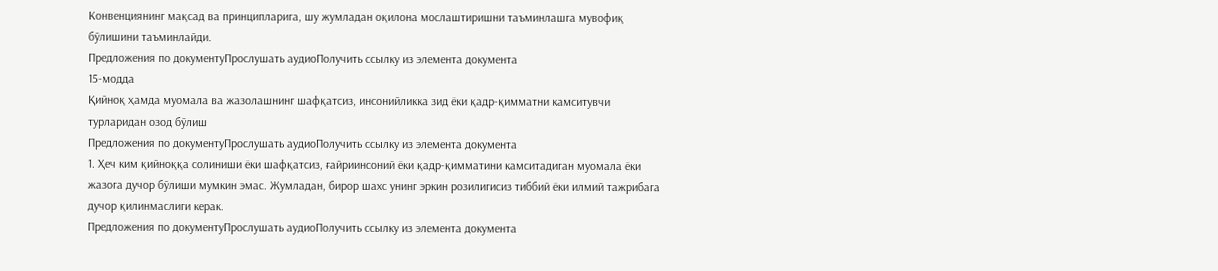Конвенциянинг мақсад ва принципларига, шу жумладан оқилона мослаштиришни таъминлашга мувофиқ бўлишини таъминлайди.
Предложения по документуПрослушать аудиоПолучить ссылку из элемента документа
15-модда
Қийноқ ҳамда муомала ва жазолашнинг шафқатсиз, инсонийликка зид ёки қадр-қимматни камситувчи турларидан озод бўлиш
Предложения по документуПрослушать аудиоПолучить ссылку из элемента документа
1. Ҳеч ким қийноққа солиниши ёки шафқатсиз, ғайриинсоний ёки қадр-қимматини камситадиган муомала ёки жазога дучор бўлиши мумкин эмас. Жумладан, бирор шахс унинг эркин розилигисиз тиббий ёки илмий тажрибага дучор қилинмаслиги керак.
Предложения по документуПрослушать аудиоПолучить ссылку из элемента документа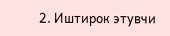2. Иштирок этувчи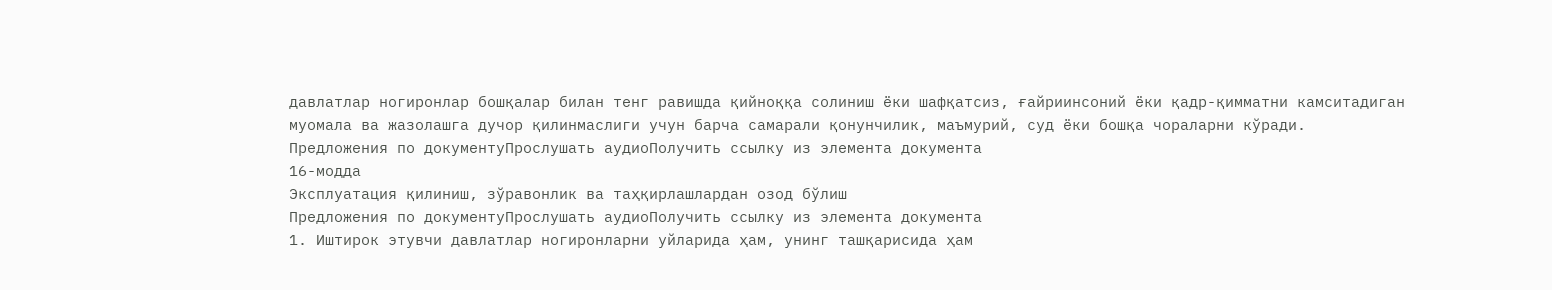давлатлар ногиронлар бошқалар билан тенг равишда қийноққа солиниш ёки шафқатсиз, ғайриинсоний ёки қадр-қимматни камситадиган муомала ва жазолашга дучор қилинмаслиги учун барча самарали қонунчилик, маъмурий, суд ёки бошқа чораларни кўради.
Предложения по документуПрослушать аудиоПолучить ссылку из элемента документа
16-модда
Эксплуатация қилиниш, зўравонлик ва таҳқирлашлардан озод бўлиш
Предложения по документуПрослушать аудиоПолучить ссылку из элемента документа
1. Иштирок этувчи давлатлар ногиронларни уйларида ҳам, унинг ташқарисида ҳам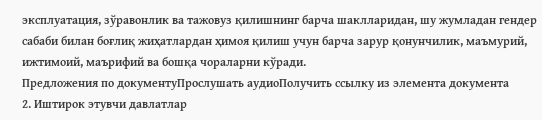эксплуатация, зўравонлик ва тажовуз қилишнинг барча шаклларидан, шу жумладан гендер сабаби билан боғлиқ жиҳатлардан ҳимоя қилиш учун барча зарур қонунчилик, маъмурий, ижтимоий, маърифий ва бошқа чораларни кўради.
Предложения по документуПрослушать аудиоПолучить ссылку из элемента документа
2. Иштирок этувчи давлатлар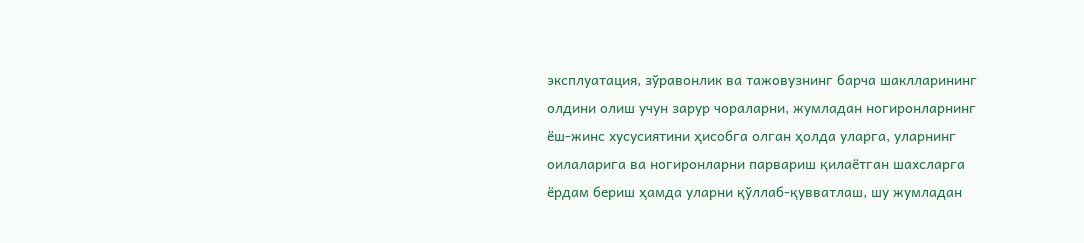эксплуатация, зўравонлик ва тажовузнинг барча шаклларининг олдини олиш учун зарур чораларни, жумладан ногиронларнинг ёш-жинс хусусиятини ҳисобга олган ҳолда уларга, уларнинг оилаларига ва ногиронларни парвариш қилаётган шахсларга ёрдам бериш ҳамда уларни қўллаб-қувватлаш, шу жумладан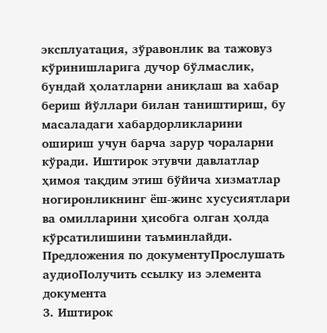эксплуатация, зўравонлик ва тажовуз кўринишларига дучор бўлмаслик, бундай ҳолатларни аниқлаш ва хабар бериш йўллари билан таништириш, бу масаладаги хабардорликларини ошириш учун барча зарур чораларни кўради. Иштирок этувчи давлатлар ҳимоя тақдим этиш бўйича хизматлар ногиронликнинг ёш-жинс хусусиятлари ва омилларини ҳисобга олган ҳолда кўрсатилишини таъминлайди.
Предложения по документуПрослушать аудиоПолучить ссылку из элемента документа
3. Иштирок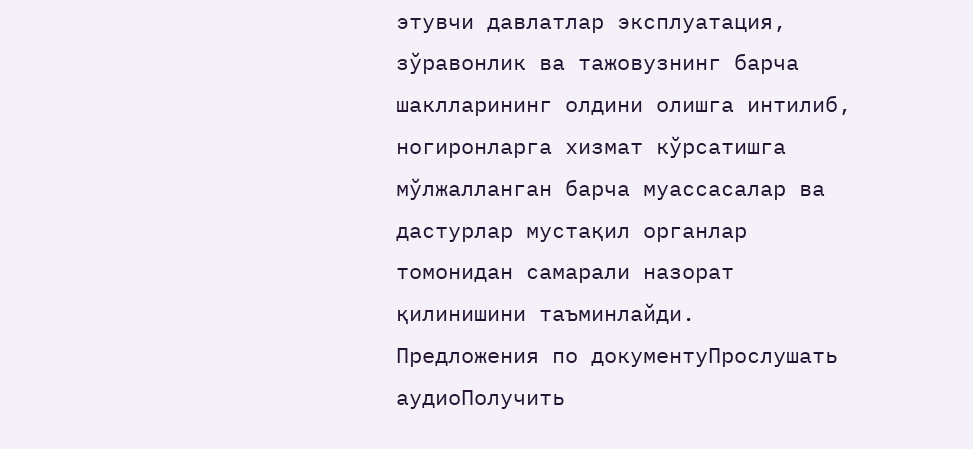этувчи давлатлар эксплуатация, зўравонлик ва тажовузнинг барча шаклларининг олдини олишга интилиб, ногиронларга хизмат кўрсатишга мўлжалланган барча муассасалар ва дастурлар мустақил органлар томонидан самарали назорат қилинишини таъминлайди.
Предложения по документуПрослушать аудиоПолучить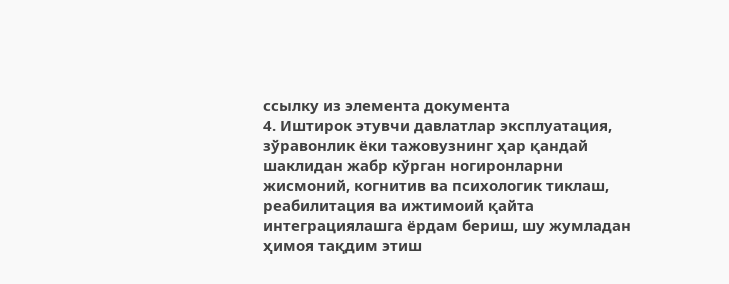ссылку из элемента документа
4. Иштирок этувчи давлатлар эксплуатация, зўравонлик ёки тажовузнинг ҳар қандай шаклидан жабр кўрган ногиронларни жисмоний, когнитив ва психологик тиклаш, реабилитация ва ижтимоий қайта интеграциялашга ёрдам бериш, шу жумладан ҳимоя тақдим этиш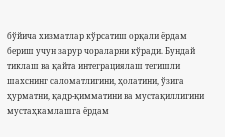бўйича хизматлар кўрсатиш орқали ёрдам бериш учун зарур чораларни кўради. Бундай тиклаш ва қайта интеграциялаш тегишли шахснинг саломатлигини, ҳолатини, ўзига ҳурматни, қадр-қимматини ва мустақиллигини мустаҳкамлашга ёрдам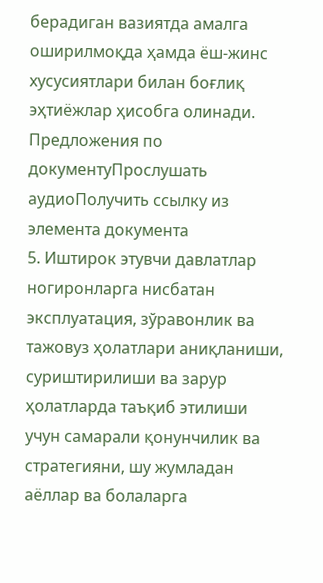берадиган вазиятда амалга оширилмоқда ҳамда ёш-жинс хусусиятлари билан боғлиқ эҳтиёжлар ҳисобга олинади.
Предложения по документуПрослушать аудиоПолучить ссылку из элемента документа
5. Иштирок этувчи давлатлар ногиронларга нисбатан эксплуатация, зўравонлик ва тажовуз ҳолатлари аниқланиши, суриштирилиши ва зарур ҳолатларда таъқиб этилиши учун самарали қонунчилик ва стратегияни, шу жумладан аёллар ва болаларга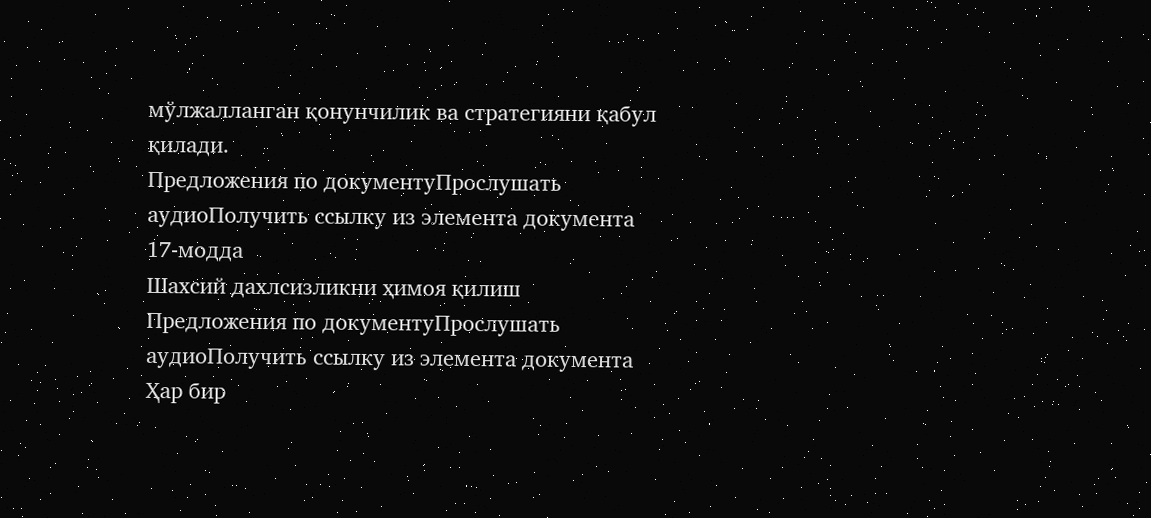мўлжалланган қонунчилик ва стратегияни қабул қилади.
Предложения по документуПрослушать аудиоПолучить ссылку из элемента документа
17-модда
Шахсий дахлсизликни ҳимоя қилиш
Предложения по документуПрослушать аудиоПолучить ссылку из элемента документа
Ҳар бир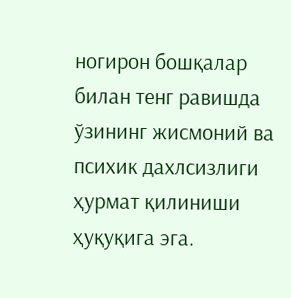ногирон бошқалар билан тенг равишда ўзининг жисмоний ва психик дахлсизлиги ҳурмат қилиниши ҳуқуқига эга.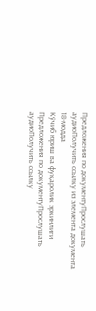Предложения по документуПрослушать аудиоПолучить ссылку из элемента документа
18-модда
Кўчиб юриш ва фуқаролик эркинлиги
Предложения по документуПрослушать аудиоПолучить ссылку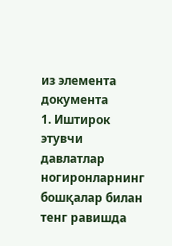из элемента документа
1. Иштирок этувчи давлатлар ногиронларнинг бошқалар билан тенг равишда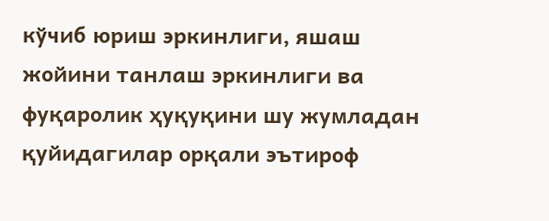кўчиб юриш эркинлиги, яшаш жойини танлаш эркинлиги ва фуқаролик ҳуқуқини шу жумладан қуйидагилар орқали эътироф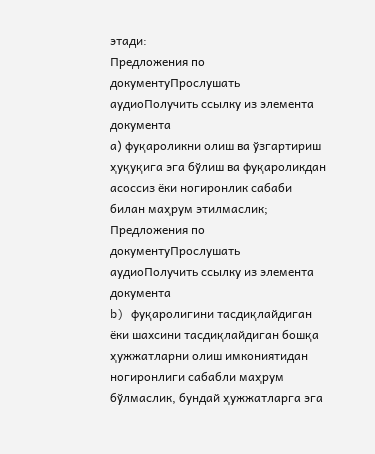этади:
Предложения по документуПрослушать аудиоПолучить ссылку из элемента документа
а) фуқароликни олиш ва ўзгартириш ҳуқуқига эга бўлиш ва фуқароликдан асоссиз ёки ногиронлик сабаби билан маҳрум этилмаслик;
Предложения по документуПрослушать аудиоПолучить ссылку из элемента документа
b) фуқаролигини тасдиқлайдиган ёки шахсини тасдиқлайдиган бошқа ҳужжатларни олиш имкониятидан ногиронлиги сабабли маҳрум бўлмаслик, бундай ҳужжатларга эга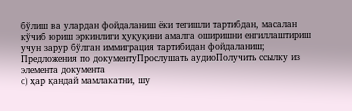бўлиш ва улардан фойдаланиш ёки тегишли тартибдан, масалан кўчиб юриш эркинлиги ҳуқуқини амалга оширишни енгиллаштириш учун зарур бўлган иммиграция тартибидан фойдаланиш;
Предложения по документуПрослушать аудиоПолучить ссылку из элемента документа
c) ҳар қандай мамлакатни, шу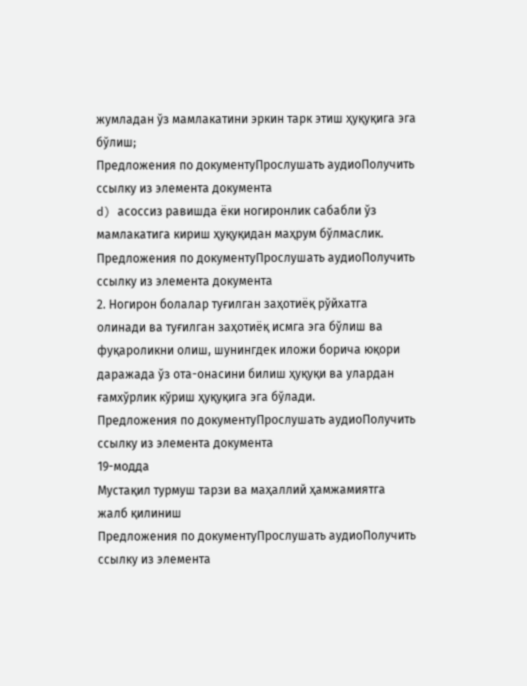жумладан ўз мамлакатини эркин тарк этиш ҳуқуқига эга бўлиш;
Предложения по документуПрослушать аудиоПолучить ссылку из элемента документа
d) асоссиз равишда ёки ногиронлик сабабли ўз мамлакатига кириш ҳуқуқидан маҳрум бўлмаслик.
Предложения по документуПрослушать аудиоПолучить ссылку из элемента документа
2. Ногирон болалар туғилган заҳотиёқ рўйхатга олинади ва туғилган заҳотиёқ исмга эга бўлиш ва фуқароликни олиш, шунингдек иложи борича юқори даражада ўз ота-онасини билиш ҳуқуқи ва улардан ғамхўрлик кўриш ҳуқуқига эга бўлади.
Предложения по документуПрослушать аудиоПолучить ссылку из элемента документа
19-модда
Мустақил турмуш тарзи ва маҳаллий ҳамжамиятга жалб қилиниш
Предложения по документуПрослушать аудиоПолучить ссылку из элемента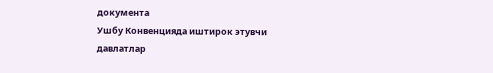документа
Ушбу Конвенцияда иштирок этувчи давлатлар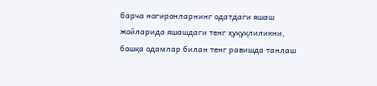барча ногиронларнинг одатдаги яшаш жойларида яшашдаги тенг ҳуқуқлиликни, бошқа одамлар билан тенг равишда танлаш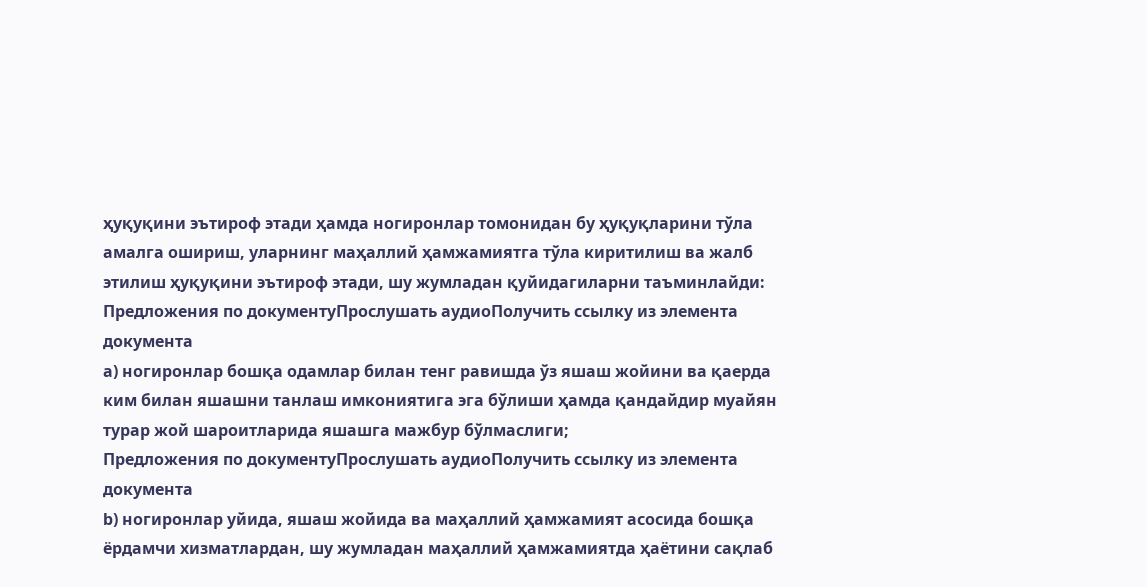ҳуқуқини эътироф этади ҳамда ногиронлар томонидан бу ҳуқуқларини тўла амалга ошириш, уларнинг маҳаллий ҳамжамиятга тўла киритилиш ва жалб этилиш ҳуқуқини эътироф этади, шу жумладан қуйидагиларни таъминлайди:
Предложения по документуПрослушать аудиоПолучить ссылку из элемента документа
а) ногиронлар бошқа одамлар билан тенг равишда ўз яшаш жойини ва қаерда ким билан яшашни танлаш имкониятига эга бўлиши ҳамда қандайдир муайян турар жой шароитларида яшашга мажбур бўлмаслиги;
Предложения по документуПрослушать аудиоПолучить ссылку из элемента документа
b) ногиронлар уйида, яшаш жойида ва маҳаллий ҳамжамият асосида бошқа ёрдамчи хизматлардан, шу жумладан маҳаллий ҳамжамиятда ҳаётини сақлаб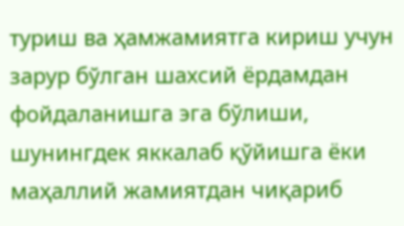туриш ва ҳамжамиятга кириш учун зарур бўлган шахсий ёрдамдан фойдаланишга эга бўлиши, шунингдек яккалаб қўйишга ёки маҳаллий жамиятдан чиқариб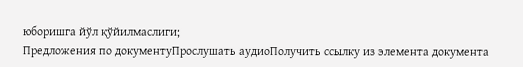юборишга йўл қўйилмаслиги;
Предложения по документуПрослушать аудиоПолучить ссылку из элемента документа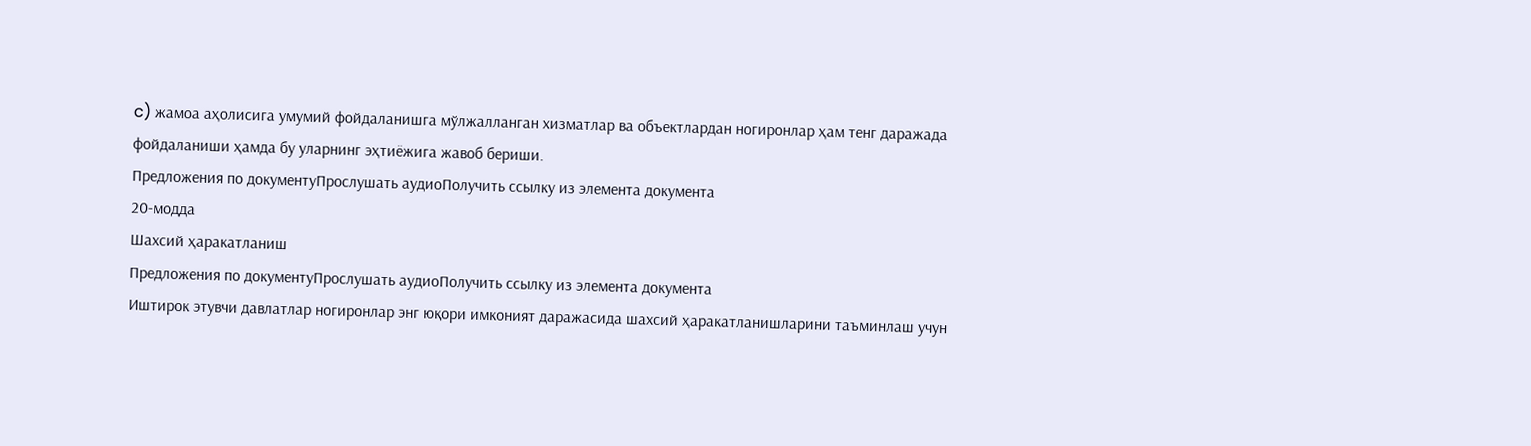c) жамоа аҳолисига умумий фойдаланишга мўлжалланган хизматлар ва объектлардан ногиронлар ҳам тенг даражада фойдаланиши ҳамда бу уларнинг эҳтиёжига жавоб бериши.
Предложения по документуПрослушать аудиоПолучить ссылку из элемента документа
20-модда
Шахсий ҳаракатланиш
Предложения по документуПрослушать аудиоПолучить ссылку из элемента документа
Иштирок этувчи давлатлар ногиронлар энг юқори имконият даражасида шахсий ҳаракатланишларини таъминлаш учун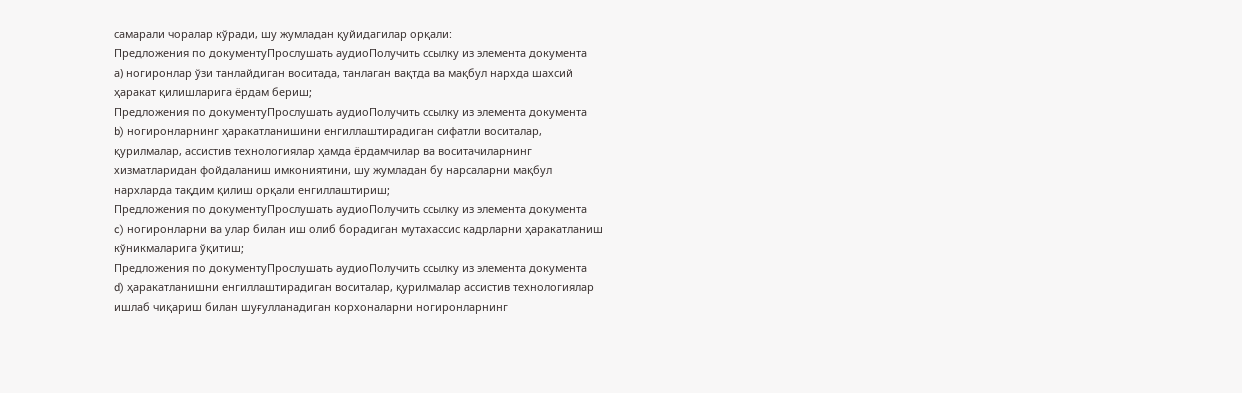самарали чоралар кўради, шу жумладан қуйидагилар орқали:
Предложения по документуПрослушать аудиоПолучить ссылку из элемента документа
а) ногиронлар ўзи танлайдиган воситада, танлаган вақтда ва мақбул нархда шахсий ҳаракат қилишларига ёрдам бериш;
Предложения по документуПрослушать аудиоПолучить ссылку из элемента документа
b) ногиронларнинг ҳаракатланишини енгиллаштирадиган сифатли воситалар, қурилмалар, ассистив технологиялар ҳамда ёрдамчилар ва воситачиларнинг хизматларидан фойдаланиш имкониятини, шу жумладан бу нарсаларни мақбул нархларда тақдим қилиш орқали енгиллаштириш;
Предложения по документуПрослушать аудиоПолучить ссылку из элемента документа
c) ногиронларни ва улар билан иш олиб борадиган мутахассис кадрларни ҳаракатланиш кўникмаларига ўқитиш;
Предложения по документуПрослушать аудиоПолучить ссылку из элемента документа
d) ҳаракатланишни енгиллаштирадиган воситалар, қурилмалар ассистив технологиялар ишлаб чиқариш билан шуғулланадиган корхоналарни ногиронларнинг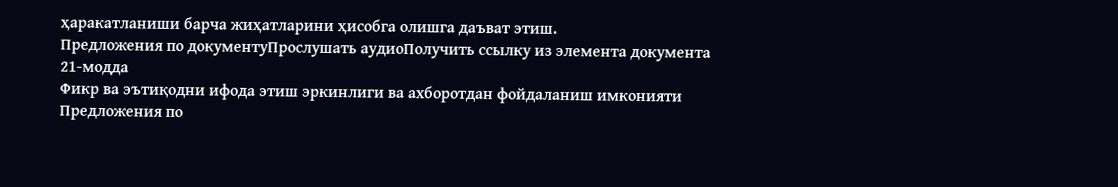ҳаракатланиши барча жиҳатларини ҳисобга олишга даъват этиш.
Предложения по документуПрослушать аудиоПолучить ссылку из элемента документа
21-модда
Фикр ва эътиқодни ифода этиш эркинлиги ва ахборотдан фойдаланиш имконияти
Предложения по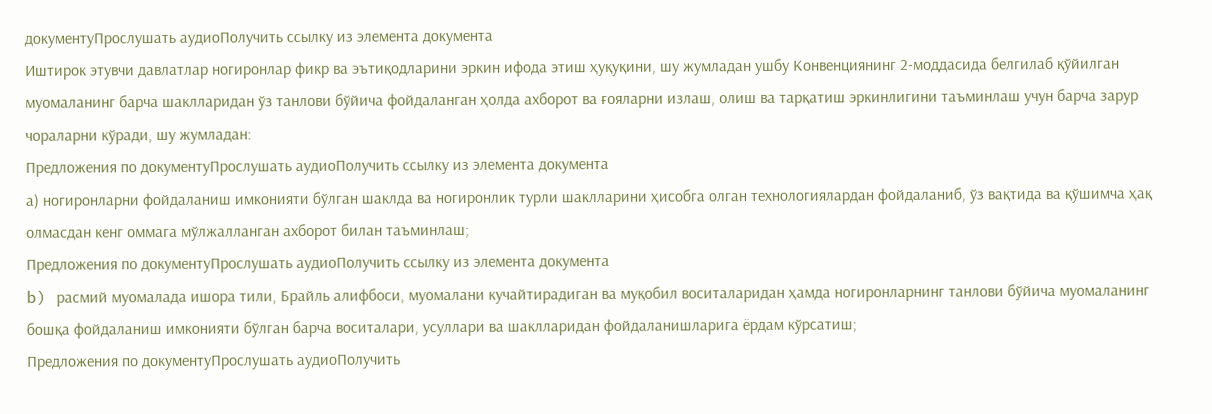документуПрослушать аудиоПолучить ссылку из элемента документа
Иштирок этувчи давлатлар ногиронлар фикр ва эътиқодларини эркин ифода этиш ҳуқуқини, шу жумладан ушбу Конвенциянинг 2-моддасида белгилаб қўйилган муомаланинг барча шаклларидан ўз танлови бўйича фойдаланган ҳолда ахборот ва ғояларни излаш, олиш ва тарқатиш эркинлигини таъминлаш учун барча зарур чораларни кўради, шу жумладан:
Предложения по документуПрослушать аудиоПолучить ссылку из элемента документа
а) ногиронларни фойдаланиш имконияти бўлган шаклда ва ногиронлик турли шаклларини ҳисобга олган технологиялардан фойдаланиб, ўз вақтида ва қўшимча ҳақ олмасдан кенг оммага мўлжалланган ахборот билан таъминлаш;
Предложения по документуПрослушать аудиоПолучить ссылку из элемента документа
b) расмий муомалада ишора тили, Брайль алифбоси, муомалани кучайтирадиган ва муқобил воситаларидан ҳамда ногиронларнинг танлови бўйича муомаланинг бошқа фойдаланиш имконияти бўлган барча воситалари, усуллари ва шаклларидан фойдаланишларига ёрдам кўрсатиш;
Предложения по документуПрослушать аудиоПолучить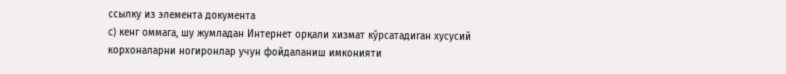ссылку из элемента документа
c) кенг оммага, шу жумладан Интернет орқали хизмат кўрсатадиган хусусий корхоналарни ногиронлар учун фойдаланиш имконияти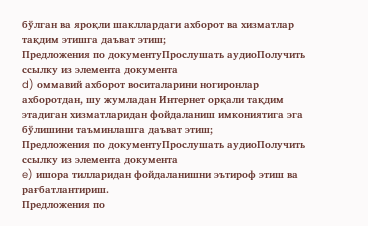бўлган ва яроқли шакллардаги ахборот ва хизматлар тақдим этишга даъват этиш;
Предложения по документуПрослушать аудиоПолучить ссылку из элемента документа
d) оммавий ахборот воситаларини ногиронлар ахборотдан, шу жумладан Интернет орқали тақдим этадиган хизматларидан фойдаланиш имкониятига эга бўлишини таъминлашга даъват этиш;
Предложения по документуПрослушать аудиоПолучить ссылку из элемента документа
e) ишора тилларидан фойдаланишни эътироф этиш ва рағбатлантириш.
Предложения по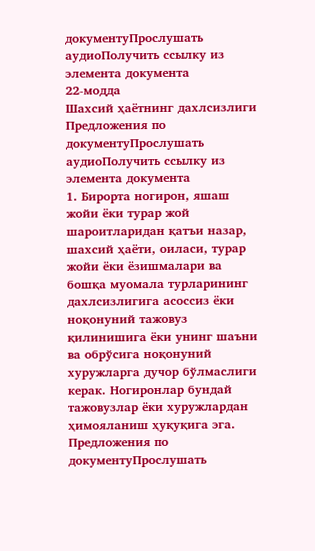документуПрослушать аудиоПолучить ссылку из элемента документа
22-модда
Шахсий ҳаётнинг дахлсизлиги
Предложения по документуПрослушать аудиоПолучить ссылку из элемента документа
1. Бирорта ногирон, яшаш жойи ёки турар жой шароитларидан қатъи назар, шахсий ҳаёти, оиласи, турар жойи ёки ёзишмалари ва бошқа муомала турларининг дахлсизлигига асоссиз ёки ноқонуний тажовуз қилинишига ёки унинг шаъни ва обрўсига ноқонуний хуружларга дучор бўлмаслиги керак. Ногиронлар бундай тажовузлар ёки хуружлардан ҳимояланиш ҳуқуқига эга.
Предложения по документуПрослушать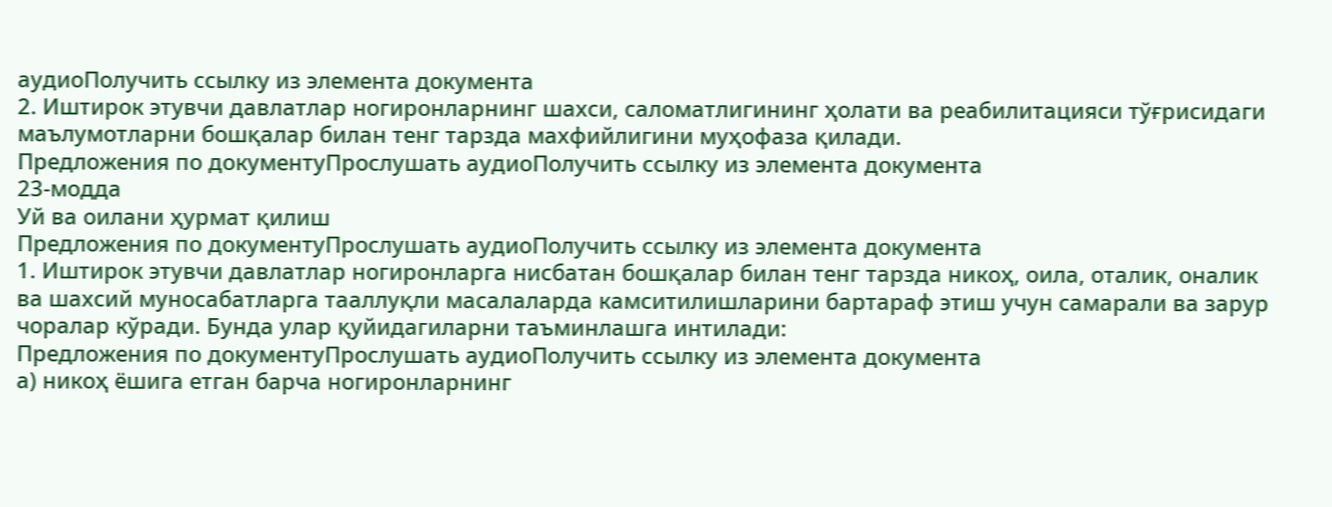аудиоПолучить ссылку из элемента документа
2. Иштирок этувчи давлатлар ногиронларнинг шахси, саломатлигининг ҳолати ва реабилитацияси тўғрисидаги маълумотларни бошқалар билан тенг тарзда махфийлигини муҳофаза қилади.
Предложения по документуПрослушать аудиоПолучить ссылку из элемента документа
23-модда
Уй ва оилани ҳурмат қилиш
Предложения по документуПрослушать аудиоПолучить ссылку из элемента документа
1. Иштирок этувчи давлатлар ногиронларга нисбатан бошқалар билан тенг тарзда никоҳ, оила, оталик, оналик ва шахсий муносабатларга тааллуқли масалаларда камситилишларини бартараф этиш учун самарали ва зарур чоралар кўради. Бунда улар қуйидагиларни таъминлашга интилади:
Предложения по документуПрослушать аудиоПолучить ссылку из элемента документа
а) никоҳ ёшига етган барча ногиронларнинг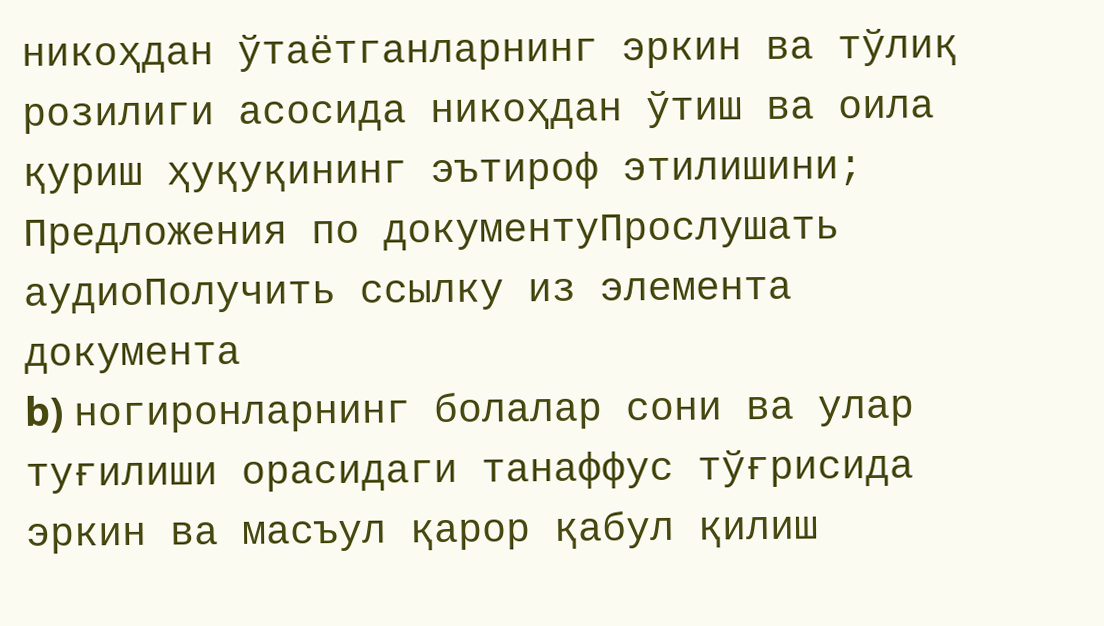никоҳдан ўтаётганларнинг эркин ва тўлиқ розилиги асосида никоҳдан ўтиш ва оила қуриш ҳуқуқининг эътироф этилишини;
Предложения по документуПрослушать аудиоПолучить ссылку из элемента документа
b) ногиронларнинг болалар сони ва улар туғилиши орасидаги танаффус тўғрисида эркин ва масъул қарор қабул қилиш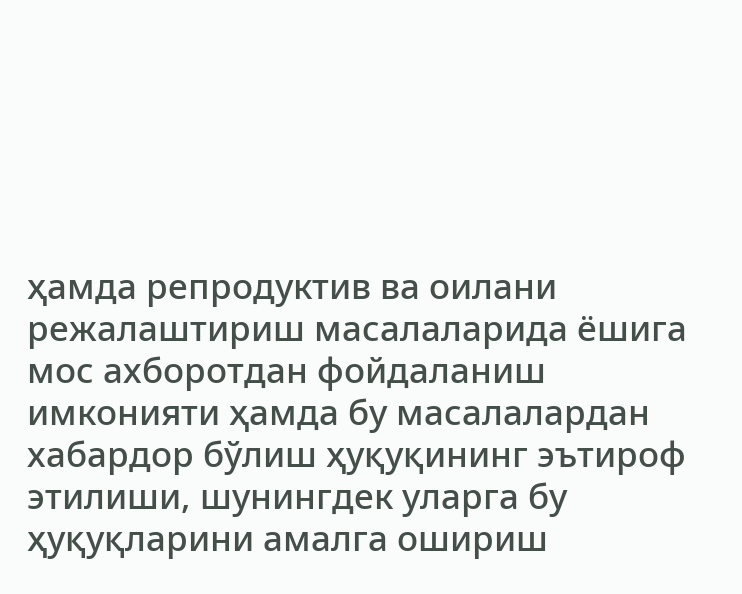ҳамда репродуктив ва оилани режалаштириш масалаларида ёшига мос ахборотдан фойдаланиш имконияти ҳамда бу масалалардан хабардор бўлиш ҳуқуқининг эътироф этилиши, шунингдек уларга бу ҳуқуқларини амалга ошириш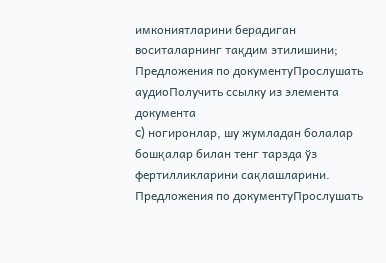имкониятларини берадиган воситаларнинг тақдим этилишини;
Предложения по документуПрослушать аудиоПолучить ссылку из элемента документа
c) ногиронлар, шу жумладан болалар бошқалар билан тенг тарзда ўз фертилликларини сақлашларини.
Предложения по документуПрослушать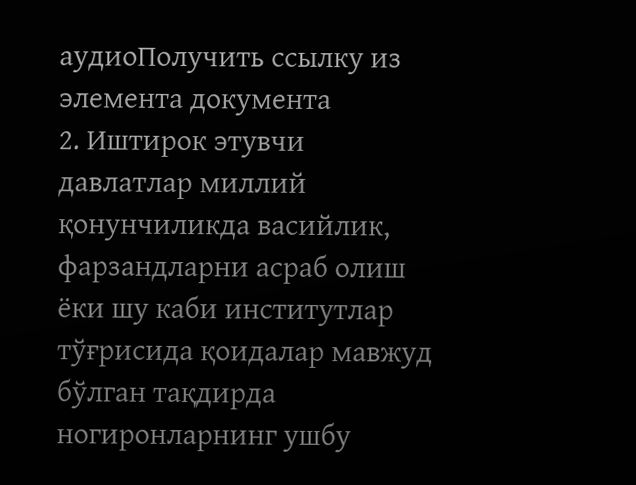аудиоПолучить ссылку из элемента документа
2. Иштирок этувчи давлатлар миллий қонунчиликда васийлик, фарзандларни асраб олиш ёки шу каби институтлар тўғрисида қоидалар мавжуд бўлган тақдирда ногиронларнинг ушбу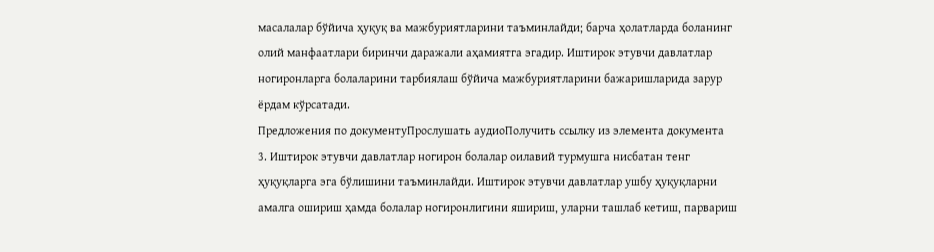масалалар бўйича ҳуқуқ ва мажбуриятларини таъминлайди; барча ҳолатларда боланинг олий манфаатлари биринчи даражали аҳамиятга эгадир. Иштирок этувчи давлатлар ногиронларга болаларини тарбиялаш бўйича мажбуриятларини бажаришларида зарур ёрдам кўрсатади.
Предложения по документуПрослушать аудиоПолучить ссылку из элемента документа
3. Иштирок этувчи давлатлар ногирон болалар оилавий турмушга нисбатан тенг ҳуқуқларга эга бўлишини таъминлайди. Иштирок этувчи давлатлар ушбу ҳуқуқларни амалга ошириш ҳамда болалар ногиронлигини яшириш, уларни ташлаб кетиш, парвариш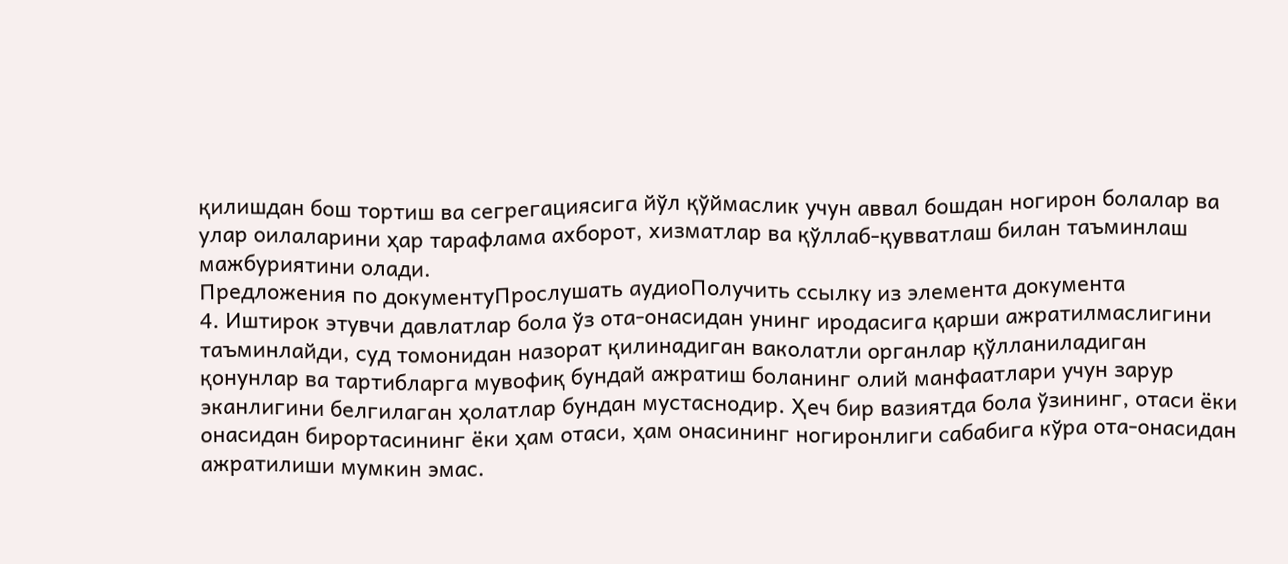қилишдан бош тортиш ва сегрегациясига йўл қўймаслик учун аввал бошдан ногирон болалар ва улар оилаларини ҳар тарафлама ахборот, хизматлар ва қўллаб-қувватлаш билан таъминлаш мажбуриятини олади.
Предложения по документуПрослушать аудиоПолучить ссылку из элемента документа
4. Иштирок этувчи давлатлар бола ўз ота-онасидан унинг иродасига қарши ажратилмаслигини таъминлайди, суд томонидан назорат қилинадиган ваколатли органлар қўлланиладиган қонунлар ва тартибларга мувофиқ бундай ажратиш боланинг олий манфаатлари учун зарур эканлигини белгилаган ҳолатлар бундан мустаснодир. Ҳеч бир вазиятда бола ўзининг, отаси ёки онасидан бирортасининг ёки ҳам отаси, ҳам онасининг ногиронлиги сабабига кўра ота-онасидан ажратилиши мумкин эмас.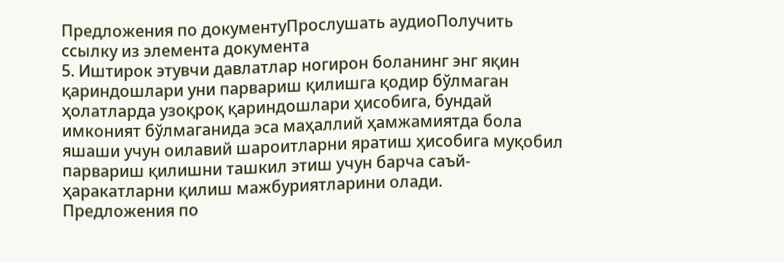Предложения по документуПрослушать аудиоПолучить ссылку из элемента документа
5. Иштирок этувчи давлатлар ногирон боланинг энг яқин қариндошлари уни парвариш қилишга қодир бўлмаган ҳолатларда узоқроқ қариндошлари ҳисобига, бундай имконият бўлмаганида эса маҳаллий ҳамжамиятда бола яшаши учун оилавий шароитларни яратиш ҳисобига муқобил парвариш қилишни ташкил этиш учун барча саъй-ҳаракатларни қилиш мажбуриятларини олади.
Предложения по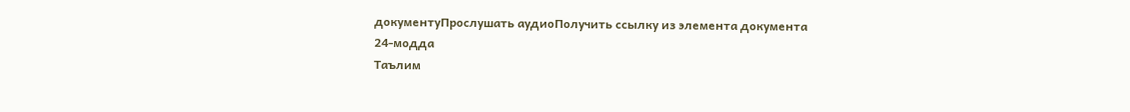документуПрослушать аудиоПолучить ссылку из элемента документа
24-модда
Таълим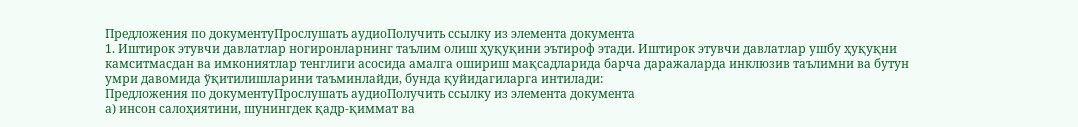Предложения по документуПрослушать аудиоПолучить ссылку из элемента документа
1. Иштирок этувчи давлатлар ногиронларнинг таълим олиш ҳуқуқини эътироф этади. Иштирок этувчи давлатлар ушбу ҳуқуқни камситмасдан ва имкониятлар тенглиги асосида амалга ошириш мақсадларида барча даражаларда инклюзив таълимни ва бутун умри давомида ўқитилишларини таъминлайди, бунда қуйидагиларга интилади:
Предложения по документуПрослушать аудиоПолучить ссылку из элемента документа
а) инсон салоҳиятини, шунингдек қадр-қиммат ва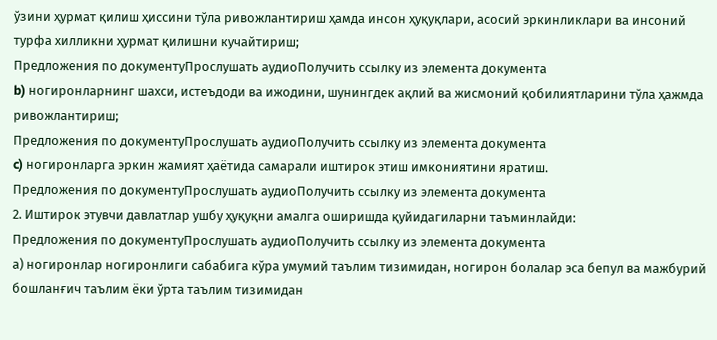ўзини ҳурмат қилиш ҳиссини тўла ривожлантириш ҳамда инсон ҳуқуқлари, асосий эркинликлари ва инсоний турфа хилликни ҳурмат қилишни кучайтириш;
Предложения по документуПрослушать аудиоПолучить ссылку из элемента документа
b) ногиронларнинг шахси, истеъдоди ва ижодини, шунингдек ақлий ва жисмоний қобилиятларини тўла ҳажмда ривожлантириш;
Предложения по документуПрослушать аудиоПолучить ссылку из элемента документа
c) ногиронларга эркин жамият ҳаётида самарали иштирок этиш имкониятини яратиш.
Предложения по документуПрослушать аудиоПолучить ссылку из элемента документа
2. Иштирок этувчи давлатлар ушбу ҳуқуқни амалга оширишда қуйидагиларни таъминлайди:
Предложения по документуПрослушать аудиоПолучить ссылку из элемента документа
а) ногиронлар ногиронлиги сабабига кўра умумий таълим тизимидан, ногирон болалар эса бепул ва мажбурий бошланғич таълим ёки ўрта таълим тизимидан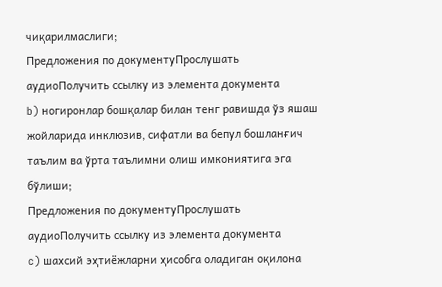чиқарилмаслиги;
Предложения по документуПрослушать аудиоПолучить ссылку из элемента документа
b) ногиронлар бошқалар билан тенг равишда ўз яшаш жойларида инклюзив, сифатли ва бепул бошланғич таълим ва ўрта таълимни олиш имкониятига эга бўлиши;
Предложения по документуПрослушать аудиоПолучить ссылку из элемента документа
c) шахсий эҳтиёжларни ҳисобга оладиган оқилона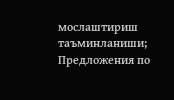мослаштириш таъминланиши;
Предложения по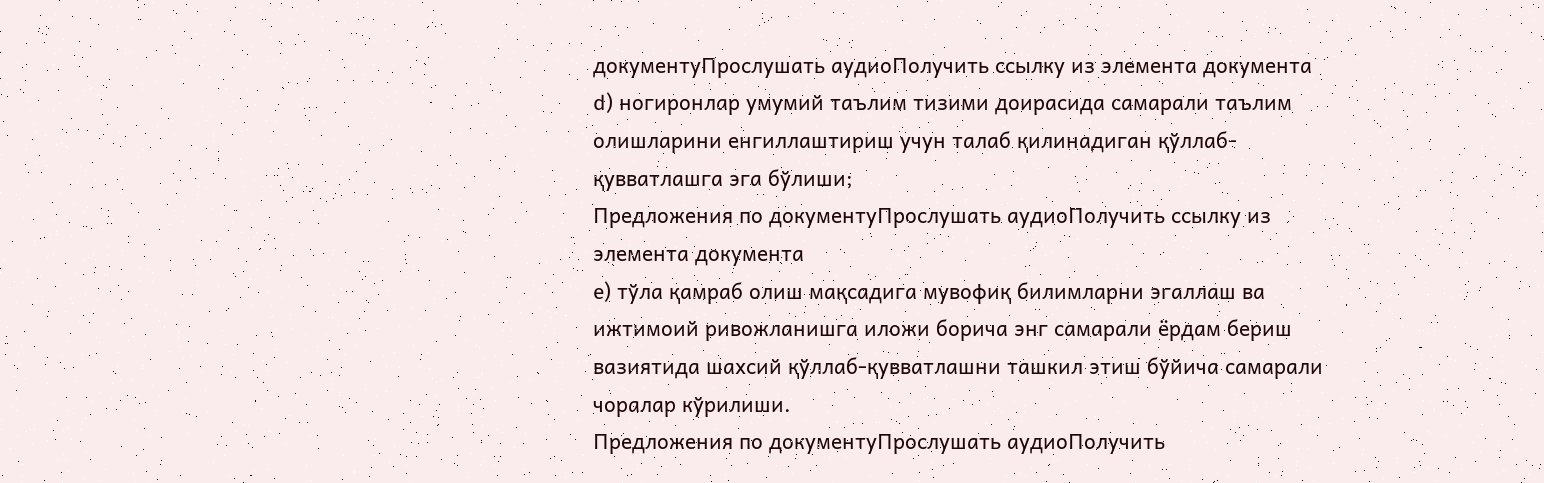документуПрослушать аудиоПолучить ссылку из элемента документа
d) ногиронлар умумий таълим тизими доирасида самарали таълим олишларини енгиллаштириш учун талаб қилинадиган қўллаб-қувватлашга эга бўлиши;
Предложения по документуПрослушать аудиоПолучить ссылку из элемента документа
e) тўла қамраб олиш мақсадига мувофиқ билимларни эгаллаш ва ижтимоий ривожланишга иложи борича энг самарали ёрдам бериш вазиятида шахсий қўллаб-қувватлашни ташкил этиш бўйича самарали чоралар кўрилиши.
Предложения по документуПрослушать аудиоПолучить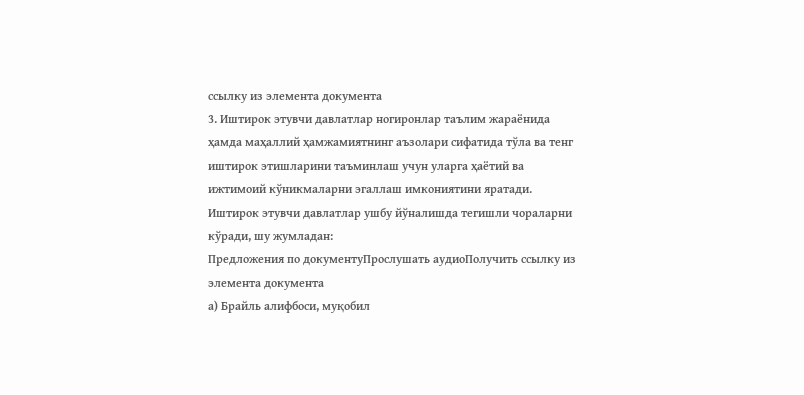ссылку из элемента документа
3. Иштирок этувчи давлатлар ногиронлар таълим жараёнида ҳамда маҳаллий ҳамжамиятнинг аъзолари сифатида тўла ва тенг иштирок этишларини таъминлаш учун уларга ҳаётий ва ижтимоий кўникмаларни эгаллаш имкониятини яратади. Иштирок этувчи давлатлар ушбу йўналишда тегишли чораларни кўради, шу жумладан:
Предложения по документуПрослушать аудиоПолучить ссылку из элемента документа
а) Брайль алифбоси, муқобил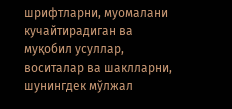шрифтларни, муомалани кучайтирадиган ва муқобил усуллар, воситалар ва шаклларни, шунингдек мўлжал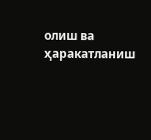олиш ва ҳаракатланиш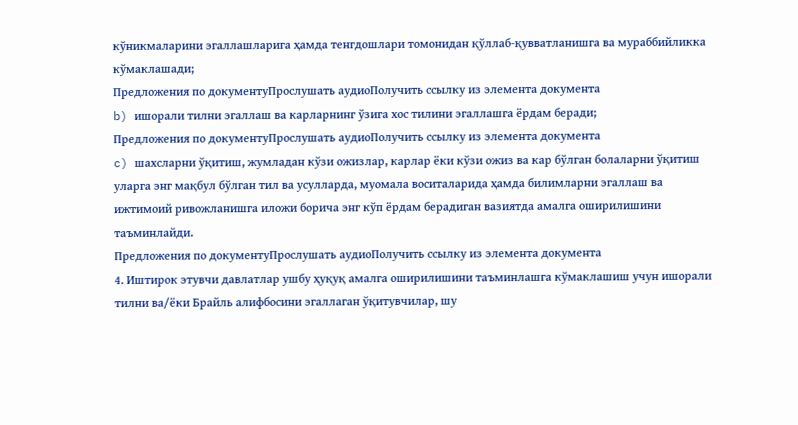кўникмаларини эгаллашларига ҳамда тенгдошлари томонидан қўллаб-қувватланишга ва мураббийликка кўмаклашади;
Предложения по документуПрослушать аудиоПолучить ссылку из элемента документа
b) ишорали тилни эгаллаш ва карларнинг ўзига хос тилини эгаллашга ёрдам беради;
Предложения по документуПрослушать аудиоПолучить ссылку из элемента документа
c) шахсларни ўқитиш, жумладан кўзи ожизлар, карлар ёки кўзи ожиз ва кар бўлган болаларни ўқитиш уларга энг мақбул бўлган тил ва усулларда, муомала воситаларида ҳамда билимларни эгаллаш ва ижтимоий ривожланишга иложи борича энг кўп ёрдам берадиган вазиятда амалга оширилишини таъминлайди.
Предложения по документуПрослушать аудиоПолучить ссылку из элемента документа
4. Иштирок этувчи давлатлар ушбу ҳуқуқ амалга оширилишини таъминлашга кўмаклашиш учун ишорали тилни ва/ёки Брайль алифбосини эгаллаган ўқитувчилар, шу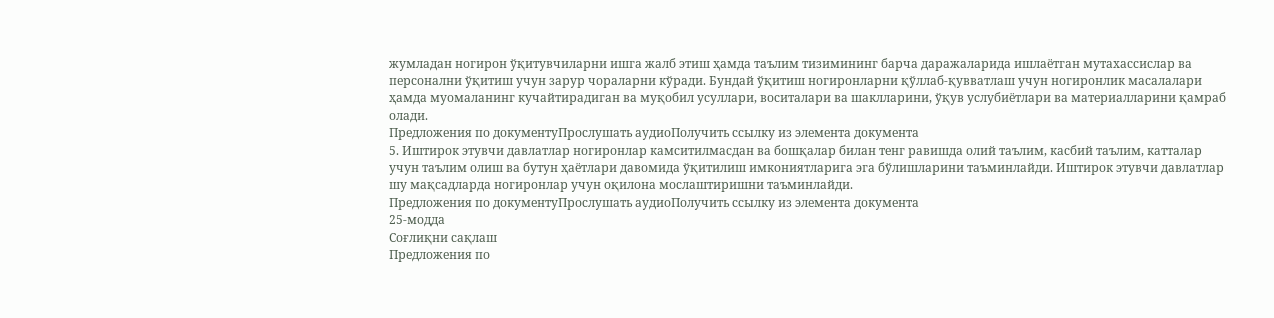жумладан ногирон ўқитувчиларни ишга жалб этиш ҳамда таълим тизимининг барча даражаларида ишлаётган мутахассислар ва персонални ўқитиш учун зарур чораларни кўради. Бундай ўқитиш ногиронларни қўллаб-қувватлаш учун ногиронлик масалалари ҳамда муомаланинг кучайтирадиган ва муқобил усуллари, воситалари ва шаклларини, ўқув услубиётлари ва материалларини қамраб олади.
Предложения по документуПрослушать аудиоПолучить ссылку из элемента документа
5. Иштирок этувчи давлатлар ногиронлар камситилмасдан ва бошқалар билан тенг равишда олий таълим, касбий таълим, катталар учун таълим олиш ва бутун ҳаётлари давомида ўқитилиш имкониятларига эга бўлишларини таъминлайди. Иштирок этувчи давлатлар шу мақсадларда ногиронлар учун оқилона мослаштиришни таъминлайди.
Предложения по документуПрослушать аудиоПолучить ссылку из элемента документа
25-модда
Соғлиқни сақлаш
Предложения по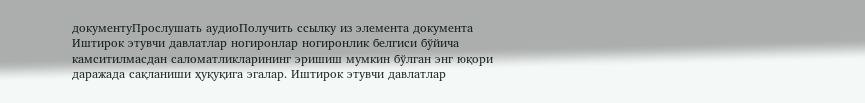документуПрослушать аудиоПолучить ссылку из элемента документа
Иштирок этувчи давлатлар ногиронлар ногиронлик белгиси бўйича камситилмасдан саломатликларининг эришиш мумкин бўлган энг юқори даражада сақланиши ҳуқуқига эгалар. Иштирок этувчи давлатлар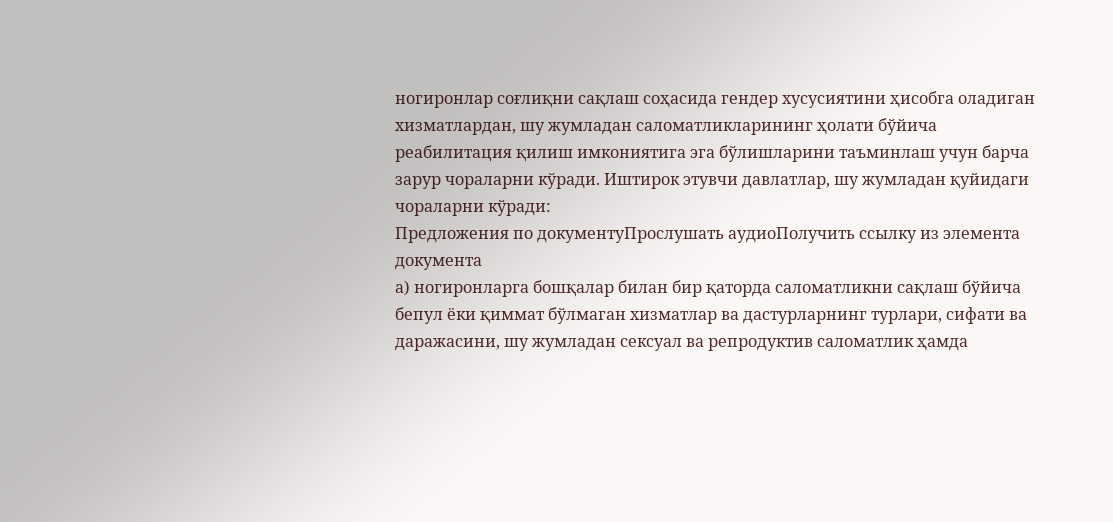ногиронлар соғлиқни сақлаш соҳасида гендер хусусиятини ҳисобга оладиган хизматлардан, шу жумладан саломатликларининг ҳолати бўйича реабилитация қилиш имкониятига эга бўлишларини таъминлаш учун барча зарур чораларни кўради. Иштирок этувчи давлатлар, шу жумладан қуйидаги чораларни кўради:
Предложения по документуПрослушать аудиоПолучить ссылку из элемента документа
а) ногиронларга бошқалар билан бир қаторда саломатликни сақлаш бўйича бепул ёки қиммат бўлмаган хизматлар ва дастурларнинг турлари, сифати ва даражасини, шу жумладан сексуал ва репродуктив саломатлик ҳамда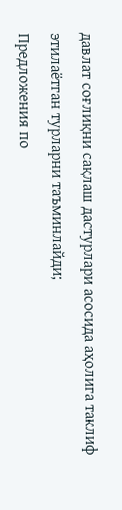давлат соғлиқни сақлаш дастурлари асосида аҳолига таклиф этилаётган турларни таъминлайди;
Предложения по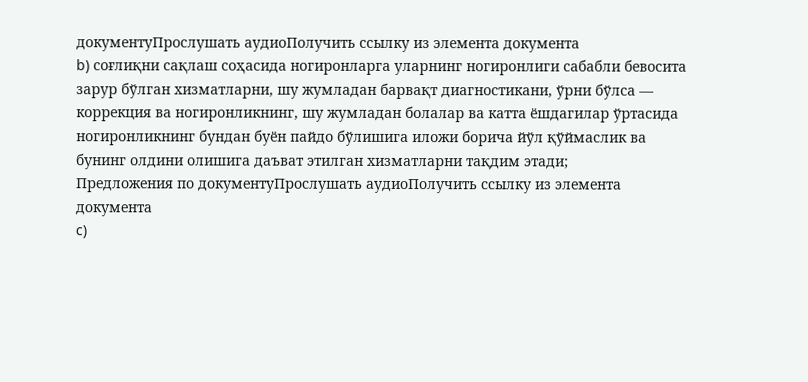документуПрослушать аудиоПолучить ссылку из элемента документа
b) соғлиқни сақлаш соҳасида ногиронларга уларнинг ногиронлиги сабабли бевосита зарур бўлган хизматларни, шу жумладан барвақт диагностикани, ўрни бўлса — коррекция ва ногиронликнинг, шу жумладан болалар ва катта ёшдагилар ўртасида ногиронликнинг бундан буён пайдо бўлишига иложи борича йўл қўймаслик ва бунинг олдини олишига даъват этилган хизматларни тақдим этади;
Предложения по документуПрослушать аудиоПолучить ссылку из элемента документа
c)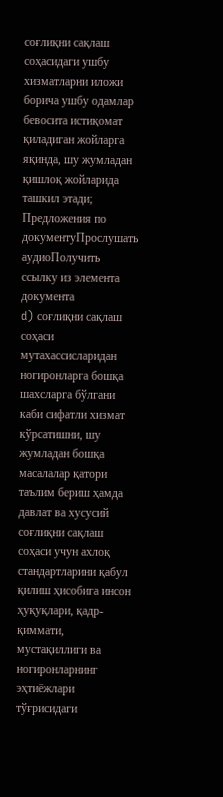соғлиқни сақлаш соҳасидаги ушбу хизматларни иложи борича ушбу одамлар бевосита истиқомат қиладиган жойларга яқинда, шу жумладан қишлоқ жойларида ташкил этади;
Предложения по документуПрослушать аудиоПолучить ссылку из элемента документа
d) соғлиқни сақлаш соҳаси мутахассисларидан ногиронларга бошқа шахсларга бўлгани каби сифатли хизмат кўрсатишни, шу жумладан бошқа масалалар қатори таълим бериш ҳамда давлат ва хусусий соғлиқни сақлаш соҳаси учун ахлоқ стандартларини қабул қилиш ҳисобига инсон ҳуқуқлари, қадр-қиммати, мустақиллиги ва ногиронларнинг эҳтиёжлари тўғрисидаги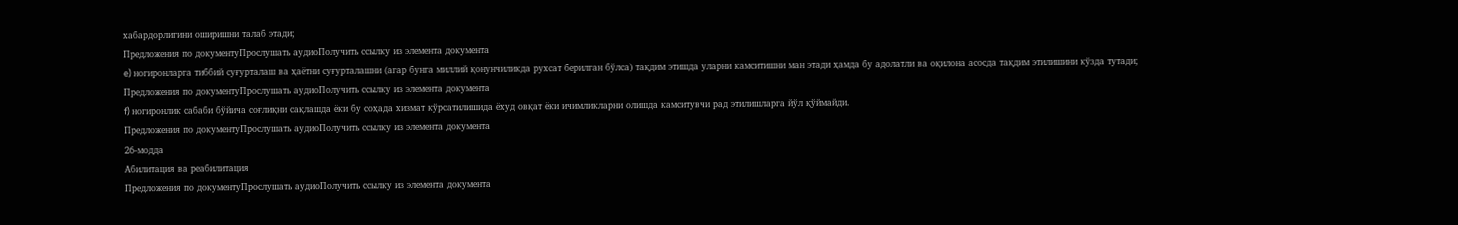хабардорлигини оширишни талаб этади;
Предложения по документуПрослушать аудиоПолучить ссылку из элемента документа
e) ногиронларга тиббий суғурталаш ва ҳаётни суғурталашни (агар бунга миллий қонунчиликда рухсат берилган бўлса) тақдим этишда уларни камситишни ман этади ҳамда бу адолатли ва оқилона асосда тақдим этилишини кўзда тутади;
Предложения по документуПрослушать аудиоПолучить ссылку из элемента документа
f) ногиронлик сабаби бўйича соғлиқни сақлашда ёки бу соҳада хизмат кўрсатилишида ёхуд овқат ёки ичимликларни олишда камситувчи рад этилишларга йўл қўймайди.
Предложения по документуПрослушать аудиоПолучить ссылку из элемента документа
26-модда
Абилитация ва реабилитация
Предложения по документуПрослушать аудиоПолучить ссылку из элемента документа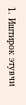1. Иштирок этувчи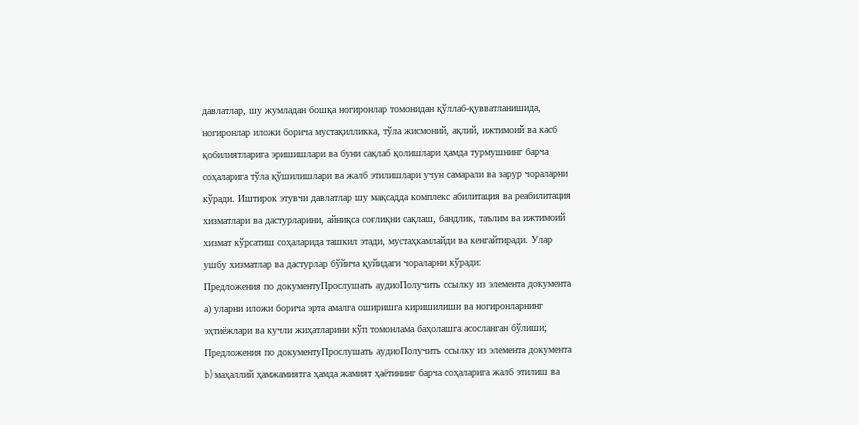давлатлар, шу жумладан бошқа ногиронлар томонидан қўллаб-қувватланишида, ногиронлар иложи борича мустақилликка, тўла жисмоний, ақлий, ижтимоий ва касб қобилиятларига эришишлари ва буни сақлаб қолишлари ҳамда турмушнинг барча соҳаларига тўла қўшилишлари ва жалб этилишлари учун самарали ва зарур чораларни кўради. Иштирок этувчи давлатлар шу мақсадда комплекс абилитация ва реабилитация хизматлари ва дастурларини, айниқса соғлиқни сақлаш, бандлик, таълим ва ижтимоий хизмат кўрсатиш соҳаларида ташкил этади, мустаҳкамлайди ва кенгайтиради. Улар ушбу хизматлар ва дастурлар бўйича қуйидаги чораларни кўради:
Предложения по документуПрослушать аудиоПолучить ссылку из элемента документа
а) уларни иложи борича эрта амалга оширишга киришилиши ва ногиронларнинг эҳтиёжлари ва кучли жиҳатларини кўп томонлама баҳолашга асосланган бўлиши;
Предложения по документуПрослушать аудиоПолучить ссылку из элемента документа
b) маҳаллий ҳамжамиятга ҳамда жамият ҳаётининг барча соҳаларига жалб этилиш ва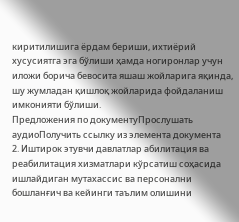киритилишига ёрдам бериши, ихтиёрий хусусиятга эга бўлиши ҳамда ногиронлар учун иложи борича бевосита яшаш жойларига яқинда, шу жумладан қишлоқ жойларида фойдаланиш имконияти бўлиши.
Предложения по документуПрослушать аудиоПолучить ссылку из элемента документа
2. Иштирок этувчи давлатлар абилитация ва реабилитация хизматлари кўрсатиш соҳасида ишлайдиган мутахассис ва персонални бошланғич ва кейинги таълим олишини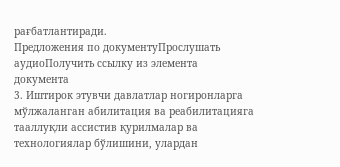рағбатлантиради.
Предложения по документуПрослушать аудиоПолучить ссылку из элемента документа
3. Иштирок этувчи давлатлар ногиронларга мўлжаланган абилитация ва реабилитацияга тааллуқли ассистив қурилмалар ва технологиялар бўлишини, улардан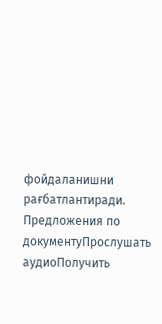фойдаланишни рағбатлантиради.
Предложения по документуПрослушать аудиоПолучить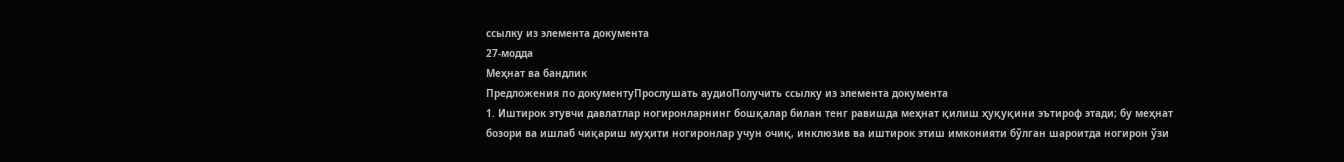ссылку из элемента документа
27-модда
Меҳнат ва бандлик
Предложения по документуПрослушать аудиоПолучить ссылку из элемента документа
1. Иштирок этувчи давлатлар ногиронларнинг бошқалар билан тенг равишда меҳнат қилиш ҳуқуқини эътироф этади; бу меҳнат бозори ва ишлаб чиқариш муҳити ногиронлар учун очиқ, инклюзив ва иштирок этиш имконияти бўлган шароитда ногирон ўзи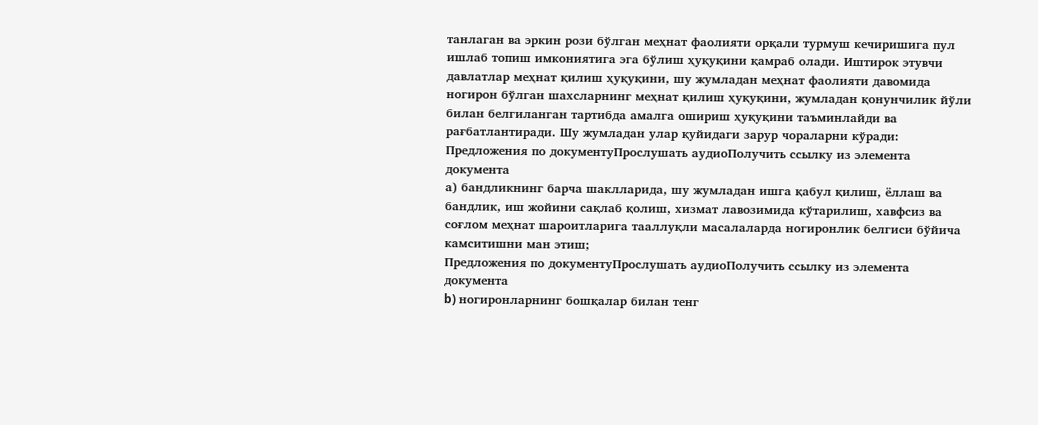танлаган ва эркин рози бўлган меҳнат фаолияти орқали турмуш кечиришига пул ишлаб топиш имкониятига эга бўлиш ҳуқуқини қамраб олади. Иштирок этувчи давлатлар меҳнат қилиш ҳуқуқини, шу жумладан меҳнат фаолияти давомида ногирон бўлган шахсларнинг меҳнат қилиш ҳуқуқини, жумладан қонунчилик йўли билан белгиланган тартибда амалга ошириш ҳуқуқини таъминлайди ва рағбатлантиради. Шу жумладан улар қуйидаги зарур чораларни кўради:
Предложения по документуПрослушать аудиоПолучить ссылку из элемента документа
а) бандликнинг барча шаклларида, шу жумладан ишга қабул қилиш, ёллаш ва бандлик, иш жойини сақлаб қолиш, хизмат лавозимида кўтарилиш, хавфсиз ва соғлом меҳнат шароитларига тааллуқли масалаларда ногиронлик белгиси бўйича камситишни ман этиш;
Предложения по документуПрослушать аудиоПолучить ссылку из элемента документа
b) ногиронларнинг бошқалар билан тенг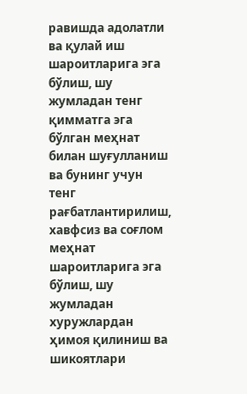равишда адолатли ва қулай иш шароитларига эга бўлиш, шу жумладан тенг қимматга эга бўлган меҳнат билан шуғулланиш ва бунинг учун тенг рағбатлантирилиш, хавфсиз ва соғлом меҳнат шароитларига эга бўлиш, шу жумладан хуружлардан ҳимоя қилиниш ва шикоятлари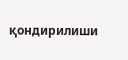қондирилиши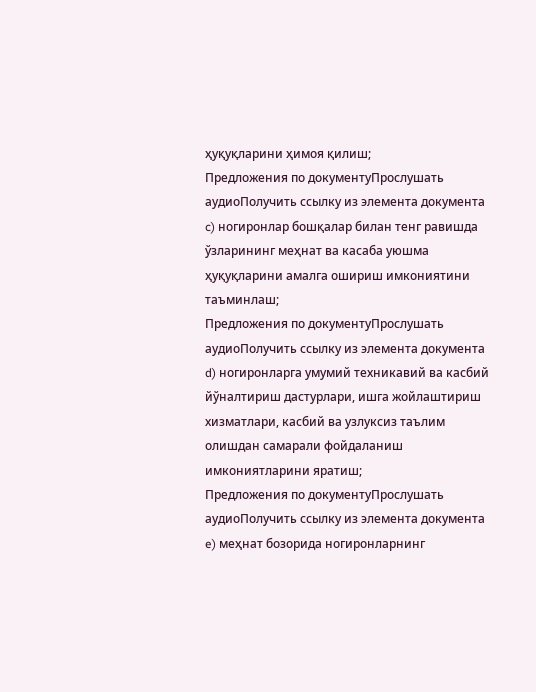ҳуқуқларини ҳимоя қилиш;
Предложения по документуПрослушать аудиоПолучить ссылку из элемента документа
c) ногиронлар бошқалар билан тенг равишда ўзларининг меҳнат ва касаба уюшма ҳуқуқларини амалга ошириш имкониятини таъминлаш;
Предложения по документуПрослушать аудиоПолучить ссылку из элемента документа
d) ногиронларга умумий техникавий ва касбий йўналтириш дастурлари, ишга жойлаштириш хизматлари, касбий ва узлуксиз таълим олишдан самарали фойдаланиш имкониятларини яратиш;
Предложения по документуПрослушать аудиоПолучить ссылку из элемента документа
e) меҳнат бозорида ногиронларнинг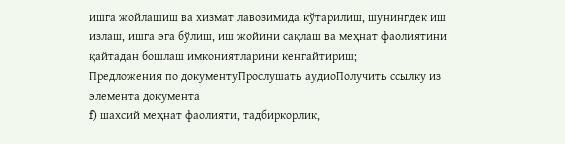ишга жойлашиш ва хизмат лавозимида кўтарилиш, шунингдек иш излаш, ишга эга бўлиш, иш жойини сақлаш ва меҳнат фаолиятини қайтадан бошлаш имкониятларини кенгайтириш;
Предложения по документуПрослушать аудиоПолучить ссылку из элемента документа
f) шахсий меҳнат фаолияти, тадбиркорлик,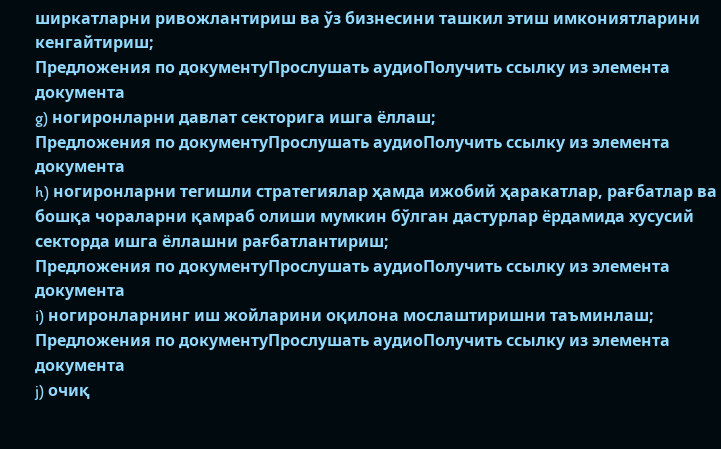ширкатларни ривожлантириш ва ўз бизнесини ташкил этиш имкониятларини кенгайтириш;
Предложения по документуПрослушать аудиоПолучить ссылку из элемента документа
g) ногиронларни давлат секторига ишга ёллаш;
Предложения по документуПрослушать аудиоПолучить ссылку из элемента документа
h) ногиронларни тегишли стратегиялар ҳамда ижобий ҳаракатлар, рағбатлар ва бошқа чораларни қамраб олиши мумкин бўлган дастурлар ёрдамида хусусий секторда ишга ёллашни рағбатлантириш;
Предложения по документуПрослушать аудиоПолучить ссылку из элемента документа
i) ногиронларнинг иш жойларини оқилона мослаштиришни таъминлаш;
Предложения по документуПрослушать аудиоПолучить ссылку из элемента документа
j) очиқ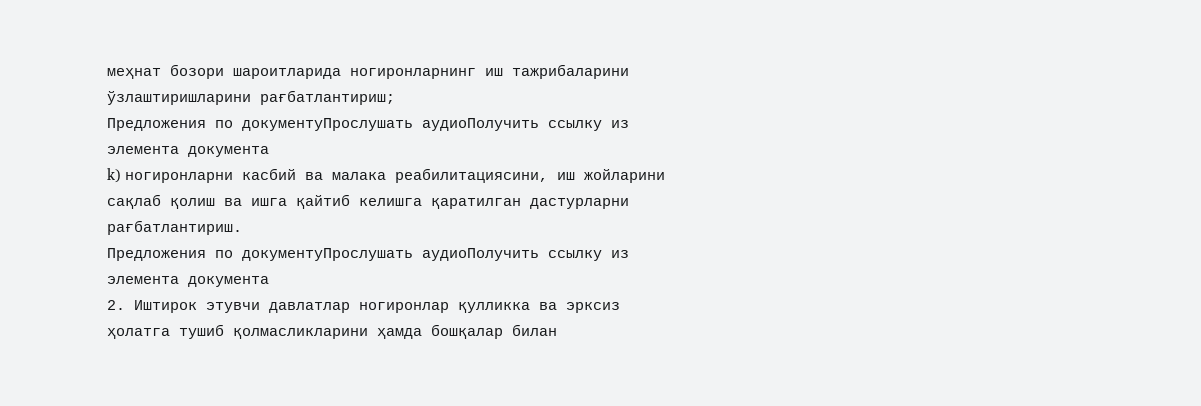меҳнат бозори шароитларида ногиронларнинг иш тажрибаларини ўзлаштиришларини рағбатлантириш;
Предложения по документуПрослушать аудиоПолучить ссылку из элемента документа
k) ногиронларни касбий ва малака реабилитациясини, иш жойларини сақлаб қолиш ва ишга қайтиб келишга қаратилган дастурларни рағбатлантириш.
Предложения по документуПрослушать аудиоПолучить ссылку из элемента документа
2. Иштирок этувчи давлатлар ногиронлар қулликка ва эрксиз ҳолатга тушиб қолмасликларини ҳамда бошқалар билан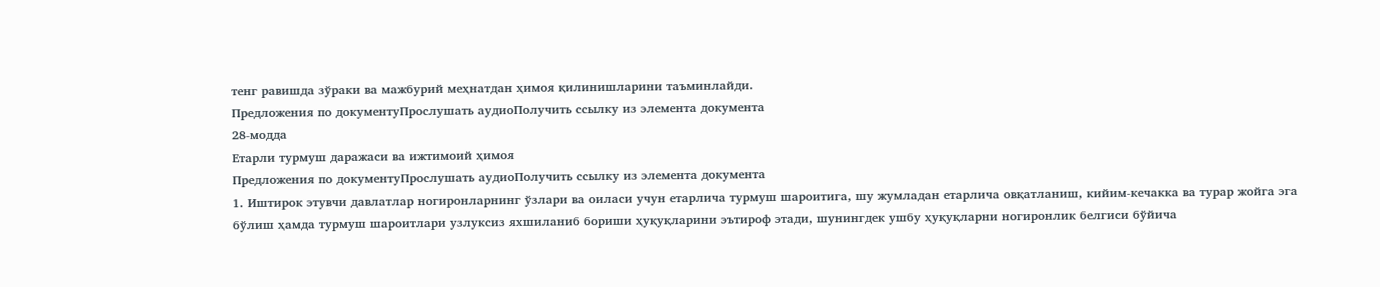тенг равишда зўраки ва мажбурий меҳнатдан ҳимоя қилинишларини таъминлайди.
Предложения по документуПрослушать аудиоПолучить ссылку из элемента документа
28-модда
Етарли турмуш даражаси ва ижтимоий ҳимоя
Предложения по документуПрослушать аудиоПолучить ссылку из элемента документа
1. Иштирок этувчи давлатлар ногиронларнинг ўзлари ва оиласи учун етарлича турмуш шароитига, шу жумладан етарлича овқатланиш, кийим-кечакка ва турар жойга эга бўлиш ҳамда турмуш шароитлари узлуксиз яхшиланиб бориши ҳуқуқларини эътироф этади, шунингдек ушбу ҳуқуқларни ногиронлик белгиси бўйича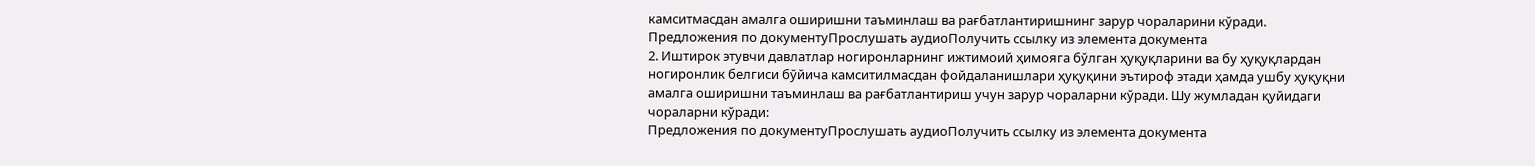камситмасдан амалга оширишни таъминлаш ва рағбатлантиришнинг зарур чораларини кўради.
Предложения по документуПрослушать аудиоПолучить ссылку из элемента документа
2. Иштирок этувчи давлатлар ногиронларнинг ижтимоий ҳимояга бўлган ҳуқуқларини ва бу ҳуқуқлардан ногиронлик белгиси бўйича камситилмасдан фойдаланишлари ҳуқуқини эътироф этади ҳамда ушбу ҳуқуқни амалга оширишни таъминлаш ва рағбатлантириш учун зарур чораларни кўради. Шу жумладан қуйидаги чораларни кўради:
Предложения по документуПрослушать аудиоПолучить ссылку из элемента документа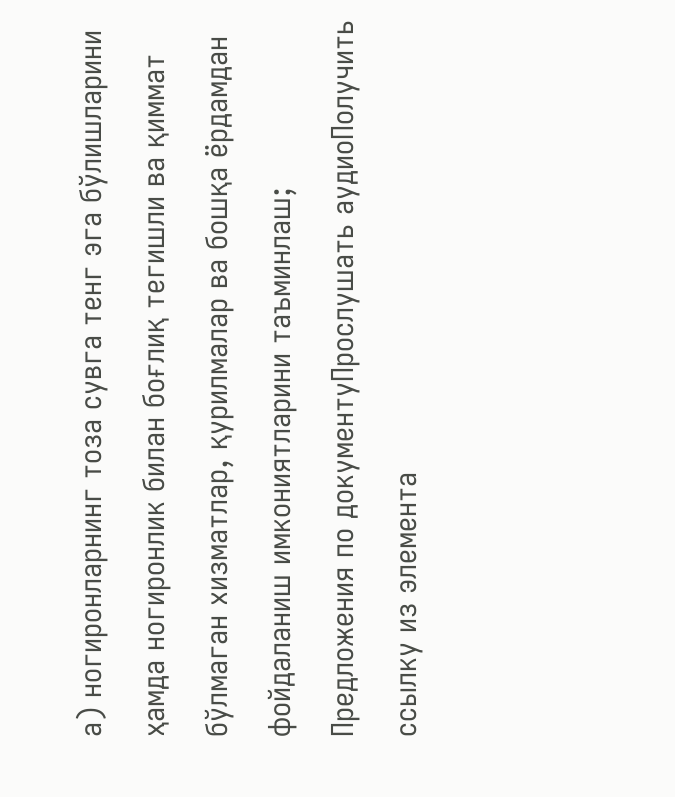а) ногиронларнинг тоза сувга тенг эга бўлишларини ҳамда ногиронлик билан боғлиқ тегишли ва қиммат бўлмаган хизматлар, қурилмалар ва бошқа ёрдамдан фойдаланиш имкониятларини таъминлаш;
Предложения по документуПрослушать аудиоПолучить ссылку из элемента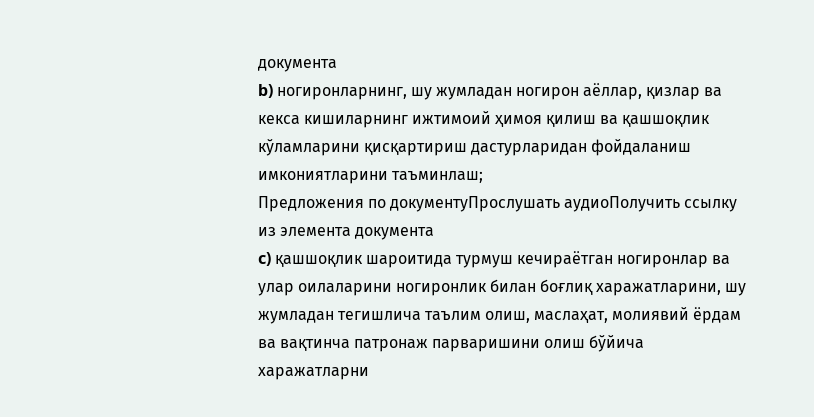документа
b) ногиронларнинг, шу жумладан ногирон аёллар, қизлар ва кекса кишиларнинг ижтимоий ҳимоя қилиш ва қашшоқлик кўламларини қисқартириш дастурларидан фойдаланиш имкониятларини таъминлаш;
Предложения по документуПрослушать аудиоПолучить ссылку из элемента документа
c) қашшоқлик шароитида турмуш кечираётган ногиронлар ва улар оилаларини ногиронлик билан боғлиқ харажатларини, шу жумладан тегишлича таълим олиш, маслаҳат, молиявий ёрдам ва вақтинча патронаж парваришини олиш бўйича харажатларни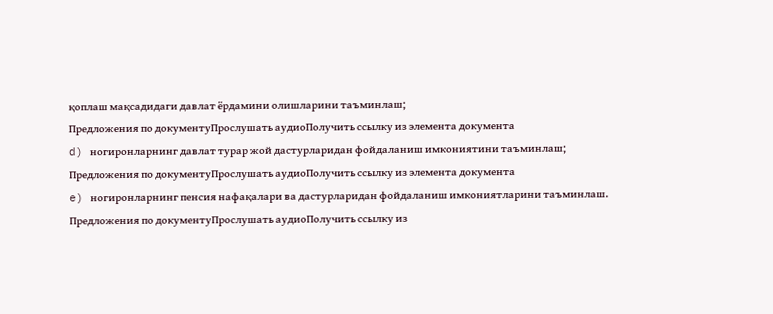қоплаш мақсадидаги давлат ёрдамини олишларини таъминлаш;
Предложения по документуПрослушать аудиоПолучить ссылку из элемента документа
d) ногиронларнинг давлат турар жой дастурларидан фойдаланиш имкониятини таъминлаш;
Предложения по документуПрослушать аудиоПолучить ссылку из элемента документа
e) ногиронларнинг пенсия нафақалари ва дастурларидан фойдаланиш имкониятларини таъминлаш.
Предложения по документуПрослушать аудиоПолучить ссылку из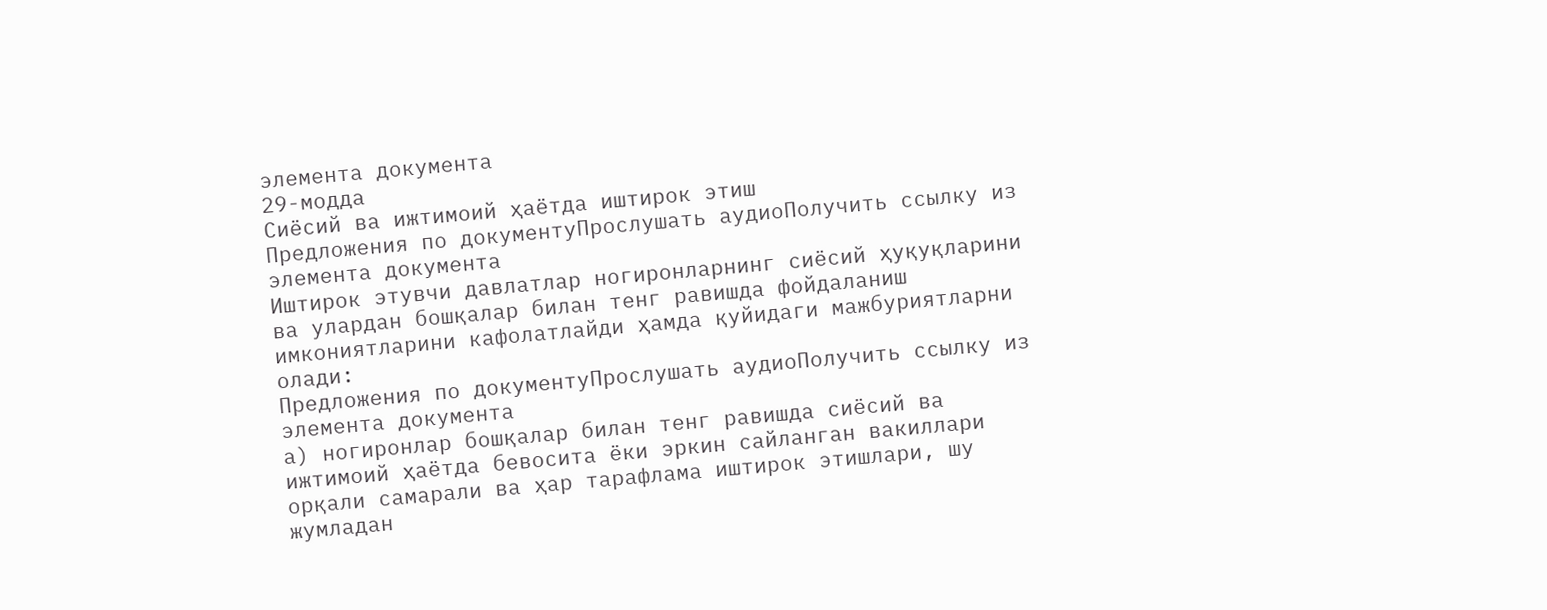элемента документа
29-модда
Сиёсий ва ижтимоий ҳаётда иштирок этиш
Предложения по документуПрослушать аудиоПолучить ссылку из элемента документа
Иштирок этувчи давлатлар ногиронларнинг сиёсий ҳуқуқларини ва улардан бошқалар билан тенг равишда фойдаланиш имкониятларини кафолатлайди ҳамда қуйидаги мажбуриятларни олади:
Предложения по документуПрослушать аудиоПолучить ссылку из элемента документа
а) ногиронлар бошқалар билан тенг равишда сиёсий ва ижтимоий ҳаётда бевосита ёки эркин сайланган вакиллари орқали самарали ва ҳар тарафлама иштирок этишлари, шу жумладан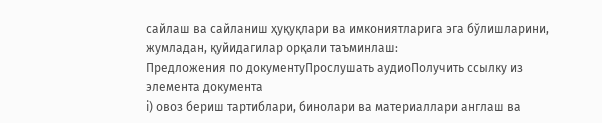сайлаш ва сайланиш ҳуқуқлари ва имкониятларига эга бўлишларини, жумладан, қуйидагилар орқали таъминлаш:
Предложения по документуПрослушать аудиоПолучить ссылку из элемента документа
i) овоз бериш тартиблари, бинолари ва материаллари англаш ва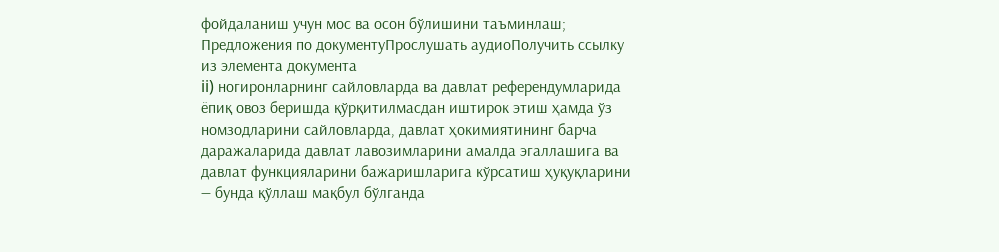фойдаланиш учун мос ва осон бўлишини таъминлаш;
Предложения по документуПрослушать аудиоПолучить ссылку из элемента документа
ii) ногиронларнинг сайловларда ва давлат референдумларида ёпиқ овоз беришда қўрқитилмасдан иштирок этиш ҳамда ўз номзодларини сайловларда, давлат ҳокимиятининг барча даражаларида давлат лавозимларини амалда эгаллашига ва давлат функцияларини бажаришларига кўрсатиш ҳуқуқларини — бунда қўллаш мақбул бўлганда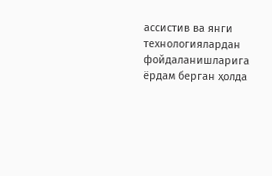ассистив ва янги технологиялардан фойдаланишларига ёрдам берган ҳолда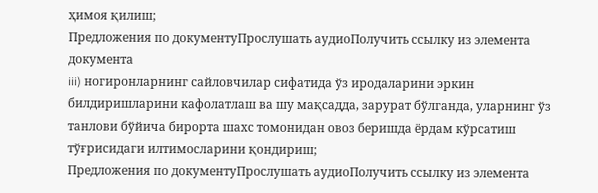ҳимоя қилиш;
Предложения по документуПрослушать аудиоПолучить ссылку из элемента документа
iii) ногиронларнинг сайловчилар сифатида ўз иродаларини эркин билдиришларини кафолатлаш ва шу мақсадда, зарурат бўлганда, уларнинг ўз танлови бўйича бирорта шахс томонидан овоз беришда ёрдам кўрсатиш тўғрисидаги илтимосларини қондириш;
Предложения по документуПрослушать аудиоПолучить ссылку из элемента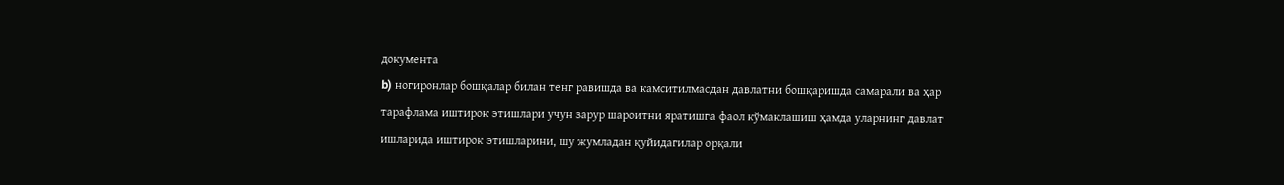документа
b) ногиронлар бошқалар билан тенг равишда ва камситилмасдан давлатни бошқаришда самарали ва ҳар тарафлама иштирок этишлари учун зарур шароитни яратишга фаол кўмаклашиш ҳамда уларнинг давлат ишларида иштирок этишларини, шу жумладан қуйидагилар орқали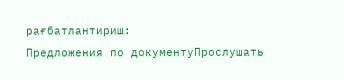рағбатлантириш:
Предложения по документуПрослушать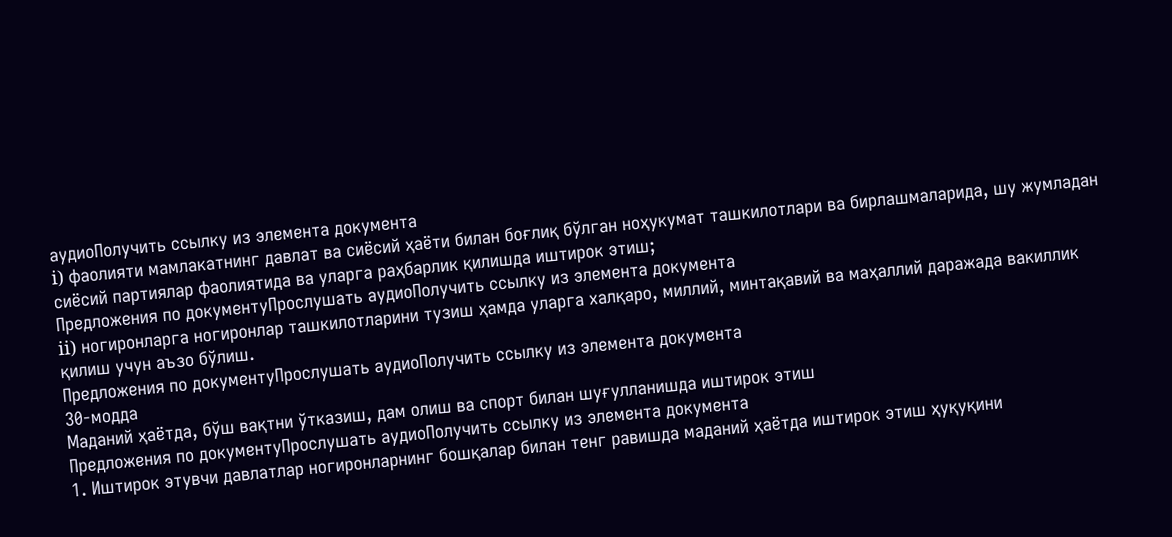аудиоПолучить ссылку из элемента документа
i) фаолияти мамлакатнинг давлат ва сиёсий ҳаёти билан боғлиқ бўлган ноҳукумат ташкилотлари ва бирлашмаларида, шу жумладан сиёсий партиялар фаолиятида ва уларга раҳбарлик қилишда иштирок этиш;
Предложения по документуПрослушать аудиоПолучить ссылку из элемента документа
ii) ногиронларга ногиронлар ташкилотларини тузиш ҳамда уларга халқаро, миллий, минтақавий ва маҳаллий даражада вакиллик қилиш учун аъзо бўлиш.
Предложения по документуПрослушать аудиоПолучить ссылку из элемента документа
30-модда
Маданий ҳаётда, бўш вақтни ўтказиш, дам олиш ва спорт билан шуғулланишда иштирок этиш
Предложения по документуПрослушать аудиоПолучить ссылку из элемента документа
1. Иштирок этувчи давлатлар ногиронларнинг бошқалар билан тенг равишда маданий ҳаётда иштирок этиш ҳуқуқини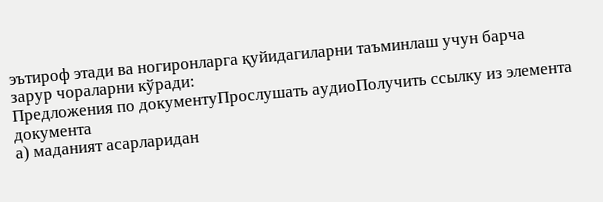эътироф этади ва ногиронларга қуйидагиларни таъминлаш учун барча зарур чораларни кўради:
Предложения по документуПрослушать аудиоПолучить ссылку из элемента документа
а) маданият асарларидан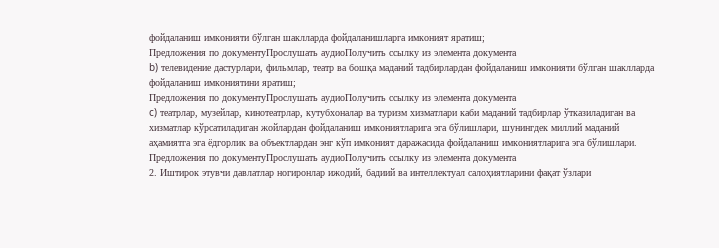фойдаланиш имконияти бўлган шаклларда фойдаланишларга имконият яратиш;
Предложения по документуПрослушать аудиоПолучить ссылку из элемента документа
b) телевидение дастурлари, фильмлар, театр ва бошқа маданий тадбирлардан фойдаланиш имконияти бўлган шаклларда фойдаланиш имкониятини яратиш;
Предложения по документуПрослушать аудиоПолучить ссылку из элемента документа
c) театрлар, музейлар, кинотеатрлар, кутубхоналар ва туризм хизматлари каби маданий тадбирлар ўтказиладиган ва хизматлар кўрсатиладиган жойлардан фойдаланиш имкониятларига эга бўлишлари, шунингдек миллий маданий аҳамиятга эга ёдгорлик ва объектлардан энг кўп имконият даражасида фойдаланиш имкониятларига эга бўлишлари.
Предложения по документуПрослушать аудиоПолучить ссылку из элемента документа
2. Иштирок этувчи давлатлар ногиронлар ижодий, бадиий ва интеллектуал салоҳиятларини фақат ўзлари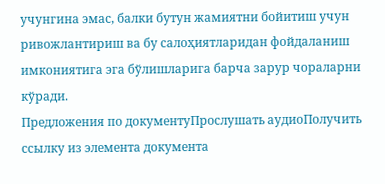учунгина эмас, балки бутун жамиятни бойитиш учун ривожлантириш ва бу салоҳиятларидан фойдаланиш имкониятига эга бўлишларига барча зарур чораларни кўради.
Предложения по документуПрослушать аудиоПолучить ссылку из элемента документа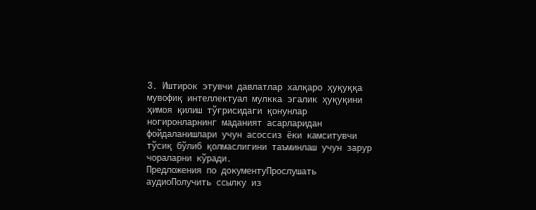3. Иштирок этувчи давлатлар халқаро ҳуқуққа мувофиқ интеллектуал мулкка эгалик ҳуқуқини ҳимоя қилиш тўғрисидаги қонунлар ногиронларнинг маданият асарларидан фойдаланишлари учун асоссиз ёки камситувчи тўсиқ бўлиб қолмаслигини таъминлаш учун зарур чораларни кўради.
Предложения по документуПрослушать аудиоПолучить ссылку из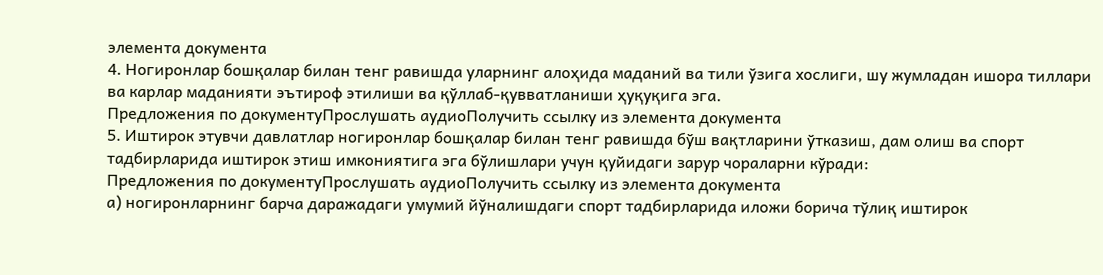элемента документа
4. Ногиронлар бошқалар билан тенг равишда уларнинг алоҳида маданий ва тили ўзига хослиги, шу жумладан ишора тиллари ва карлар маданияти эътироф этилиши ва қўллаб-қувватланиши ҳуқуқига эга.
Предложения по документуПрослушать аудиоПолучить ссылку из элемента документа
5. Иштирок этувчи давлатлар ногиронлар бошқалар билан тенг равишда бўш вақтларини ўтказиш, дам олиш ва спорт тадбирларида иштирок этиш имкониятига эга бўлишлари учун қуйидаги зарур чораларни кўради:
Предложения по документуПрослушать аудиоПолучить ссылку из элемента документа
а) ногиронларнинг барча даражадаги умумий йўналишдаги спорт тадбирларида иложи борича тўлиқ иштирок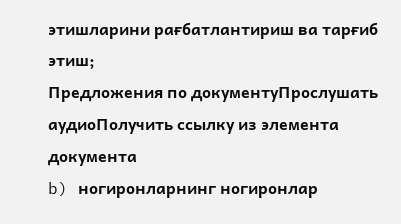этишларини рағбатлантириш ва тарғиб этиш;
Предложения по документуПрослушать аудиоПолучить ссылку из элемента документа
b) ногиронларнинг ногиронлар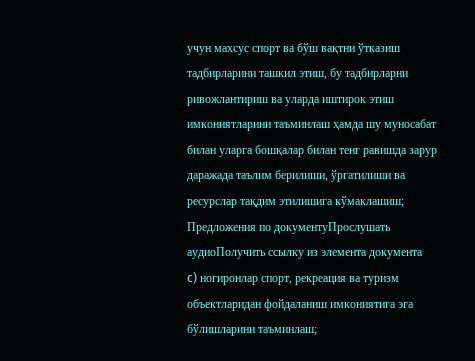учун махсус спорт ва бўш вақтни ўтказиш тадбирларини ташкил этиш, бу тадбирларни ривожлантириш ва уларда иштирок этиш имкониятларини таъминлаш ҳамда шу муносабат билан уларга бошқалар билан тенг равишда зарур даражада таълим берилиши, ўргатилиши ва ресурслар тақдим этилишига кўмаклашиш;
Предложения по документуПрослушать аудиоПолучить ссылку из элемента документа
c) ногиронлар спорт, рекреация ва туризм объектларидан фойдаланиш имкониятига эга бўлишларини таъминлаш;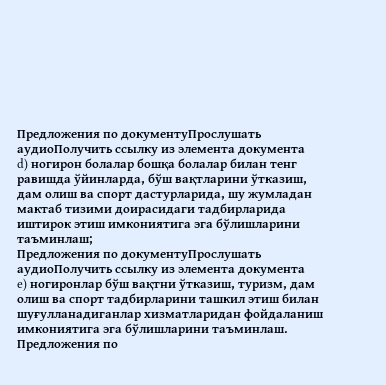Предложения по документуПрослушать аудиоПолучить ссылку из элемента документа
d) ногирон болалар бошқа болалар билан тенг равишда ўйинларда, бўш вақтларини ўтказиш, дам олиш ва спорт дастурларида, шу жумладан мактаб тизими доирасидаги тадбирларида иштирок этиш имкониятига эга бўлишларини таъминлаш;
Предложения по документуПрослушать аудиоПолучить ссылку из элемента документа
e) ногиронлар бўш вақтни ўтказиш, туризм, дам олиш ва спорт тадбирларини ташкил этиш билан шуғулланадиганлар хизматларидан фойдаланиш имкониятига эга бўлишларини таъминлаш.
Предложения по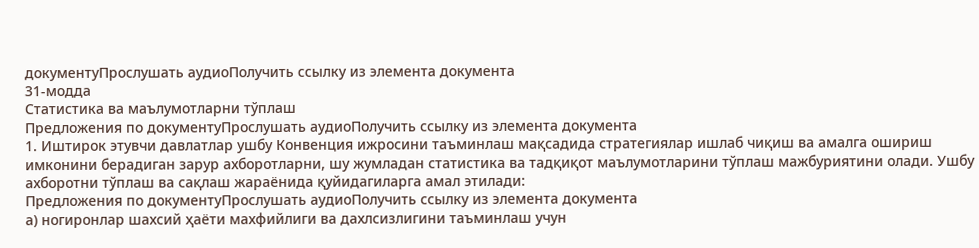документуПрослушать аудиоПолучить ссылку из элемента документа
31-модда
Статистика ва маълумотларни тўплаш
Предложения по документуПрослушать аудиоПолучить ссылку из элемента документа
1. Иштирок этувчи давлатлар ушбу Конвенция ижросини таъминлаш мақсадида стратегиялар ишлаб чиқиш ва амалга ошириш имконини берадиган зарур ахборотларни, шу жумладан статистика ва тадқиқот маълумотларини тўплаш мажбуриятини олади. Ушбу ахборотни тўплаш ва сақлаш жараёнида қуйидагиларга амал этилади:
Предложения по документуПрослушать аудиоПолучить ссылку из элемента документа
а) ногиронлар шахсий ҳаёти махфийлиги ва дахлсизлигини таъминлаш учун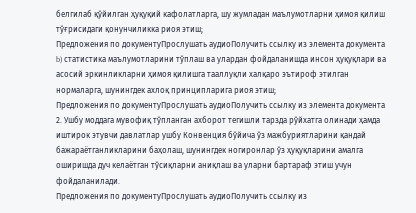белгилаб қўйилган ҳуқуқий кафолатларга, шу жумладан маълумотларни ҳимоя қилиш тўғрисидаги қонунчиликка риоя этиш;
Предложения по документуПрослушать аудиоПолучить ссылку из элемента документа
b) статистика маълумотларини тўплаш ва улардан фойдаланишда инсон ҳуқуқлари ва асосий эркинликларни ҳимоя қилишга тааллуқли халқаро эътироф этилган нормаларга, шунингдек ахлоқ принципларига риоя этиш;
Предложения по документуПрослушать аудиоПолучить ссылку из элемента документа
2. Ушбу моддага мувофиқ тўпланган ахборот тегишли тарзда рўйхатга олинади ҳамда иштирок этувчи давлатлар ушбу Конвенция бўйича ўз мажбуриятларини қандай бажараётганликларини баҳолаш, шунингдек ногиронлар ўз ҳуқуқларини амалга оширишда дуч келаётган тўсиқларни аниқлаш ва уларни бартараф этиш учун фойдаланилади.
Предложения по документуПрослушать аудиоПолучить ссылку из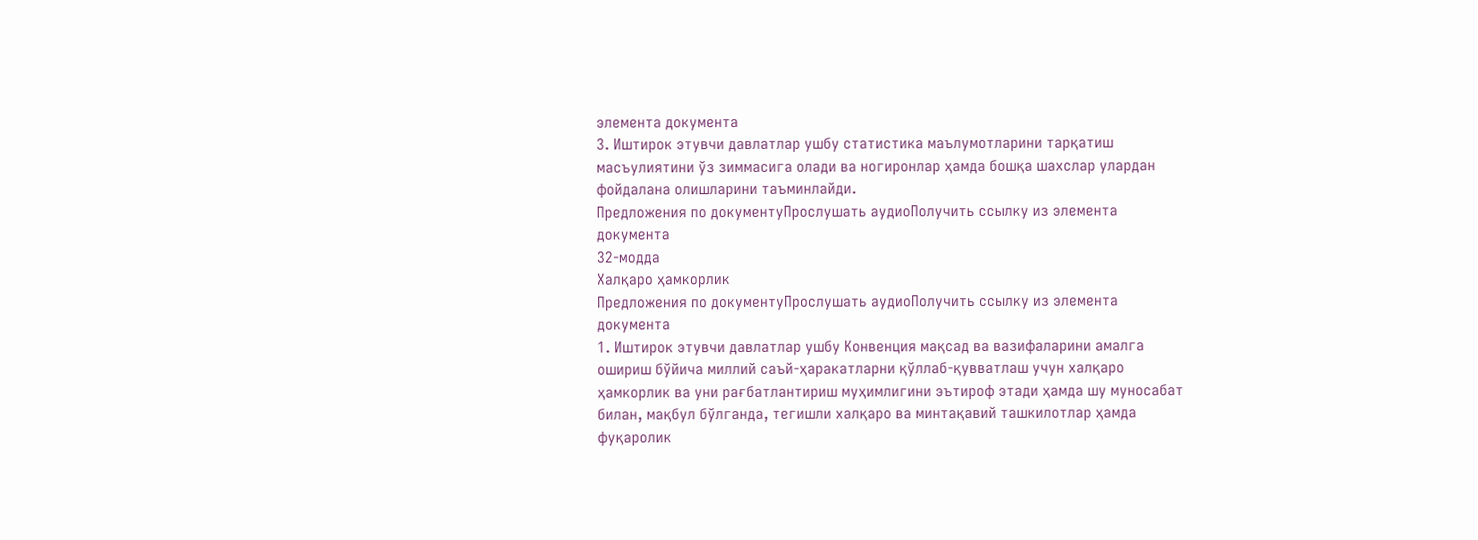элемента документа
3. Иштирок этувчи давлатлар ушбу статистика маълумотларини тарқатиш масъулиятини ўз зиммасига олади ва ногиронлар ҳамда бошқа шахслар улардан фойдалана олишларини таъминлайди.
Предложения по документуПрослушать аудиоПолучить ссылку из элемента документа
32-модда
Халқаро ҳамкорлик
Предложения по документуПрослушать аудиоПолучить ссылку из элемента документа
1. Иштирок этувчи давлатлар ушбу Конвенция мақсад ва вазифаларини амалга ошириш бўйича миллий саъй-ҳаракатларни қўллаб-қувватлаш учун халқаро ҳамкорлик ва уни рағбатлантириш муҳимлигини эътироф этади ҳамда шу муносабат билан, мақбул бўлганда, тегишли халқаро ва минтақавий ташкилотлар ҳамда фуқаролик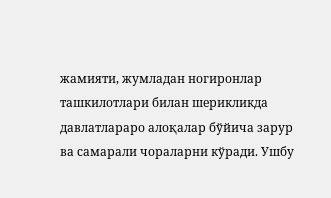жамияти, жумладан ногиронлар ташкилотлари билан шерикликда давлатлараро алоқалар бўйича зарур ва самарали чораларни кўради. Ушбу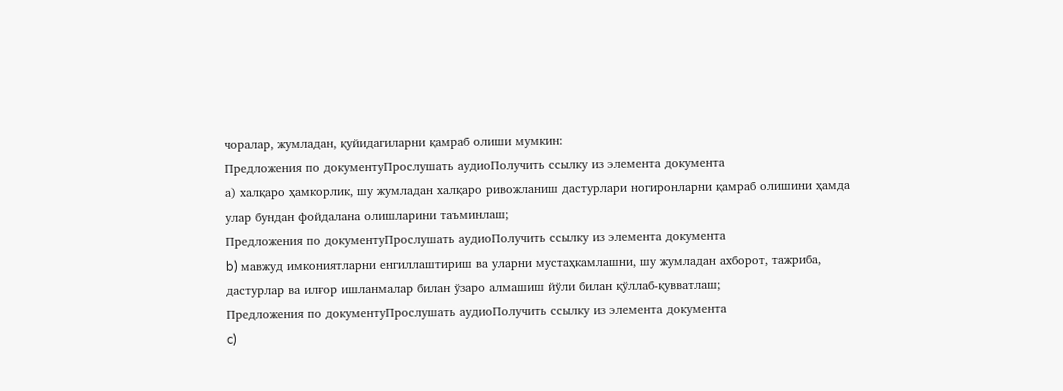чоралар, жумладан, қуйидагиларни қамраб олиши мумкин:
Предложения по документуПрослушать аудиоПолучить ссылку из элемента документа
а) халқаро ҳамкорлик, шу жумладан халқаро ривожланиш дастурлари ногиронларни қамраб олишини ҳамда улар бундан фойдалана олишларини таъминлаш;
Предложения по документуПрослушать аудиоПолучить ссылку из элемента документа
b) мавжуд имкониятларни енгиллаштириш ва уларни мустаҳкамлашни, шу жумладан ахборот, тажриба, дастурлар ва илғор ишланмалар билан ўзаро алмашиш йўли билан қўллаб-қувватлаш;
Предложения по документуПрослушать аудиоПолучить ссылку из элемента документа
c)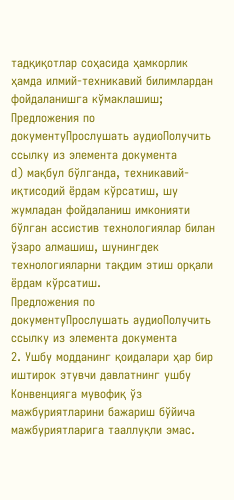тадқиқотлар соҳасида ҳамкорлик ҳамда илмий-техникавий билимлардан фойдаланишга кўмаклашиш;
Предложения по документуПрослушать аудиоПолучить ссылку из элемента документа
d) мақбул бўлганда, техникавий-иқтисодий ёрдам кўрсатиш, шу жумладан фойдаланиш имконияти бўлган ассистив технологиялар билан ўзаро алмашиш, шунингдек технологияларни тақдим этиш орқали ёрдам кўрсатиш.
Предложения по документуПрослушать аудиоПолучить ссылку из элемента документа
2. Ушбу модданинг қоидалари ҳар бир иштирок этувчи давлатнинг ушбу Конвенцияга мувофиқ ўз мажбуриятларини бажариш бўйича мажбуриятларига тааллуқли эмас.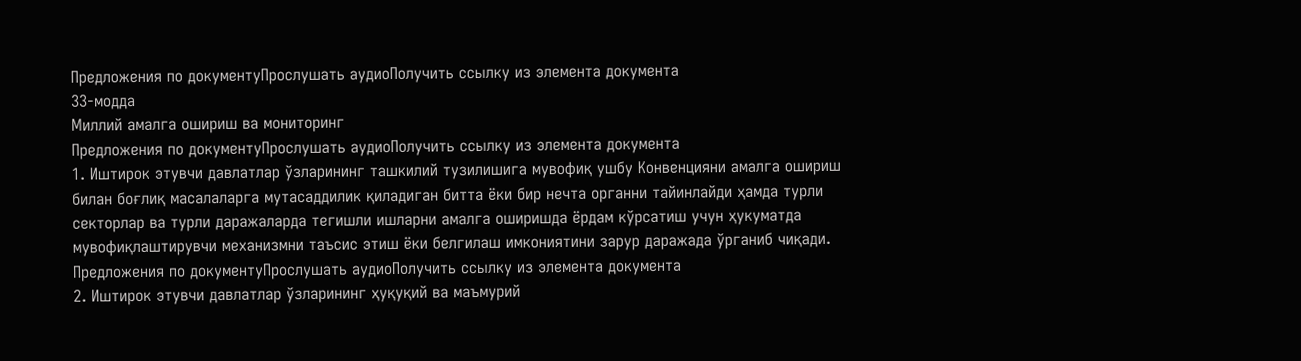Предложения по документуПрослушать аудиоПолучить ссылку из элемента документа
33-модда
Миллий амалга ошириш ва мониторинг
Предложения по документуПрослушать аудиоПолучить ссылку из элемента документа
1. Иштирок этувчи давлатлар ўзларининг ташкилий тузилишига мувофиқ ушбу Конвенцияни амалга ошириш билан боғлиқ масалаларга мутасаддилик қиладиган битта ёки бир нечта органни тайинлайди ҳамда турли секторлар ва турли даражаларда тегишли ишларни амалга оширишда ёрдам кўрсатиш учун ҳукуматда мувофиқлаштирувчи механизмни таъсис этиш ёки белгилаш имкониятини зарур даражада ўрганиб чиқади.
Предложения по документуПрослушать аудиоПолучить ссылку из элемента документа
2. Иштирок этувчи давлатлар ўзларининг ҳуқуқий ва маъмурий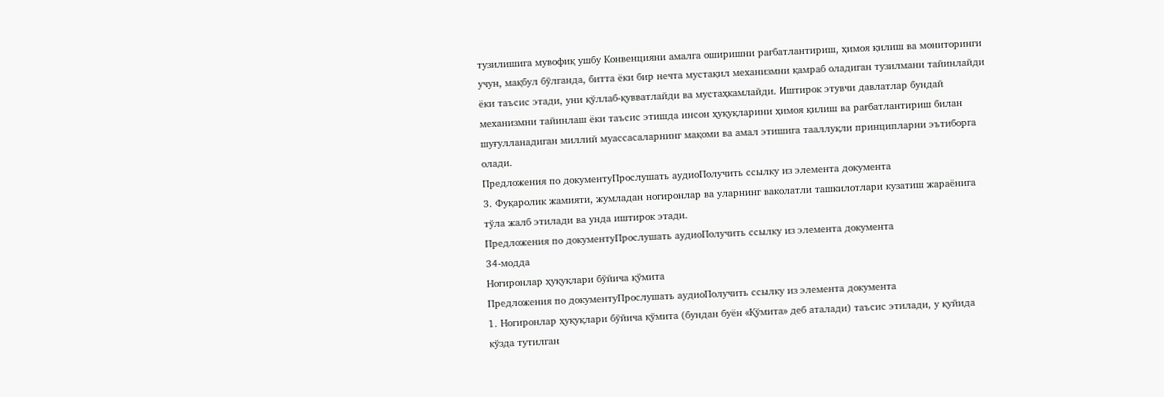тузилишига мувофиқ ушбу Конвенцияни амалга оширишни рағбатлантириш, ҳимоя қилиш ва мониторинги учун, мақбул бўлганда, битта ёки бир нечта мустақил механизмни қамраб оладиган тузилмани тайинлайди ёки таъсис этади, уни қўллаб-қувватлайди ва мустаҳкамлайди. Иштирок этувчи давлатлар бундай механизмни тайинлаш ёки таъсис этишда инсон ҳуқуқларини ҳимоя қилиш ва рағбатлантириш билан шуғулланадиган миллий муассасаларнинг мақоми ва амал этишига тааллуқли принципларни эътиборга олади.
Предложения по документуПрослушать аудиоПолучить ссылку из элемента документа
3. Фуқаролик жамияти, жумладан ногиронлар ва уларнинг ваколатли ташкилотлари кузатиш жараёнига тўла жалб этилади ва унда иштирок этади.
Предложения по документуПрослушать аудиоПолучить ссылку из элемента документа
34-модда
Ногиронлар ҳуқуқлари бўйича қўмита
Предложения по документуПрослушать аудиоПолучить ссылку из элемента документа
1. Ногиронлар ҳуқуқлари бўйича қўмита (бундан буён «Қўмита» деб аталади) таъсис этилади, у қуйида кўзда тутилган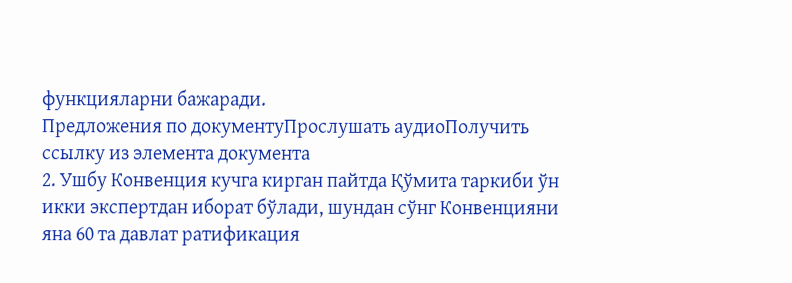функцияларни бажаради.
Предложения по документуПрослушать аудиоПолучить ссылку из элемента документа
2. Ушбу Конвенция кучга кирган пайтда Қўмита таркиби ўн икки экспертдан иборат бўлади, шундан сўнг Конвенцияни яна 60 та давлат ратификация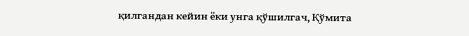қилгандан кейин ёки унга қўшилгач, Қўмита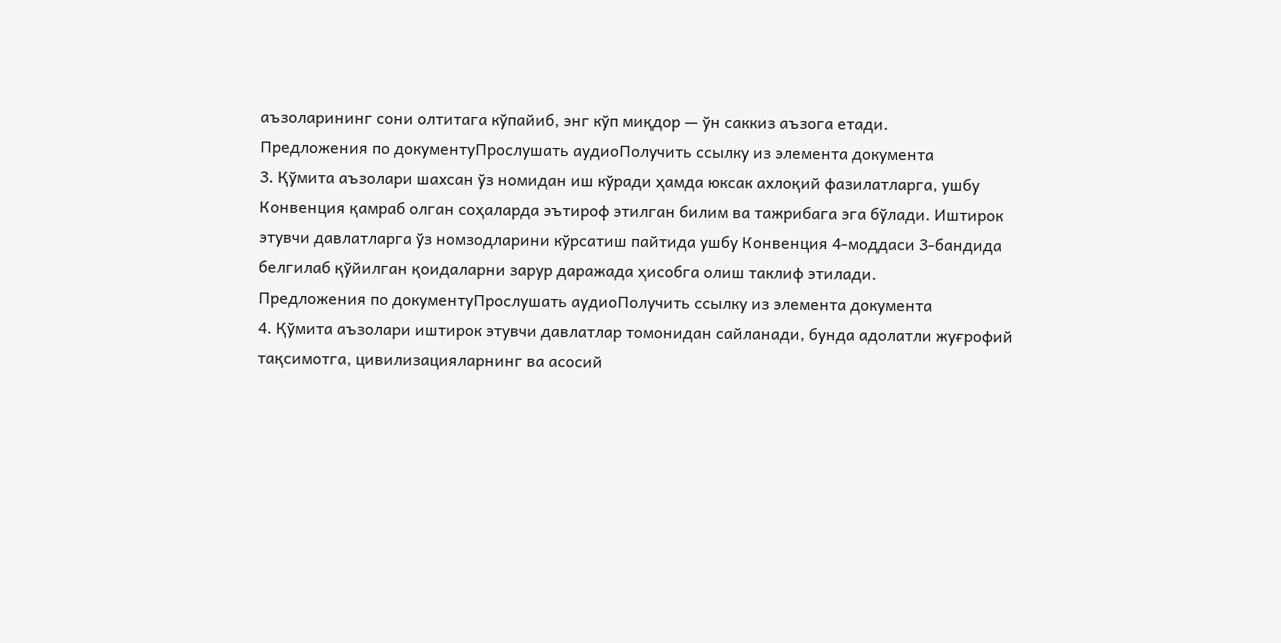аъзоларининг сони олтитага кўпайиб, энг кўп миқдор — ўн саккиз аъзога етади.
Предложения по документуПрослушать аудиоПолучить ссылку из элемента документа
3. Қўмита аъзолари шахсан ўз номидан иш кўради ҳамда юксак ахлоқий фазилатларга, ушбу Конвенция қамраб олган соҳаларда эътироф этилган билим ва тажрибага эга бўлади. Иштирок этувчи давлатларга ўз номзодларини кўрсатиш пайтида ушбу Конвенция 4-моддаси 3-бандида белгилаб қўйилган қоидаларни зарур даражада ҳисобга олиш таклиф этилади.
Предложения по документуПрослушать аудиоПолучить ссылку из элемента документа
4. Қўмита аъзолари иштирок этувчи давлатлар томонидан сайланади, бунда адолатли жуғрофий тақсимотга, цивилизацияларнинг ва асосий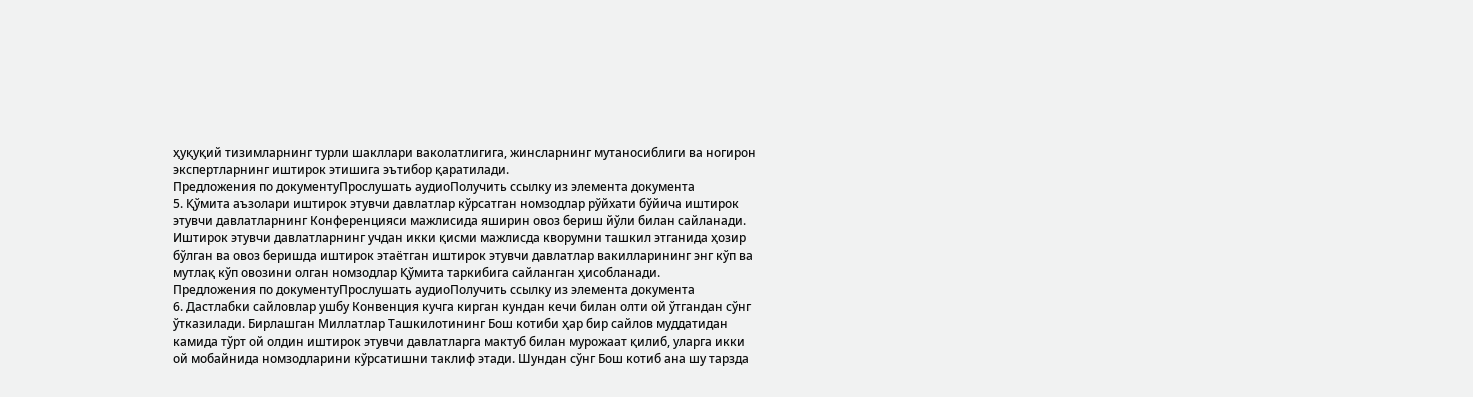ҳуқуқий тизимларнинг турли шакллари ваколатлигига, жинсларнинг мутаносиблиги ва ногирон экспертларнинг иштирок этишига эътибор қаратилади.
Предложения по документуПрослушать аудиоПолучить ссылку из элемента документа
5. Қўмита аъзолари иштирок этувчи давлатлар кўрсатган номзодлар рўйхати бўйича иштирок этувчи давлатларнинг Конференцияси мажлисида яширин овоз бериш йўли билан сайланади. Иштирок этувчи давлатларнинг учдан икки қисми мажлисда кворумни ташкил этганида ҳозир бўлган ва овоз беришда иштирок этаётган иштирок этувчи давлатлар вакилларининг энг кўп ва мутлақ кўп овозини олган номзодлар Қўмита таркибига сайланган ҳисобланади.
Предложения по документуПрослушать аудиоПолучить ссылку из элемента документа
6. Дастлабки сайловлар ушбу Конвенция кучга кирган кундан кечи билан олти ой ўтгандан сўнг ўтказилади. Бирлашган Миллатлар Ташкилотининг Бош котиби ҳар бир сайлов муддатидан камида тўрт ой олдин иштирок этувчи давлатларга мактуб билан мурожаат қилиб, уларга икки ой мобайнида номзодларини кўрсатишни таклиф этади. Шундан сўнг Бош котиб ана шу тарзда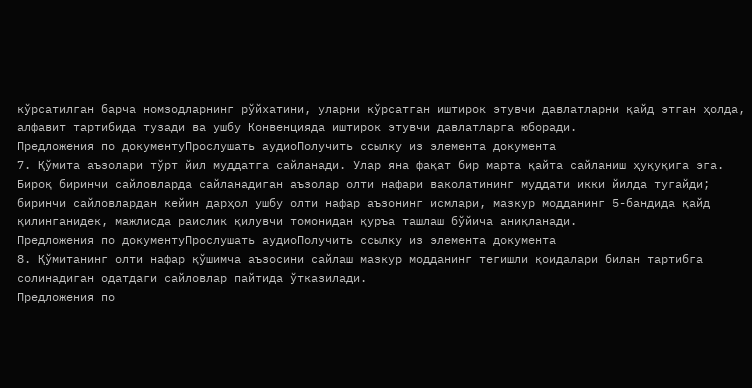кўрсатилган барча номзодларнинг рўйхатини, уларни кўрсатган иштирок этувчи давлатларни қайд этган ҳолда, алфавит тартибида тузади ва ушбу Конвенцияда иштирок этувчи давлатларга юборади.
Предложения по документуПрослушать аудиоПолучить ссылку из элемента документа
7. Қўмита аъзолари тўрт йил муддатга сайланади. Улар яна фақат бир марта қайта сайланиш ҳуқуқига эга. Бироқ биринчи сайловларда сайланадиган аъзолар олти нафари ваколатининг муддати икки йилда тугайди; биринчи сайловлардан кейин дарҳол ушбу олти нафар аъзонинг исмлари, мазкур модданинг 5-бандида қайд қилинганидек, мажлисда раислик қилувчи томонидан қуръа ташлаш бўйича аниқланади.
Предложения по документуПрослушать аудиоПолучить ссылку из элемента документа
8. Қўмитанинг олти нафар қўшимча аъзосини сайлаш мазкур модданинг тегишли қоидалари билан тартибга солинадиган одатдаги сайловлар пайтида ўтказилади.
Предложения по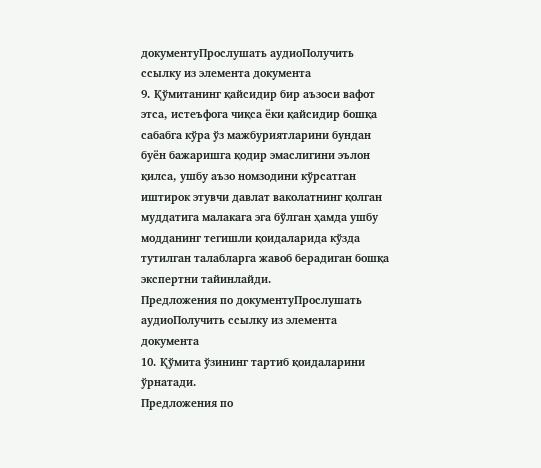документуПрослушать аудиоПолучить ссылку из элемента документа
9. Қўмитанинг қайсидир бир аъзоси вафот этса, истеъфога чиқса ёки қайсидир бошқа сабабга кўра ўз мажбуриятларини бундан буён бажаришга қодир эмаслигини эълон қилса, ушбу аъзо номзодини кўрсатган иштирок этувчи давлат ваколатнинг қолган муддатига малакага эга бўлган ҳамда ушбу модданинг тегишли қоидаларида кўзда тутилган талабларга жавоб берадиган бошқа экспертни тайинлайди.
Предложения по документуПрослушать аудиоПолучить ссылку из элемента документа
10. Қўмита ўзининг тартиб қоидаларини ўрнатади.
Предложения по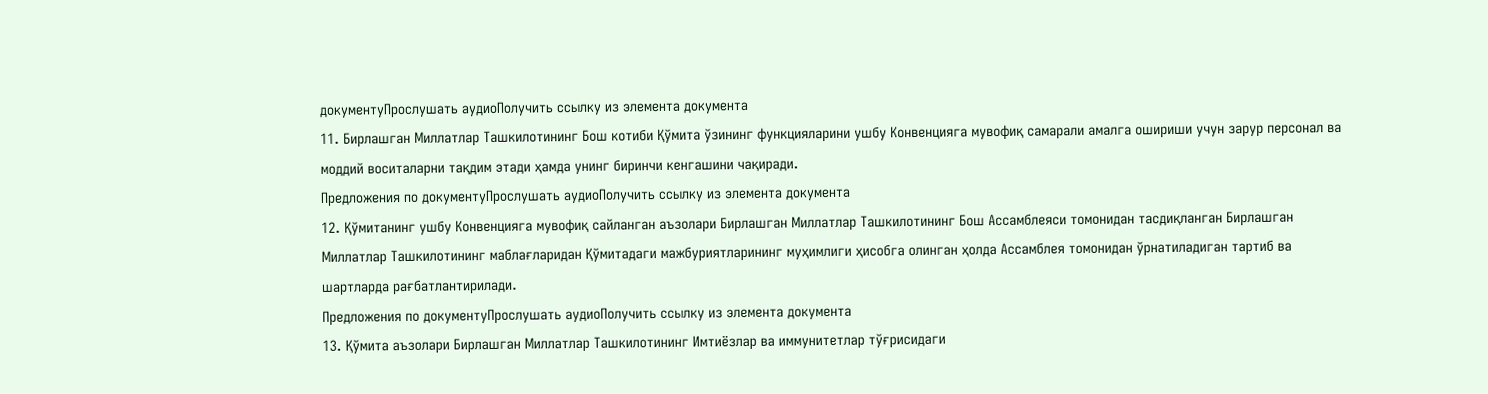документуПрослушать аудиоПолучить ссылку из элемента документа
11. Бирлашган Миллатлар Ташкилотининг Бош котиби Қўмита ўзининг функцияларини ушбу Конвенцияга мувофиқ самарали амалга ошириши учун зарур персонал ва моддий воситаларни тақдим этади ҳамда унинг биринчи кенгашини чақиради.
Предложения по документуПрослушать аудиоПолучить ссылку из элемента документа
12. Қўмитанинг ушбу Конвенцияга мувофиқ сайланган аъзолари Бирлашган Миллатлар Ташкилотининг Бош Ассамблеяси томонидан тасдиқланган Бирлашган Миллатлар Ташкилотининг маблағларидан Қўмитадаги мажбуриятларининг муҳимлиги ҳисобга олинган ҳолда Ассамблея томонидан ўрнатиладиган тартиб ва шартларда рағбатлантирилади.
Предложения по документуПрослушать аудиоПолучить ссылку из элемента документа
13. Қўмита аъзолари Бирлашган Миллатлар Ташкилотининг Имтиёзлар ва иммунитетлар тўғрисидаги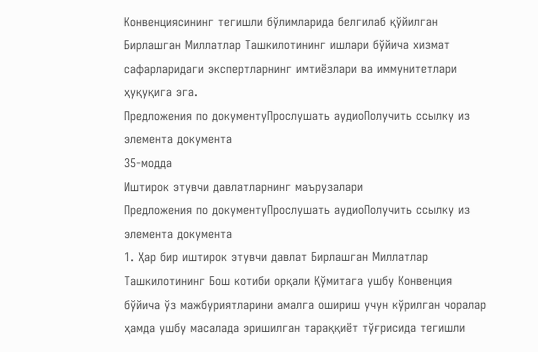Конвенциясининг тегишли бўлимларида белгилаб қўйилган Бирлашган Миллатлар Ташкилотининг ишлари бўйича хизмат сафарларидаги экспертларнинг имтиёзлари ва иммунитетлари ҳуқуқига эга.
Предложения по документуПрослушать аудиоПолучить ссылку из элемента документа
35-модда
Иштирок этувчи давлатларнинг маърузалари
Предложения по документуПрослушать аудиоПолучить ссылку из элемента документа
1. Ҳар бир иштирок этувчи давлат Бирлашган Миллатлар Ташкилотининг Бош котиби орқали Қўмитага ушбу Конвенция бўйича ўз мажбуриятларини амалга ошириш учун кўрилган чоралар ҳамда ушбу масалада эришилган тараққиёт тўғрисида тегишли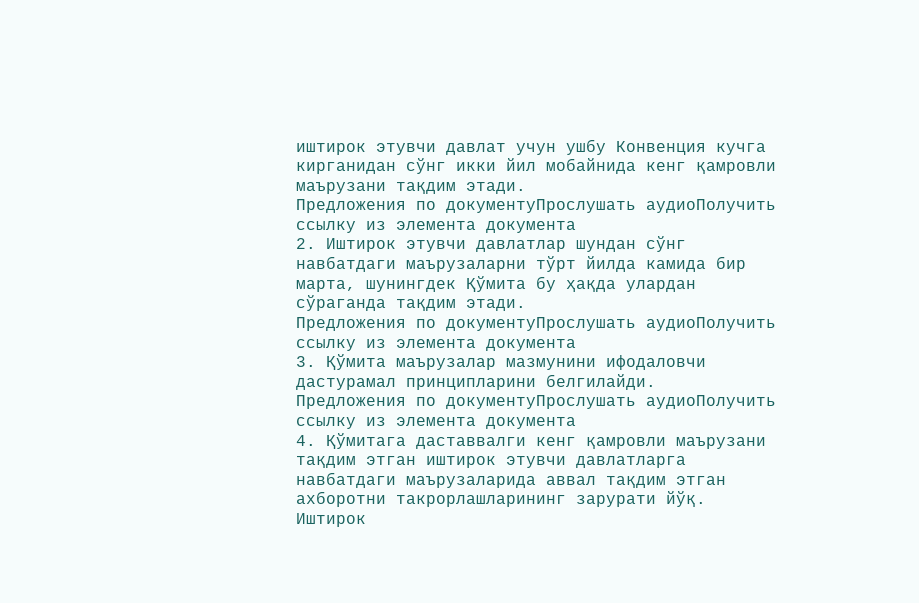иштирок этувчи давлат учун ушбу Конвенция кучга кирганидан сўнг икки йил мобайнида кенг қамровли маърузани тақдим этади.
Предложения по документуПрослушать аудиоПолучить ссылку из элемента документа
2. Иштирок этувчи давлатлар шундан сўнг навбатдаги маърузаларни тўрт йилда камида бир марта, шунингдек Қўмита бу ҳақда улардан сўраганда тақдим этади.
Предложения по документуПрослушать аудиоПолучить ссылку из элемента документа
3. Қўмита маърузалар мазмунини ифодаловчи дастурамал принципларини белгилайди.
Предложения по документуПрослушать аудиоПолучить ссылку из элемента документа
4. Қўмитага даставвалги кенг қамровли маърузани тақдим этган иштирок этувчи давлатларга навбатдаги маърузаларида аввал тақдим этган ахборотни такрорлашларининг зарурати йўқ. Иштирок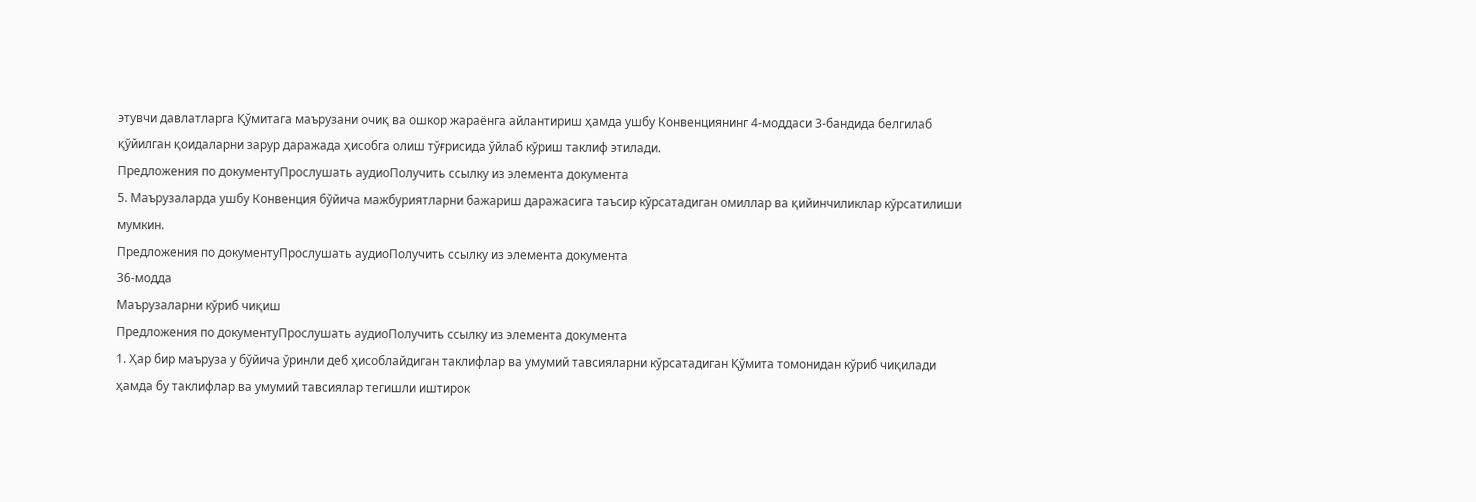этувчи давлатларга Қўмитага маърузани очиқ ва ошкор жараёнга айлантириш ҳамда ушбу Конвенциянинг 4-моддаси 3-бандида белгилаб қўйилган қоидаларни зарур даражада ҳисобга олиш тўғрисида ўйлаб кўриш таклиф этилади.
Предложения по документуПрослушать аудиоПолучить ссылку из элемента документа
5. Маърузаларда ушбу Конвенция бўйича мажбуриятларни бажариш даражасига таъсир кўрсатадиган омиллар ва қийинчиликлар кўрсатилиши мумкин.
Предложения по документуПрослушать аудиоПолучить ссылку из элемента документа
36-модда
Маърузаларни кўриб чиқиш
Предложения по документуПрослушать аудиоПолучить ссылку из элемента документа
1. Ҳар бир маъруза у бўйича ўринли деб ҳисоблайдиган таклифлар ва умумий тавсияларни кўрсатадиган Қўмита томонидан кўриб чиқилади ҳамда бу таклифлар ва умумий тавсиялар тегишли иштирок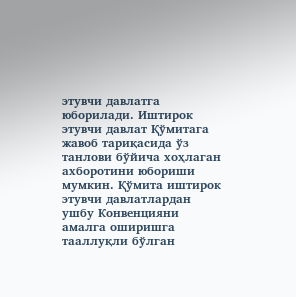этувчи давлатга юборилади. Иштирок этувчи давлат Қўмитага жавоб тариқасида ўз танлови бўйича хоҳлаган ахборотини юбориши мумкин. Қўмита иштирок этувчи давлатлардан ушбу Конвенцияни амалга оширишга тааллуқли бўлган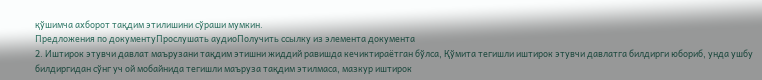қўшимча ахборот тақдим этилишини сўраши мумкин.
Предложения по документуПрослушать аудиоПолучить ссылку из элемента документа
2. Иштирок этувчи давлат маърузани тақдим этишни жиддий равишда кечиктираётган бўлса, Қўмита тегишли иштирок этувчи давлатга билдирги юбориб, унда ушбу билдиргидан сўнг уч ой мобайнида тегишли маъруза тақдим этилмаса, мазкур иштирок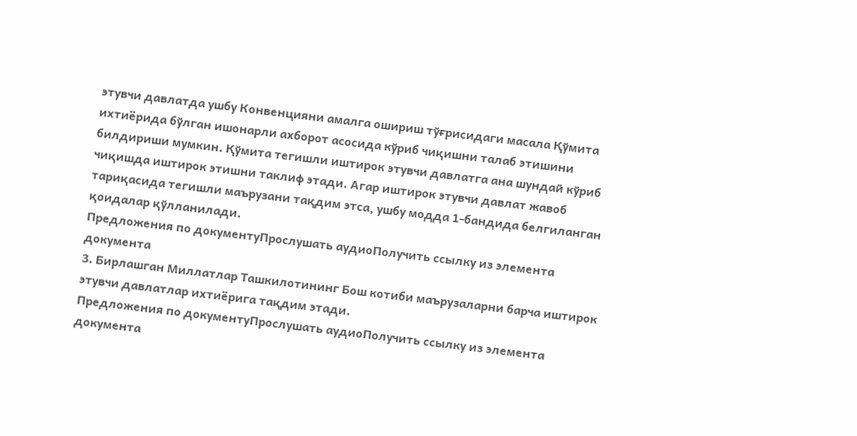этувчи давлатда ушбу Конвенцияни амалга ошириш тўғрисидаги масала Қўмита ихтиёрида бўлган ишонарли ахборот асосида кўриб чиқишни талаб этишини билдириши мумкин. Қўмита тегишли иштирок этувчи давлатга ана шундай кўриб чиқишда иштирок этишни таклиф этади. Агар иштирок этувчи давлат жавоб тариқасида тегишли маърузани тақдим этса, ушбу модда 1-бандида белгиланган қоидалар қўлланилади.
Предложения по документуПрослушать аудиоПолучить ссылку из элемента документа
3. Бирлашган Миллатлар Ташкилотининг Бош котиби маърузаларни барча иштирок этувчи давлатлар ихтиёрига тақдим этади.
Предложения по документуПрослушать аудиоПолучить ссылку из элемента документа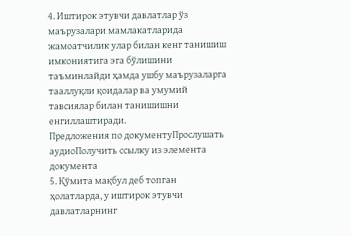4. Иштирок этувчи давлатлар ўз маърузалари мамлакатларида жамоатчилик улар билан кенг танишиш имкониятига эга бўлишини таъминлайди ҳамда ушбу маърузаларга тааллуқли қоидалар ва умумий тавсиялар билан танишишни енгиллаштиради.
Предложения по документуПрослушать аудиоПолучить ссылку из элемента документа
5. Қўмита мақбул деб топган ҳолатларда, у иштирок этувчи давлатларнинг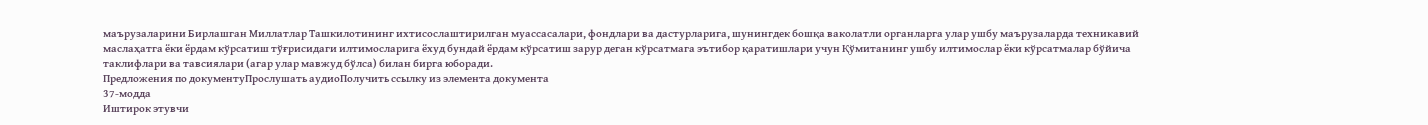маърузаларини Бирлашган Миллатлар Ташкилотининг ихтисослаштирилган муассасалари, фондлари ва дастурларига, шунингдек бошқа ваколатли органларга улар ушбу маърузаларда техникавий маслаҳатга ёки ёрдам кўрсатиш тўғрисидаги илтимосларига ёхуд бундай ёрдам кўрсатиш зарур деган кўрсатмага эътибор қаратишлари учун Қўмитанинг ушбу илтимослар ёки кўрсатмалар бўйича таклифлари ва тавсиялари (агар улар мавжуд бўлса) билан бирга юборади.
Предложения по документуПрослушать аудиоПолучить ссылку из элемента документа
37-модда
Иштирок этувчи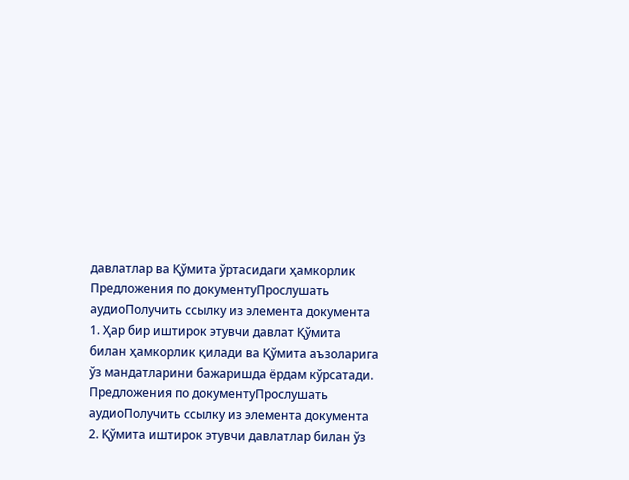давлатлар ва Қўмита ўртасидаги ҳамкорлик
Предложения по документуПрослушать аудиоПолучить ссылку из элемента документа
1. Ҳар бир иштирок этувчи давлат Қўмита билан ҳамкорлик қилади ва Қўмита аъзоларига ўз мандатларини бажаришда ёрдам кўрсатади.
Предложения по документуПрослушать аудиоПолучить ссылку из элемента документа
2. Қўмита иштирок этувчи давлатлар билан ўз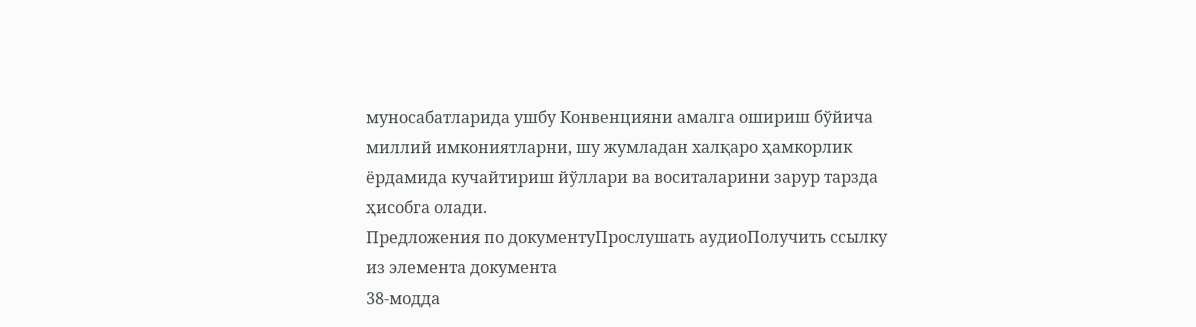муносабатларида ушбу Конвенцияни амалга ошириш бўйича миллий имкониятларни, шу жумладан халқаро ҳамкорлик ёрдамида кучайтириш йўллари ва воситаларини зарур тарзда ҳисобга олади.
Предложения по документуПрослушать аудиоПолучить ссылку из элемента документа
38-модда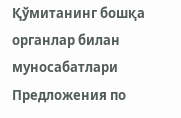Қўмитанинг бошқа органлар билан муносабатлари
Предложения по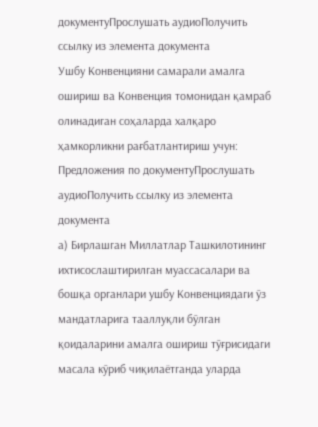документуПрослушать аудиоПолучить ссылку из элемента документа
Ушбу Конвенцияни самарали амалга ошириш ва Конвенция томонидан қамраб олинадиган соҳаларда халқаро ҳамкорликни рағбатлантириш учун:
Предложения по документуПрослушать аудиоПолучить ссылку из элемента документа
а) Бирлашган Миллатлар Ташкилотининг ихтисослаштирилган муассасалари ва бошқа органлари ушбу Конвенциядаги ўз мандатларига тааллуқли бўлган қоидаларини амалга ошириш тўғрисидаги масала кўриб чиқилаётганда уларда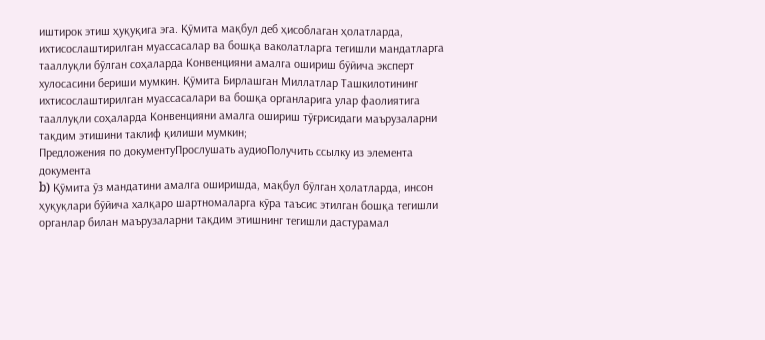иштирок этиш ҳуқуқига эга. Қўмита мақбул деб ҳисоблаган ҳолатларда, ихтисослаштирилган муассасалар ва бошқа ваколатларга тегишли мандатларга тааллуқли бўлган соҳаларда Конвенцияни амалга ошириш бўйича эксперт хулосасини бериши мумкин. Қўмита Бирлашган Миллатлар Ташкилотининг ихтисослаштирилган муассасалари ва бошқа органларига улар фаолиятига тааллуқли соҳаларда Конвенцияни амалга ошириш тўғрисидаги маърузаларни тақдим этишини таклиф қилиши мумкин;
Предложения по документуПрослушать аудиоПолучить ссылку из элемента документа
b) Қўмита ўз мандатини амалга оширишда, мақбул бўлган ҳолатларда, инсон ҳуқуқлари бўйича халқаро шартномаларга кўра таъсис этилган бошқа тегишли органлар билан маърузаларни тақдим этишнинг тегишли дастурамал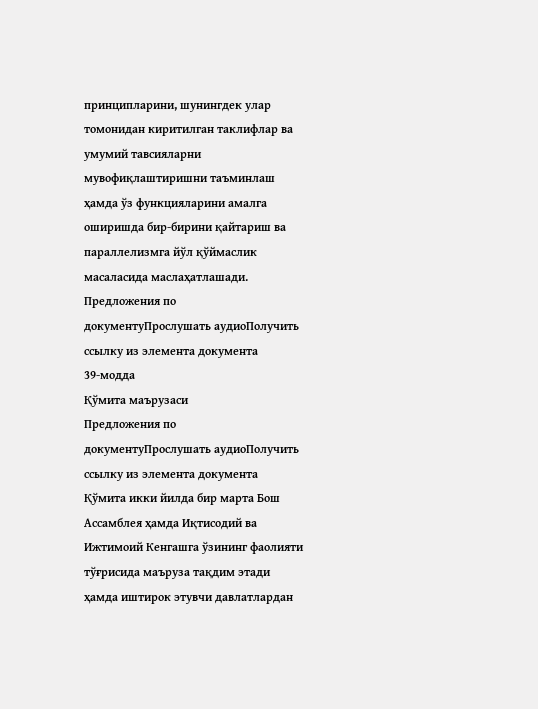принципларини, шунингдек улар томонидан киритилган таклифлар ва умумий тавсияларни мувофиқлаштиришни таъминлаш ҳамда ўз функцияларини амалга оширишда бир-бирини қайтариш ва параллелизмга йўл қўймаслик масаласида маслаҳатлашади.
Предложения по документуПрослушать аудиоПолучить ссылку из элемента документа
39-модда
Қўмита маърузаси
Предложения по документуПрослушать аудиоПолучить ссылку из элемента документа
Қўмита икки йилда бир марта Бош Ассамблея ҳамда Иқтисодий ва Ижтимоий Кенгашга ўзининг фаолияти тўғрисида маъруза тақдим этади ҳамда иштирок этувчи давлатлардан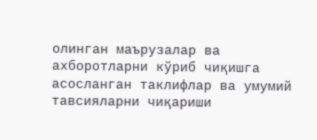олинган маърузалар ва ахборотларни кўриб чиқишга асосланган таклифлар ва умумий тавсияларни чиқариши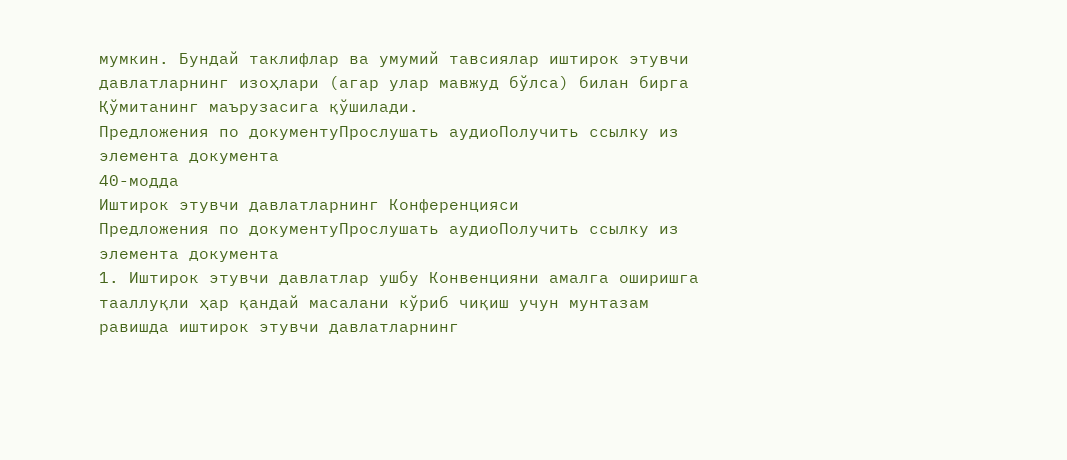мумкин. Бундай таклифлар ва умумий тавсиялар иштирок этувчи давлатларнинг изоҳлари (агар улар мавжуд бўлса) билан бирга Қўмитанинг маърузасига қўшилади.
Предложения по документуПрослушать аудиоПолучить ссылку из элемента документа
40-модда
Иштирок этувчи давлатларнинг Конференцияси
Предложения по документуПрослушать аудиоПолучить ссылку из элемента документа
1. Иштирок этувчи давлатлар ушбу Конвенцияни амалга оширишга тааллуқли ҳар қандай масалани кўриб чиқиш учун мунтазам равишда иштирок этувчи давлатларнинг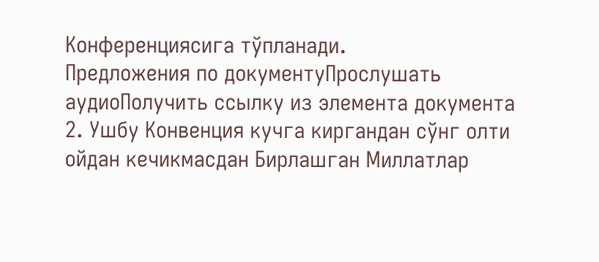Конференциясига тўпланади.
Предложения по документуПрослушать аудиоПолучить ссылку из элемента документа
2. Ушбу Конвенция кучга киргандан сўнг олти ойдан кечикмасдан Бирлашган Миллатлар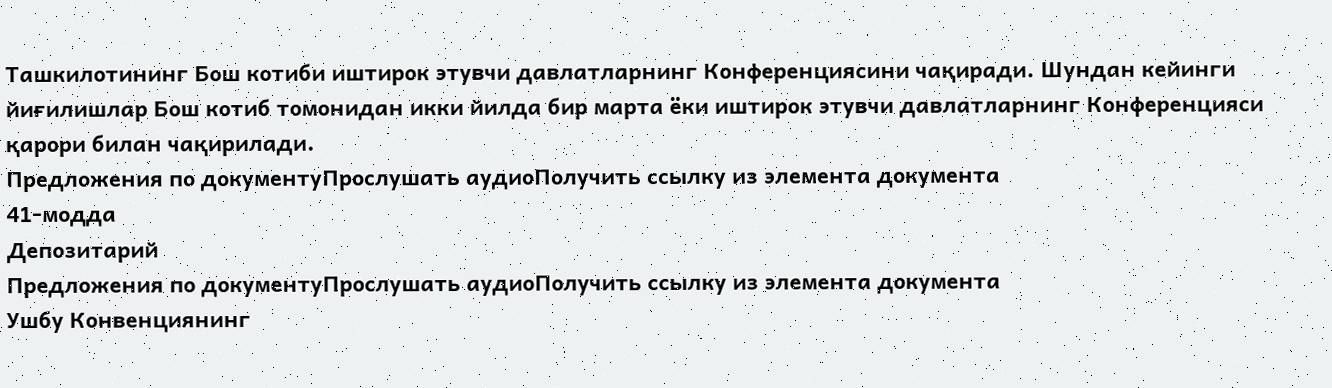Ташкилотининг Бош котиби иштирок этувчи давлатларнинг Конференциясини чақиради. Шундан кейинги йиғилишлар Бош котиб томонидан икки йилда бир марта ёки иштирок этувчи давлатларнинг Конференцияси қарори билан чақирилади.
Предложения по документуПрослушать аудиоПолучить ссылку из элемента документа
41-модда
Депозитарий
Предложения по документуПрослушать аудиоПолучить ссылку из элемента документа
Ушбу Конвенциянинг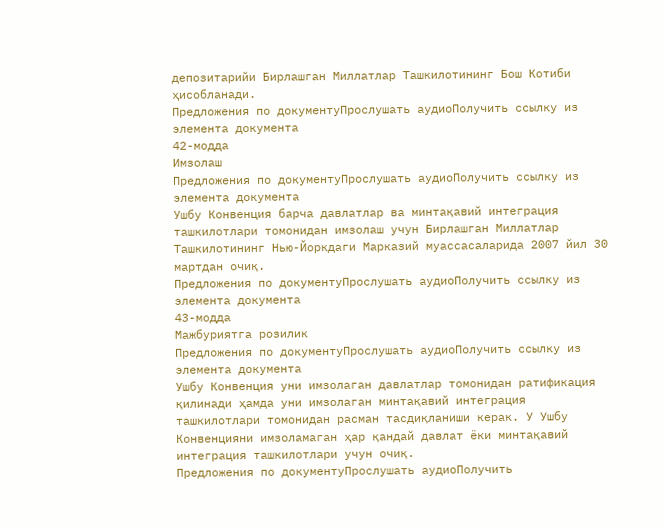депозитарийи Бирлашган Миллатлар Ташкилотининг Бош Котиби ҳисобланади.
Предложения по документуПрослушать аудиоПолучить ссылку из элемента документа
42-модда
Имзолаш
Предложения по документуПрослушать аудиоПолучить ссылку из элемента документа
Ушбу Конвенция барча давлатлар ва минтақавий интеграция ташкилотлари томонидан имзолаш учун Бирлашган Миллатлар Ташкилотининг Нью-Йоркдаги Марказий муассасаларида 2007 йил 30 мартдан очиқ.
Предложения по документуПрослушать аудиоПолучить ссылку из элемента документа
43-модда
Мажбуриятга розилик
Предложения по документуПрослушать аудиоПолучить ссылку из элемента документа
Ушбу Конвенция уни имзолаган давлатлар томонидан ратификация қилинади ҳамда уни имзолаган минтақавий интеграция ташкилотлари томонидан расман тасдиқланиши керак. У Ушбу Конвенцияни имзоламаган ҳар қандай давлат ёки минтақавий интеграция ташкилотлари учун очиқ.
Предложения по документуПрослушать аудиоПолучить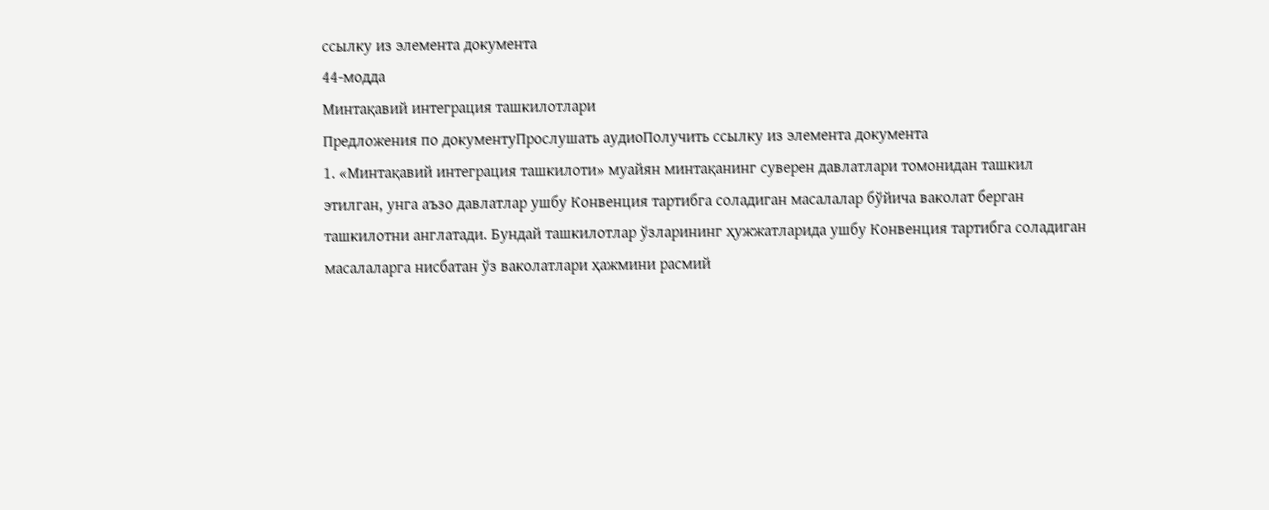ссылку из элемента документа
44-модда
Минтақавий интеграция ташкилотлари
Предложения по документуПрослушать аудиоПолучить ссылку из элемента документа
1. «Минтақавий интеграция ташкилоти» муайян минтақанинг суверен давлатлари томонидан ташкил этилган, унга аъзо давлатлар ушбу Конвенция тартибга соладиган масалалар бўйича ваколат берган ташкилотни англатади. Бундай ташкилотлар ўзларининг ҳужжатларида ушбу Конвенция тартибга соладиган масалаларга нисбатан ўз ваколатлари ҳажмини расмий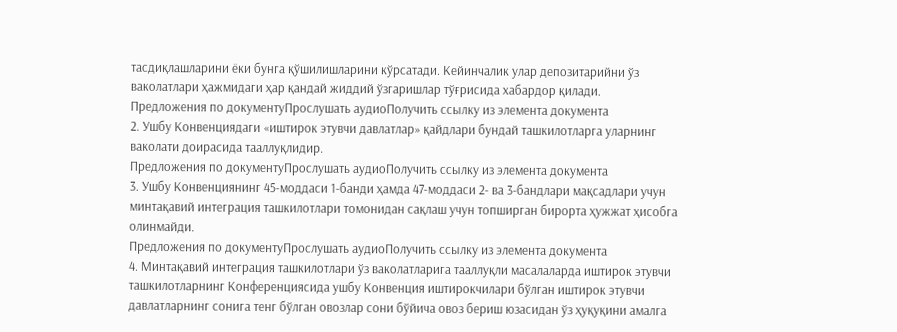тасдиқлашларини ёки бунга қўшилишларини кўрсатади. Кейинчалик улар депозитарийни ўз ваколатлари ҳажмидаги ҳар қандай жиддий ўзгаришлар тўғрисида хабардор қилади.
Предложения по документуПрослушать аудиоПолучить ссылку из элемента документа
2. Ушбу Конвенциядаги «иштирок этувчи давлатлар» қайдлари бундай ташкилотларга уларнинг ваколати доирасида тааллуқлидир.
Предложения по документуПрослушать аудиоПолучить ссылку из элемента документа
3. Ушбу Конвенциянинг 45-моддаси 1-банди ҳамда 47-моддаси 2- ва 3-бандлари мақсадлари учун минтақавий интеграция ташкилотлари томонидан сақлаш учун топширган бирорта ҳужжат ҳисобга олинмайди.
Предложения по документуПрослушать аудиоПолучить ссылку из элемента документа
4. Минтақавий интеграция ташкилотлари ўз ваколатларига тааллуқли масалаларда иштирок этувчи ташкилотларнинг Конференциясида ушбу Конвенция иштирокчилари бўлган иштирок этувчи давлатларнинг сонига тенг бўлган овозлар сони бўйича овоз бериш юзасидан ўз ҳуқуқини амалга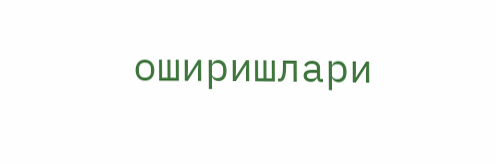оширишлари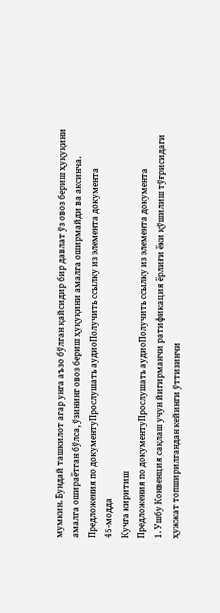мумкин. Бундай ташкилот агар унга аъзо бўлган қайсидир бир давлат ўз овоз бериш ҳуқуқини амалга ошираётган бўлса, ўзининг овоз бериш ҳуқуқини амалга оширмайди ва аксинча.
Предложения по документуПрослушать аудиоПолучить ссылку из элемента документа
45-модда
Кучга киритиш
Предложения по документуПрослушать аудиоПолучить ссылку из элемента документа
1. Ушбу Конвенция сақлаш учун йигирманчи ратификация ёрлиғи ёки қўшилиш тўғрисидаги ҳужжат топширилгандан кейинги ўттизинчи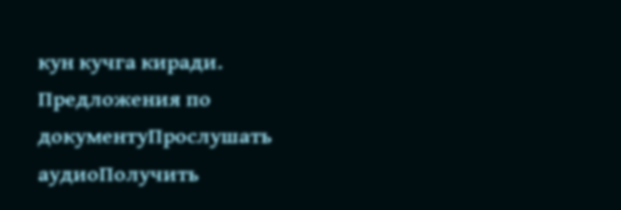кун кучга киради.
Предложения по документуПрослушать аудиоПолучить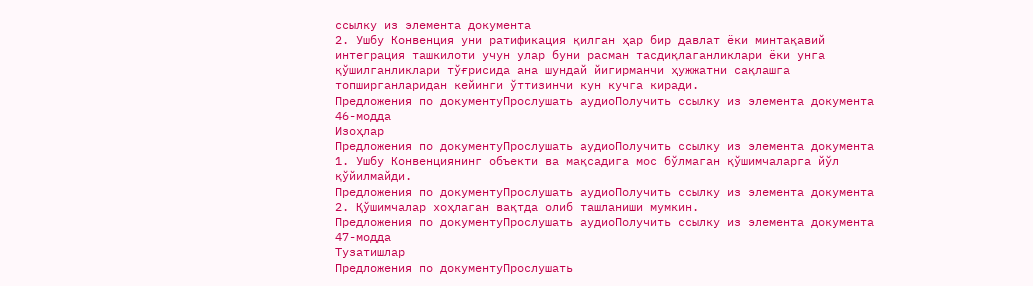ссылку из элемента документа
2. Ушбу Конвенция уни ратификация қилган ҳар бир давлат ёки минтақавий интеграция ташкилоти учун улар буни расман тасдиқлаганликлари ёки унга қўшилганликлари тўғрисида ана шундай йигирманчи ҳужжатни сақлашга топширганларидан кейинги ўттизинчи кун кучга киради.
Предложения по документуПрослушать аудиоПолучить ссылку из элемента документа
46-модда
Изоҳлар
Предложения по документуПрослушать аудиоПолучить ссылку из элемента документа
1. Ушбу Конвенциянинг объекти ва мақсадига мос бўлмаган қўшимчаларга йўл қўйилмайди.
Предложения по документуПрослушать аудиоПолучить ссылку из элемента документа
2. Қўшимчалар хоҳлаган вақтда олиб ташланиши мумкин.
Предложения по документуПрослушать аудиоПолучить ссылку из элемента документа
47-модда
Тузатишлар
Предложения по документуПрослушать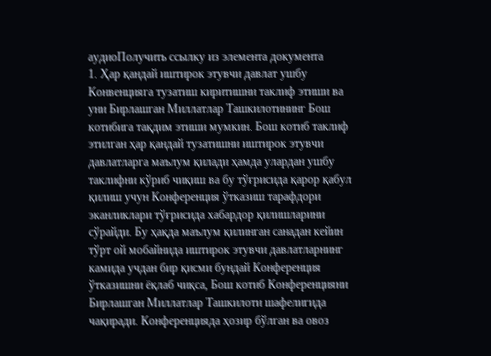аудиоПолучить ссылку из элемента документа
1. Ҳар қандай иштирок этувчи давлат ушбу Конвенцияга тузатиш киритишни таклиф этиши ва уни Бирлашган Миллатлар Ташкилотининг Бош котибига тақдим этиши мумкин. Бош котиб таклиф этилган ҳар қандай тузатишни иштирок этувчи давлатларга маълум қилади ҳамда улардан ушбу таклифни кўриб чиқиш ва бу тўғрисида қарор қабул қилиш учун Конференция ўтказиш тарафдори эканликлари тўғрисида хабардор қилишларини сўрайди. Бу ҳақда маълум қилинган санадан кейин тўрт ой мобайнида иштирок этувчи давлатларнинг камида учдан бир қисми бундай Конференция ўтказишни ёқлаб чиқса, Бош котиб Конференцияни Бирлашган Миллатлар Ташкилоти шафелигида чақиради. Конференцияда ҳозир бўлган ва овоз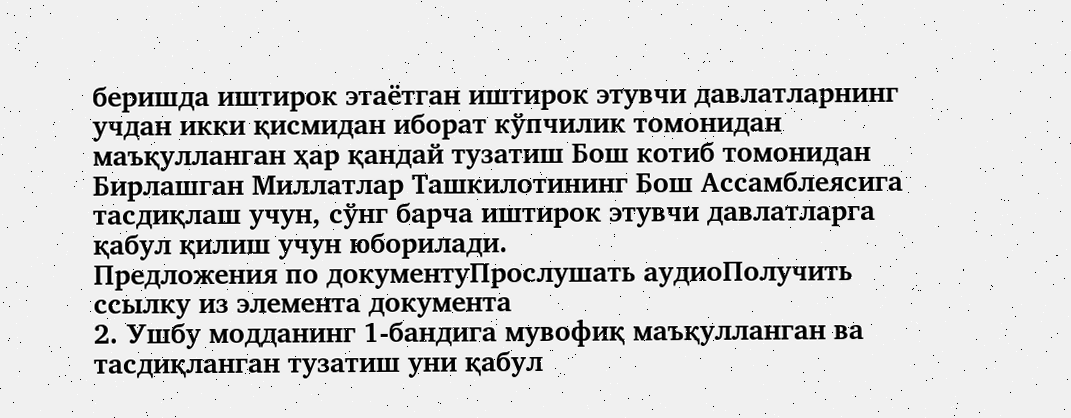беришда иштирок этаётган иштирок этувчи давлатларнинг учдан икки қисмидан иборат кўпчилик томонидан маъқулланган ҳар қандай тузатиш Бош котиб томонидан Бирлашган Миллатлар Ташкилотининг Бош Ассамблеясига тасдиқлаш учун, сўнг барча иштирок этувчи давлатларга қабул қилиш учун юборилади.
Предложения по документуПрослушать аудиоПолучить ссылку из элемента документа
2. Ушбу модданинг 1-бандига мувофиқ маъқулланган ва тасдиқланган тузатиш уни қабул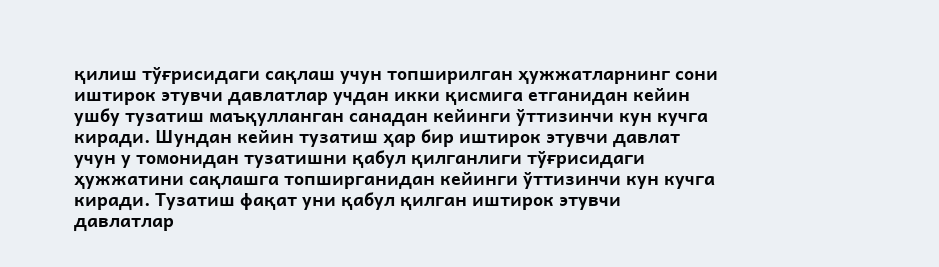қилиш тўғрисидаги сақлаш учун топширилган ҳужжатларнинг сони иштирок этувчи давлатлар учдан икки қисмига етганидан кейин ушбу тузатиш маъқулланган санадан кейинги ўттизинчи кун кучга киради. Шундан кейин тузатиш ҳар бир иштирок этувчи давлат учун у томонидан тузатишни қабул қилганлиги тўғрисидаги ҳужжатини сақлашга топширганидан кейинги ўттизинчи кун кучга киради. Тузатиш фақат уни қабул қилган иштирок этувчи давлатлар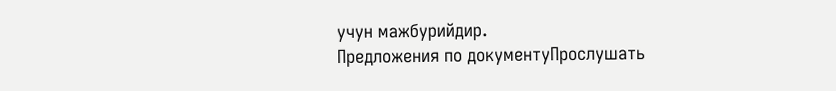учун мажбурийдир.
Предложения по документуПрослушать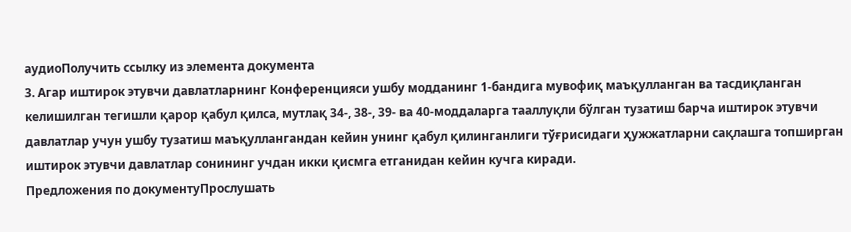аудиоПолучить ссылку из элемента документа
3. Агар иштирок этувчи давлатларнинг Конференцияси ушбу модданинг 1-бандига мувофиқ маъқулланган ва тасдиқланган келишилган тегишли қарор қабул қилса, мутлақ 34-, 38-, 39- ва 40-моддаларга тааллуқли бўлган тузатиш барча иштирок этувчи давлатлар учун ушбу тузатиш маъқуллангандан кейин унинг қабул қилинганлиги тўғрисидаги ҳужжатларни сақлашга топширган иштирок этувчи давлатлар сонининг учдан икки қисмга етганидан кейин кучга киради.
Предложения по документуПрослушать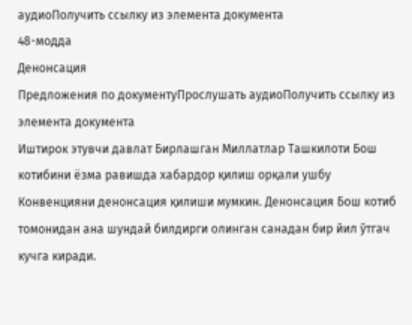аудиоПолучить ссылку из элемента документа
48-модда
Денонсация
Предложения по документуПрослушать аудиоПолучить ссылку из элемента документа
Иштирок этувчи давлат Бирлашган Миллатлар Ташкилоти Бош котибини ёзма равишда хабардор қилиш орқали ушбу Конвенцияни денонсация қилиши мумкин. Денонсация Бош котиб томонидан ана шундай билдирги олинган санадан бир йил ўтгач кучга киради.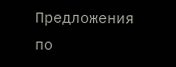Предложения по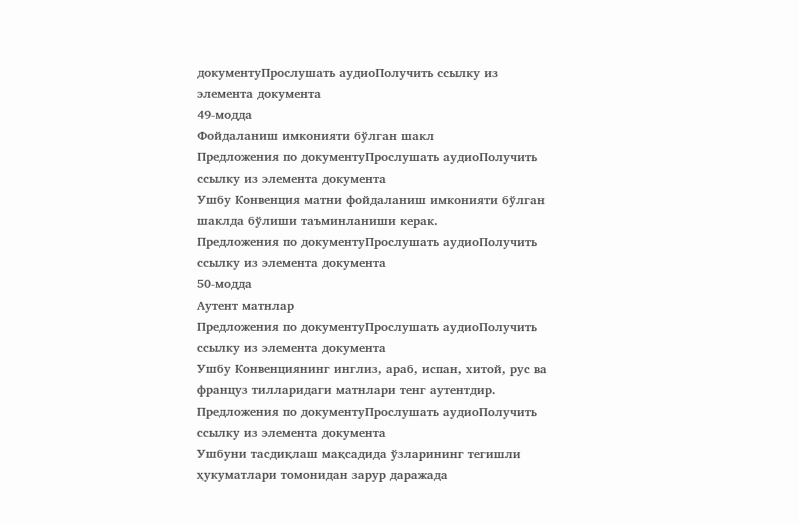документуПрослушать аудиоПолучить ссылку из элемента документа
49-модда
Фойдаланиш имконияти бўлган шакл
Предложения по документуПрослушать аудиоПолучить ссылку из элемента документа
Ушбу Конвенция матни фойдаланиш имконияти бўлган шаклда бўлиши таъминланиши керак.
Предложения по документуПрослушать аудиоПолучить ссылку из элемента документа
50-модда
Аутент матнлар
Предложения по документуПрослушать аудиоПолучить ссылку из элемента документа
Ушбу Конвенциянинг инглиз, араб, испан, хитой, рус ва француз тилларидаги матнлари тенг аутентдир.
Предложения по документуПрослушать аудиоПолучить ссылку из элемента документа
Ушбуни тасдиқлаш мақсадида ўзларининг тегишли ҳукуматлари томонидан зарур даражада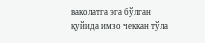ваколатга эга бўлган қуйида имзо чеккан тўла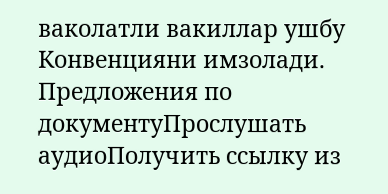ваколатли вакиллар ушбу Конвенцияни имзолади.
Предложения по документуПрослушать аудиоПолучить ссылку из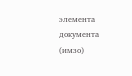элемента документа
(имзо)